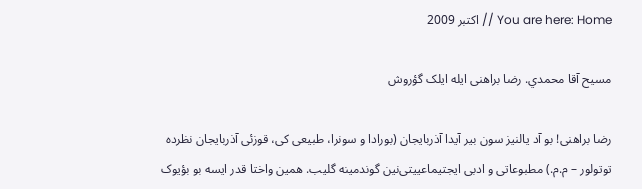You are here: Home // اکتبر 2009

مسيح آقا محمدي. رضا براهنی ایله ایلک گؤروش

رضا براهنی! بو آد یالنیز سون بیر آیدا آذربایجان (بورادا و سونرا، طبیعی کی، قوزئی آذربایجان نظرده توتولور – م.م.) مطبوعاتی و ادبی ایجتیماعییتی‌نین گوندمینه گلیب. همین واختا قدر ایسه بو بؤیوک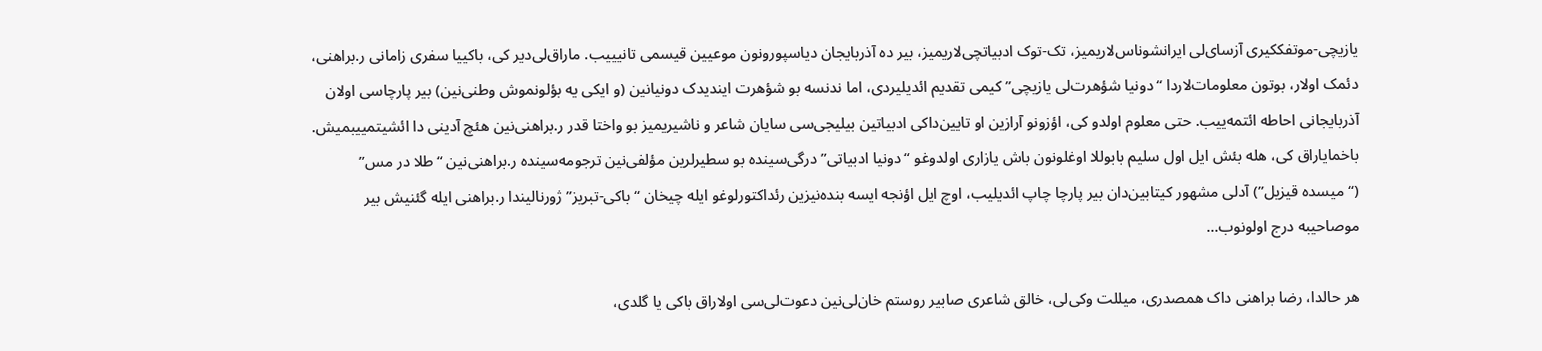یازیچی-موتفککیری آزسای‌لی ایرانشوناس‌لاریمیز، تک-توک ادبیاتچی‌لاریمیز، بیر ده آذربایجان دیاسپورونون موعیین قیسمی تانیییب. ماراق‌لی‌دیر کی، باکییا سفری زامانی ر.براهنی، دئمک اولار، بوتون معلومات‌لاردا “دونیا شؤهرت‌لی یازیچی” کیمی تقدیم ائدیلیردی، اما ندنسه بو شؤهرت ایندیدک دونیانین (و ایکی یه بؤلونموش وطنی‌نین) بیر پارچاسی اولان آذربایجانی احاطه ائتمه‌ییب. حتی معلوم اولدو کی، اؤزونو آرازین او تایین‌داکی ادبیاتین بیلیجی‌سی سایان شاعر و ناشیریمیز بو واختا قدر ر.براهنی‌نین هئچ آدینی دا ائشیتمییبمیش. باخمایا‌راق کی، هله بئش ایل اول سلیم بابوللا اوغلونون باش یازاری اولدوغو “دونیا ادبیاتی” درگی‌سینده بو سطیرلرین مؤلفی‌نین ترجومه‌سینده ر.براهنی‌نین “طلا در مس” (“میسده قیزیل”) آدلی مشهور کیتابین‌دان بیر پارچا چاپ ائدیلیب، اوچ ایل اؤنجه ایسه بنده‌نیزین رئداکتورلوغو ایله چیخان “باکی-تبریز” ژورنالیندا ر.براهنی ایله گئنیش بیر موصاحیبه درج اولونوب...

هر حالدا، رضا براهنی داک همصدری، میللت وکی‌لی، خالق شاعری صابیر روستم خان‌لی‌نین دعوت‌لی‌سی اولا‌راق باکی یا گلدی،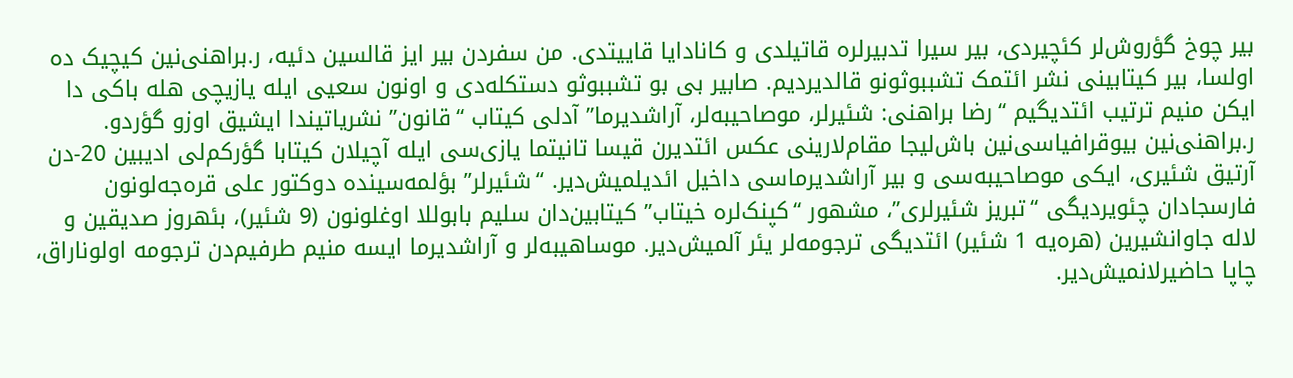بیر چوخ گؤروش‌لر کئچیردی، بیر سیرا تدبیرلره قاتیلدی و کانادایا قاییتدی. من سفردن بیر ایز قالسین دئیه، ر.براهنی‌نین کیچیک ده اولسا، بیر کیتابینی نشر ائتمک تشببوثونو قالدیردیم. صابیر بی بو تشببوثو دستکله‌دی و اونون سعیی ایله یازیچی هله باکی دا ایکن منیم ترتیب ائتدیگیم “رضا براهنی: شئیرلر، موصاحیبه‌لر، آراشدیرما” آدلی کیتاب “قانون” نشریاتیندا ایشیق اوزو گؤردو.
ر.براهنی‌نین بیوقرافیاسی‌نین باش‌لیجا مقام‌لارینی عکس ائتدیرن قیسا تانیتما یازی‌سی ایله آچیلان کیتابا گؤرکم‌لی ادیبین 20-دن آرتیق شئیری، ایکی موصاحیبه‌سی و بیر آراشدیرماسی داخیل ائدیلمیش‌دیر. “شئیرلر” بؤلمه‌سینده دوکتور علی قره‌جه‌لونون فارسجا‌دان چئویردیگی “تبریز شئیرلری”، مشهور “کپنک‌لره خیتاب” کیتابین‌دان سلیم بابوللا اوغلونون (9 شئیر)، بئهروز صدیقین و لاله جاوانشیرین (هره‌یه 1 شئیر) ائتدیگی ترجومه‌لر یئر آلمیش‌دیر. موساهیبه‌لر و آراشدیرما ایسه منیم طرفیم‌دن ترجومه اولونا‌راق، چاپا حاضیرلانمیش‌دیر.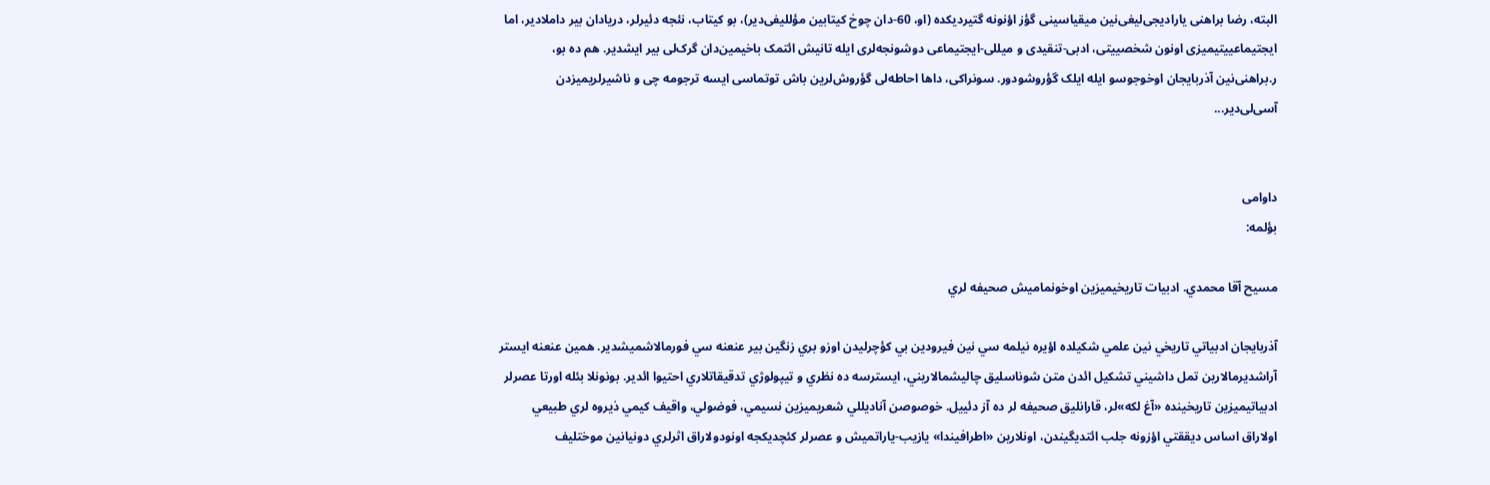البته، رضا براهنی یارادیجی‌لیغی‌نین میقیاسینی گؤز اؤنونه گتیردیکده (او، 60-دان چوخ کیتابین مؤللیفی‌دیر)، بو کیتاب، نئجه دئیرلر، دریا‌دان بیر داملا‌دیر، اما ایجتیماعییتیمیزی اونون شخصییتی، ادبی-تنقیدی و میللی-ایجتیماعی دوشونجه‌لری ایله تانیش ائتمک باخیمین‌دان گرک‌لی بیر ایشدیر. هم ده بو، ر.براهنی‌نین آذربایجان اوخوجوسو ایله ایلک گؤروشودور. سونراکی، داها احاطه‌لی گؤروش‌لرین باش توتماسی ایسه ترجومه چی و ناشیرلریمیزدن آسی‌لی‌دیر...


داوامی
بؤلمه:

مسيح آقا محمدي. ادبيات تاريخيميزين اوخونماميش صحيفه لري

آذربايجان ادبياتي تاريخي نين علمي شکيلده اؤيره نيلمه سي نين فيرودين بي کؤچرليدن اوزو بري زنگين بير عنعنه سي فورمالاشميشدير. همين عنعنه ايستر آراشديرمالارين تمل داشيني تشکيل ائدن متن شوناسليق چاليشمالاريني، ايسترسه ده نظري و تيپولوژي تدقيقاتلاري احتيوا ائدير. بونونلا بئله اورتا عصرلر ادبياتيميزين تاريخينده «آغ لکه»لر، قارانليق صحيفه لر ده آز دئييل. خوصوصن آناديللي شعريميزين نسيمي، فوضولي، واقيف کيمي ذيروه لري طبيعي اولاراق اساس ديققتي اؤزونه جلب ائتديگيندن، اونلارين «اطرافيندا» يازيب-ياراتميش و عصرلر کئچديکجه اونودولاراق اثرلري دونيانين موختليف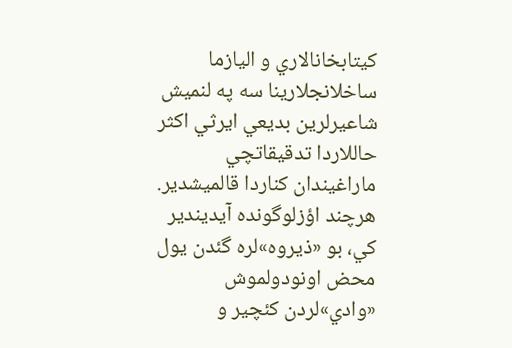کيتابخانالاري و اليازما ساخلانجلارينا سه په لنميش شاعيرلرين بديعي ايرثي اکثر حاللاردا تدقيقاتچي ماراغيندان کناردا قالميشدير. هرچند اؤزلوگونده آيديندير کي، بو «ذيروه»لره گئدن يول محض اونودولموش «وادي»لردن کئچير و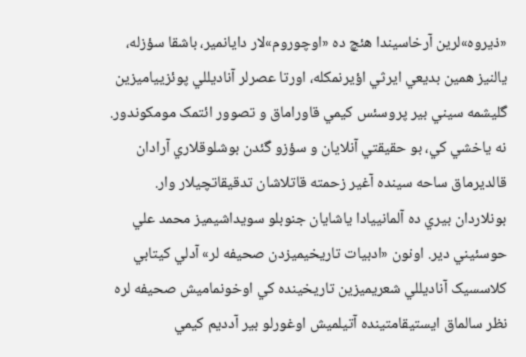«ذيروه»لرين آرخاسيندا هئچ ده «اوچوروم»لار دايانمير، باشقا سؤزله، يالنيز همين بديعي ايرثي اؤيرنمکله، اورتا عصرلر آناديللي پوئزيياميزين گليشمه سيني بير پروسئس کيمي قاوراماق و تصوور ائتمک مومکوندور. نه ياخشي کي، بو حقيقتي آنلايان و سؤزو گئدن بوشلوقلاري آرادان قالديرماق ساحه سينده آغير زحمته قاتلاشان تدقيقاتچيلار وار. بونلاردان بيري ده آلمانييادا ياشايان جنوبلو سويداشيميز محمد علي حوسئيني دير. اونون «ادبيات تاريخيميزدن صحيفه لر» آدلي کيتابي کلاسسيک آناديللي شعريميزين تاريخينده کي اوخونماميش صحيفه لره نظر سالماق ايستيقامتينده آتيلميش اوغورلو بير آدديم کيمي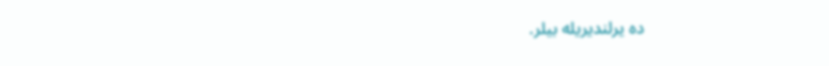ده يرلنديريله بيلر.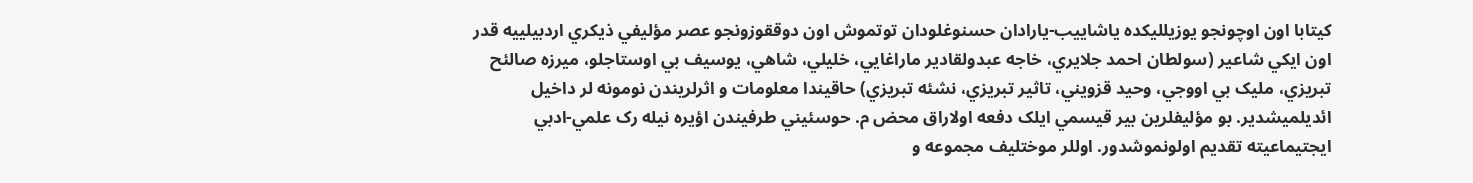کيتابا اون اوچونجو يوزيلليکده ياشاييب-يارادان حسنوغلودان توتموش اون دوققوزونجو عصر مؤليفي ذيکري اردبيلييه قدر اون ايکي شاعير (سولطان احمد جلايري، خاجه عبدولقادير ماراغايي، خليلي، شاهي، يوسيف بي اوستاجلو، ميرزه صالئح تبريزي، مليک بي اووجي، وحيد قزويني، تاثير تبريزي، نشئه تبريزي) حاقيندا معلومات و اثرلريندن نومونه لر داخيل ائديلميشدير. بو مؤليفلرين بير قيسمي ايلک دفعه اولاراق محض م. حوسئيني طرفيندن اؤيره نيله رک علمي-ادبي ايجتيماعيته تقديم اولونموشدور. اوللر موختليف مجموعه و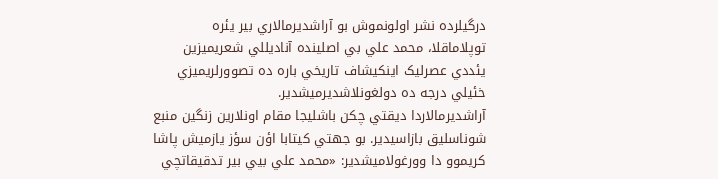درگيلرده نشر اولونموش بو آراشديرمالاري بير يئره توپلاماقلا، محمد علي بي اصلينده آناديللي شعريميزين يئددي عصرليک اينکيشاف تاريخي باره ده تصوورلريميزي خئيلي درجه ده دولغونلاشديرميشدير.
آراشديرمالاردا ديقتي چکن باشليجا مقام اونلارين زنگين منبع شوناسليق بازاسيدير. بو جهتي کيتابا اؤن سؤز يازميش پاشا کريموو دا وورغولاميشدير: «محمد علي بیي بير تدقيقاتچي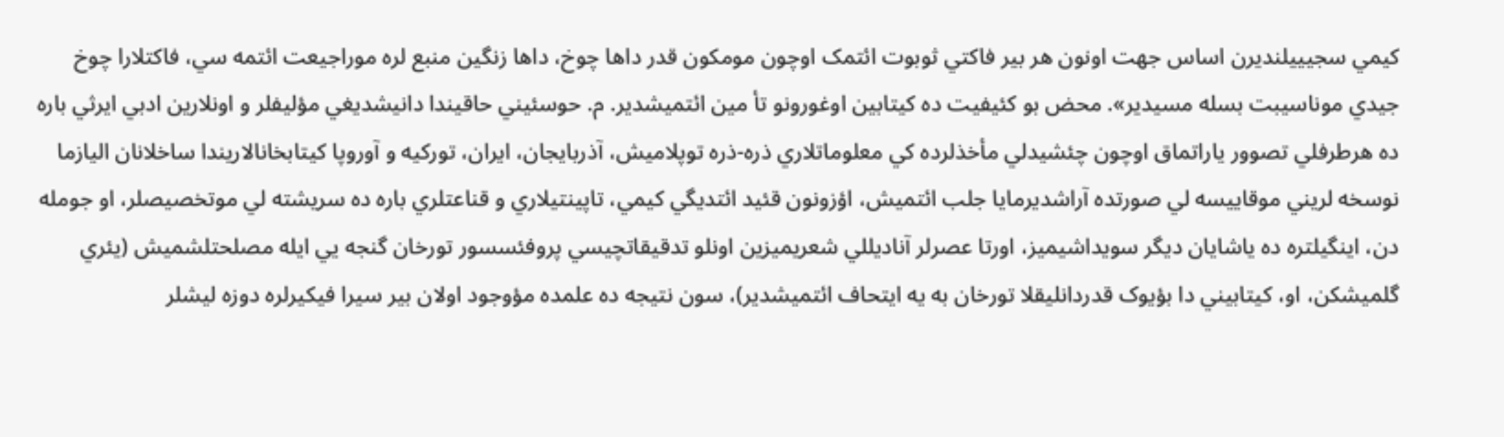کيمي سجيييلنديرن اساس جهت اونون هر بير فاکتي ثوبوت ائتمک اوچون مومکون قدر داها چوخ، داها زنگين منبع لره موراجيعت ائتمه سي، فاکتلارا چوخ جيدي موناسيبت بسله مسيدير». محض بو کئيفيت ده کيتابين اوغورونو تأ مين ائتميشدير. م. حوسئيني حاقيندا دانيشديغي مؤليفلر و اونلارين ادبي ايرثي باره ده هرطرفلي تصوور ياراتماق اوچون چئشيدلي مأخذلرده کي معلوماتلاري ذره-ذره توپلاميش، آذربايجان، ايران، تورکيه و آوروپا کيتابخانالاريندا ساخلانان اليازما نوسخه لريني موقاييسه لي صورتده آراشديرمايا جلب ائتميش، اؤزونون قئيد ائتديگي کيمي، تاپينتيلاري و قناعتلري باره ده سريشته لي موتخصيصلر، او جومله دن، اينگيلتره ده ياشايان ديگر سويداشيميز، اورتا عصرلر آناديللي شعريميزين اونلو تدقيقاتچيسي پروفئسسور تورخان گنجه یي ايله مصلحتلشميش (يئري گلميشکن، او، کيتابيني دا بؤيوک قدردانليقلا تورخان به يه ايتحاف ائتميشدير)، سون نتيجه ده علمده مؤوجود اولان بير سيرا فيکيرلره دوزه ليشلر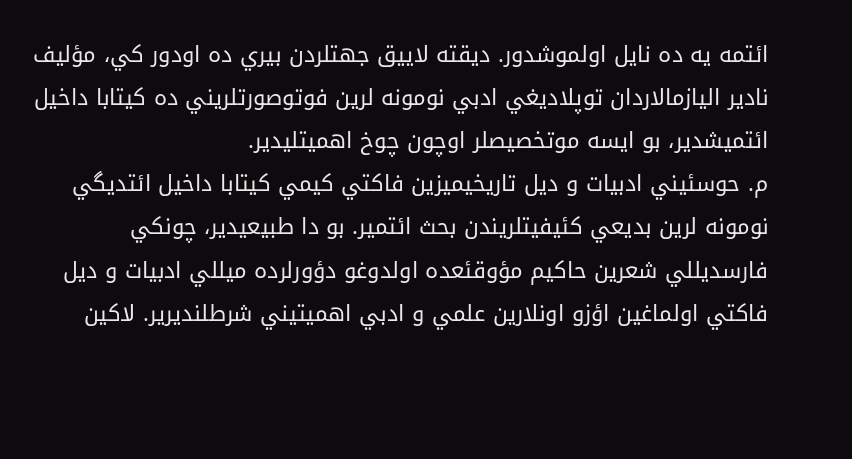ائتمه يه ده نايل اولموشدور. ديقته لاييق جهتلردن بيري ده اودور کي، مؤليف نادير اليازمالاردان توپلاديغي ادبي نومونه لرين فوتوصورتلريني ده کيتابا داخيل ائتميشدير، بو ايسه موتخصيصلر اوچون چوخ اهميتليدير.
م. حوسئيني ادبيات و ديل تاريخيميزين فاکتي کيمي کيتابا داخيل ائتديگي نومونه لرين بديعي کئيفيتلريندن بحث ائتمير. بو دا طبيعيدير، چونکي فارسديللي شعرين حاکيم مؤوقئعده اولدوغو دؤورلرده ميللي ادبيات و ديل فاکتي اولماغين اؤزو اونلارين علمي و ادبي اهميتيني شرطلنديرير. لاکين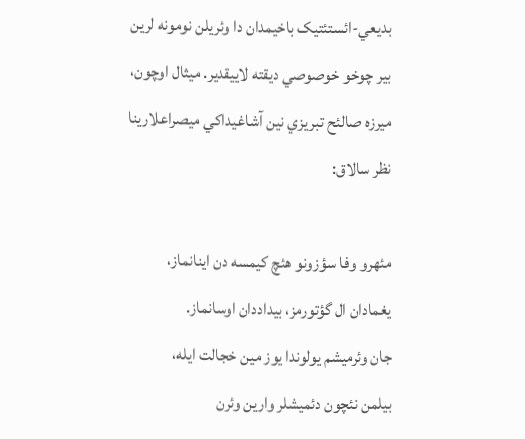بديعي-ائستئتيک باخيمدان دا وئريلن نومونه لرين بير چوخو خوصوصي ديقته لاييقدير. ميثال اوچون، ميرزه صالئح تبريزي نين آشاغيداکي ميصراعلارينا نظر سالاق:

مئهرو وفا سؤزونو هئچ کيمسه دن اينانماز،
يغمادان ال گؤتورمز، بيداددان اوسانماز.
جان وئرميشم يولوندا يوز مين خجالت ايله،
بيلمن نئچون دئميشلر وارين وئرن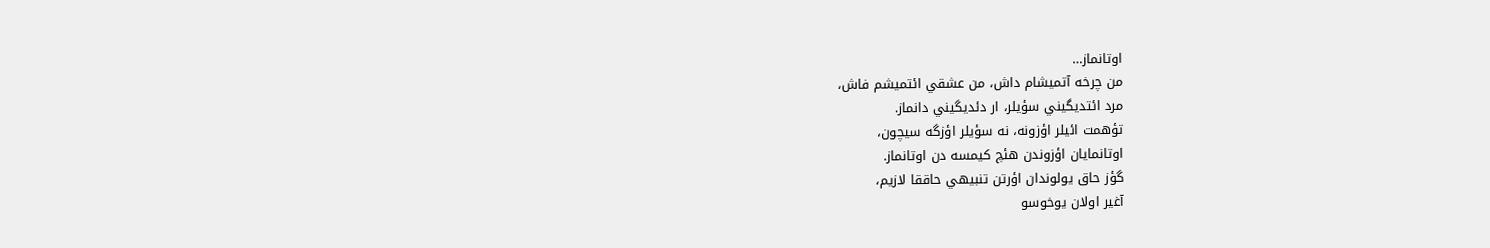اوتانماز…
من چرخه آتميشام داش، من عشقي ائتميشم فاش،
مرد ائتديگيني سؤيلر، ار دئديگيني دانماز.
تؤهمت ائيلر اؤزونه، نه سؤيلر اؤزگه سيچون،
اوتانمايان اؤزوندن هئچ کيمسه دن اوتانماز.
گؤز حاق يولوندان اؤرتن تنبيهي حاققا لازيم،
آغير اولان يوخوسو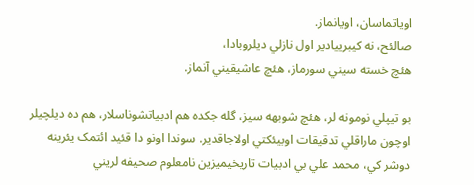اوياتماسان، اويانماز.
صالئح، نه کيبرييادير اول نازلي ديلروبادا،
هئچ خسته سيني سورماز، هئچ عاشيقيني آنماز.

بو تيپلي نومونه لر، هئچ شوبهه سيز، گله جکده هم ادبياتشوناسلار، هم ده ديلچيلر اوچون ماراقلي تدقيقات اوبيئکتي اولاجاقدير. سوندا اونو دا قئيد ائتمک يئرينه دوشر کي، محمد علي بي ادبيات تاريخيميزين نامعلوم صحيفه لريني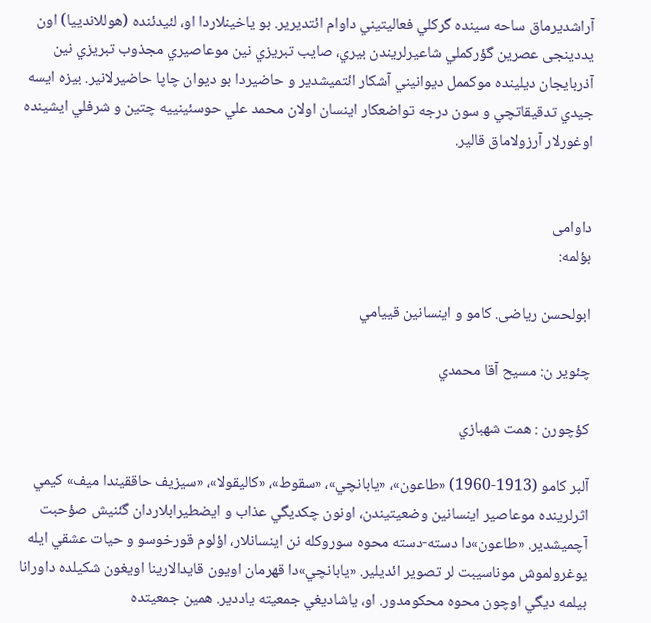آراشديرماق ساحه سينده گرکلي فعاليتيني داوام ائتديرير. بو ياخينلاردا او، لئيدئنده (هوللاندييا) اون یددینجی عصرين گؤرکملي شاعيرلريندن بيري، صايب تبريزي نين موعاصيري مجذوب تبريزي نين آذربايجان ديلينده موکممل ديوانيني آشکار ائتميشدير و حاضيردا بو ديوان چاپا حاضيرلانير. بيزه ايسه جيدي تدقيقاتچي و سون درجه تواضعکار اينسان اولان محمد علي حوسئينييه چتين و شرفلي ايشينده اوغورلار آرزولاماق قالير.


داوامی
بؤلمه:

ابولحسن ریاضی. کامو و اينسانين قييامي

چئوير ن: مسيح آقا محمدي

كؤچورن : همت شهبازي

آلبر کامو (1913-1960) «طاعون»، «يابانچي»، «سقوط»، «کاليقولا»، «سيزيف حاققيندا ميف» کيمي اثرلرينده موعاصير اينسانين وضعيتيندن، اونون چکديگي عذاب و ايضطيرابلاردان گئنيش صؤحبت آچميشدير. «طاعون»دا دسته-دسته محوه سوروکله نن اينسانلار، اؤلوم قورخوسو و حيات عشقي ايله يوغرولموش موناسيبت لر تصوير ائديلير. «يابانچي»دا قهرمان اويون قايدالارينا اويغون شکيلده داورانا بيلمه ديگي اوچون محوه محکومدور. او، ياشاديغي جمعيته ياددير. همين جمعيتده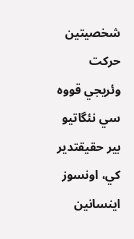شخصيتين حرکت وئريجي قووه سي نئگاتيو بير حقيقتدير کي، اونسوز اينسانين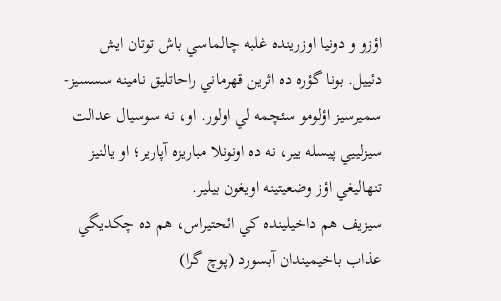اؤزو و دونيا اوزرينده غلبه چالماسي باش توتان ايش دئييل. بونا گؤره ده اثرين قهرماني راحاتليق نامينه سسسيز-سميرسيز اؤلومو سئچمه لي اولور. او، نه سوسيال عدالت سيزلييي پيسله يير، نه ده اونونلا مباريزه آپارير؛ او يالنيز تنهاليغي اؤز وضعيتينه اويغون بيلير.
سيزيف هم داخيلينده کي ائحتيراس، هم ده چکديگي عذاب باخيميندان آبسورد (پوچ گرا)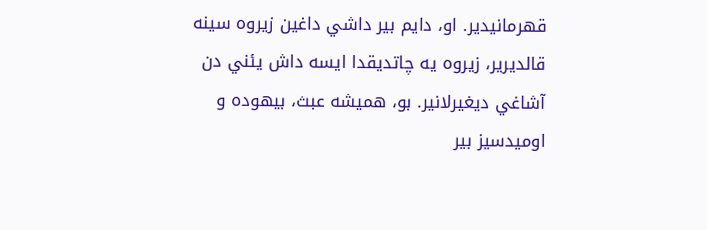قهرمانيدير. او، دايم بير داشي داغين زيروه سينه قالديرير، زيروه يه چاتديقدا ايسه داش يئني دن آشاغي ديغيرلانير. بو، هميشه عبث، بيهوده و اوميدسيز بير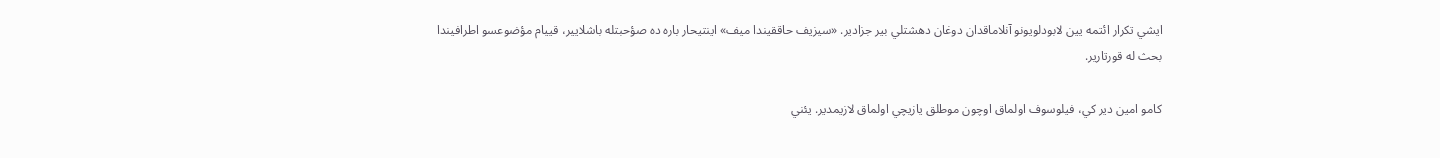ايشي تکرار ائتمه يين لابودلويونو آنلاماقدان دوغان دهشتلي بير جزادير. «سيزيف حاققيندا ميف» اينتيحار باره ده صؤحبتله باشلايير، قييام مؤضوعسو اطرافيندا بحث له قورتارير.

کامو امين دير کي، فيلوسوف اولماق اوچون موطلق يازيچي اولماق لازيمدير. يئني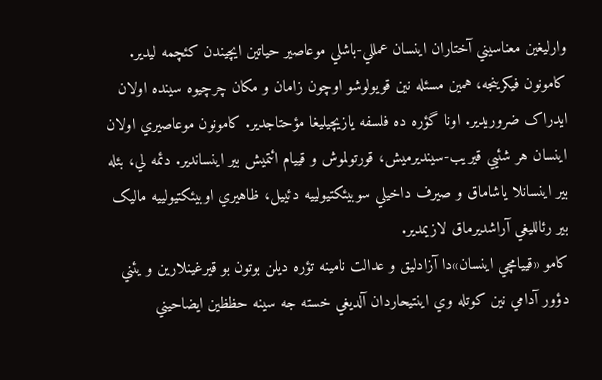وارليغين معناسيني آختاران اينسان عمللي-باشلي موعاصير حياتين ايچيندن کئچمه ليدير. کامونون فيکرينجه، همين مسئله نين قويولوشو اوچون زامان و مکان چرچيوه سينده اولان ايدراک ضروريدير. اونا گؤره ده فلسفه يازيچيليغا مؤحتاجدير. کامونون موعاصيري اولان اينسان هر شئيي قيريب-سينديرميش، قورتولموش و قييام ائتميش بير اينساندير. دئمه لي، بئله بير اينسانلا ياشاماق و صيرف داخيلي سوبيئکتيولييه دئييل، ظاهيري اوبيئکتيولييه ماليک بير رئالليغي آراشديرماق لازيمدير.
کامو «قييامچي اينسان»دا آزادليق و عدالت نامينه تؤره ديلن بوتون بو قيرغينلارين و يئني دؤور آدامي نين کوتله وي اينتيحاردان آلديغي خسته جه سينه حظظين ايضاحيني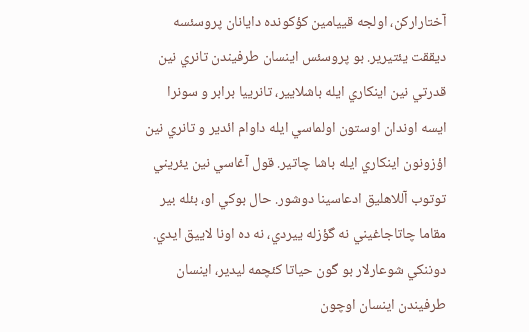آختارارکن، اولجه قييامين کؤکونده دايانان پروسئسه ديققت يئتيرير. بو پروسئس اينسان طرفيندن تانري نين قدرتي نين اينکاري ايله باشلايير، تانرييا برابر و سونرا ايسه اوندان اوستون اولماسي ايله داوام ائدير و تانري نين اؤزونون اينکاري ايله باشا چاتير. قول آغاسي نين يئريني توتوب آللاهليق ادعاسينا دوشور. حال بوکي او، بئله بير مقاما چاتاجاغيني نه گؤزله ييردي، نه ده اونا لاييق ايدي. دوننکي شوعارلار بو گون حياتا کئچمه ليدير، اينسان طرفيندن اينسان اوچون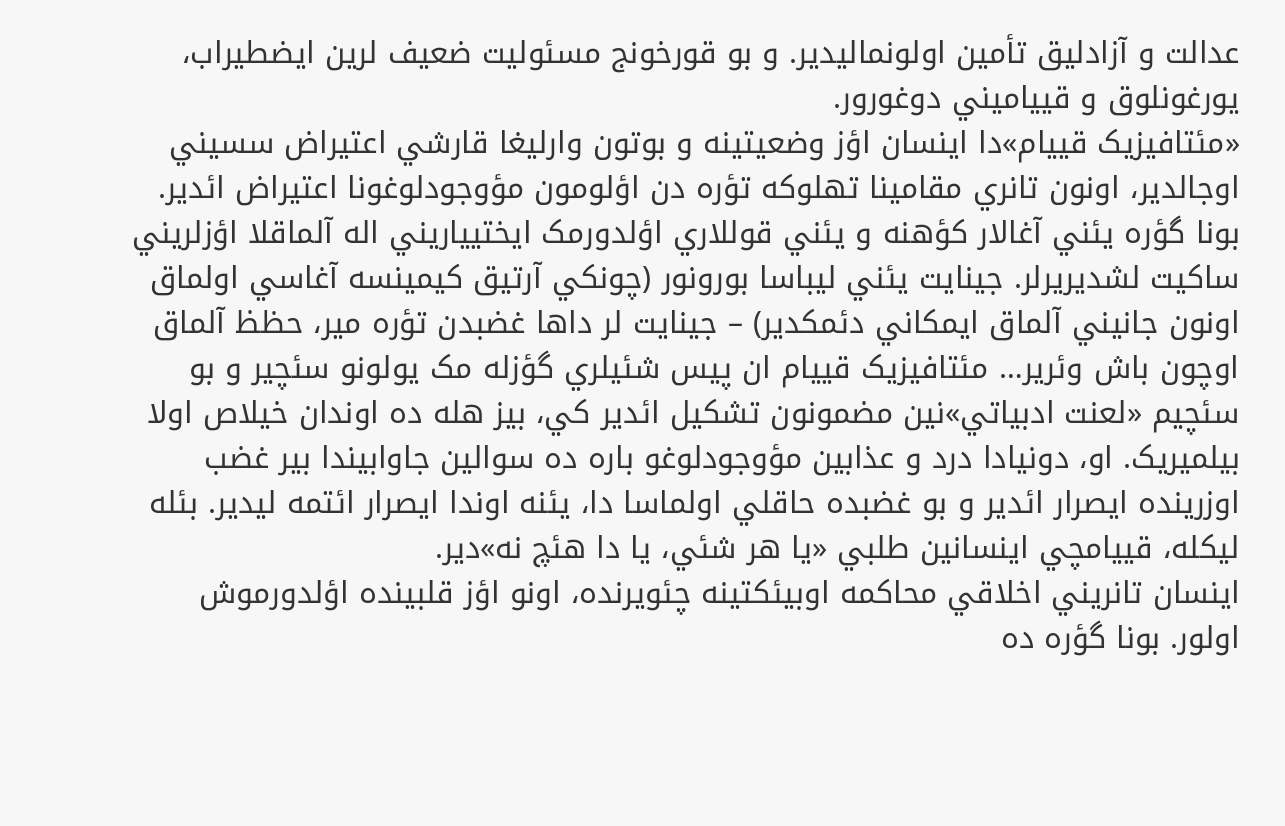عدالت و آزادليق تأمين اولونماليدير. و بو قورخونج مسئوليت ضعيف لرين ايضطيراب، يورغونلوق و قيياميني دوغورور.
«مئتافيزيک قييام»دا اينسان اؤز وضعيتينه و بوتون وارليغا قارشي اعتيراض سسيني اوجالدير، اونون تانري مقامينا تهلوکه تؤره دن اؤلومون مؤوجودلوغونا اعتيراض ائدير. بونا گؤره يئني آغالار کؤهنه و يئني قوللاري اؤلدورمک ايختيياريني اله آلماقلا اؤزلريني ساکيت لشديريرلر. جينايت يئني ليباسا بورونور (چونکي آرتيق کيمينسه آغاسي اولماق اونون جانيني آلماق ايمکاني دئمکدير) – جينايت لر داها غضبدن تؤره مير، حظظ آلماق اوچون باش وئرير… مئتافيزيک قييام ان پيس شئيلري گؤزله مک يولونو سئچير و بو سئچيم «لعنت ادبياتي»نين مضمونون تشکيل ائدير کي، بيز هله ده اوندان خيلاص اولا بيلميريک. او، دونيادا درد و عذابين مؤوجودلوغو باره ده سوالين جاوابيندا بير غضب اوزرينده ايصرار ائدير و بو غضبده حاقلي اولماسا دا، يئنه اوندا ايصرار ائتمه ليدير. بئله ليکله، قييامچي اينسانين طلبي «يا هر شئي، يا دا هئچ نه»دير.
اينسان تانريني اخلاقي محاکمه اوبيئکتينه چئويرنده، اونو اؤز قلبينده اؤلدورموش اولور. بونا گؤره ده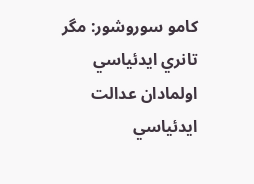کامو سوروشور: مگر تانري ايدئياسي اولمادان عدالت ايدئياسي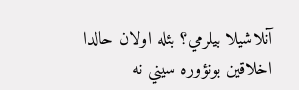آنلاشيلا بيلرمي؟ بئله اولان حالدا اخلاقين بونؤوره سيني نه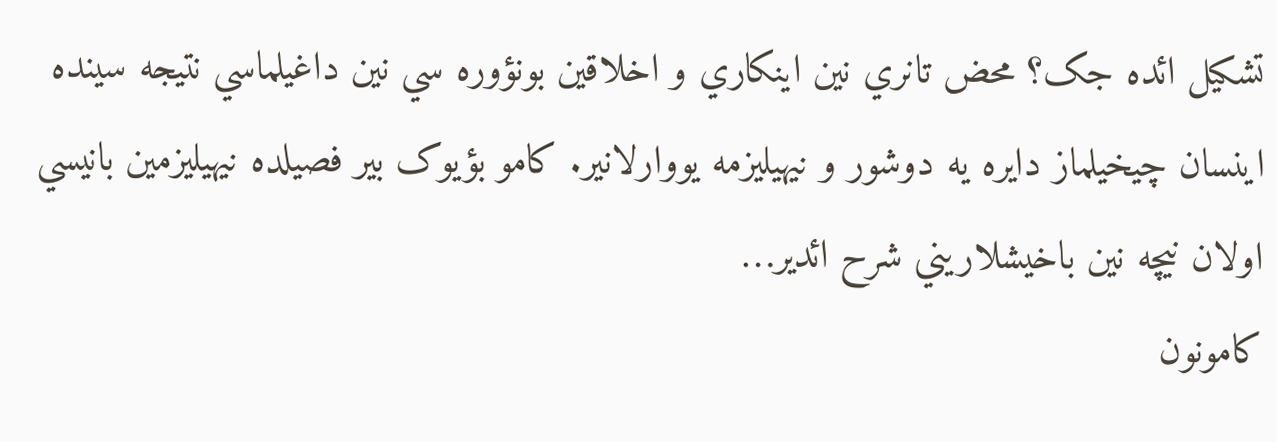تشکيل ائده جک؟ محض تانري نين اينکاري و اخلاقين بونؤوره سي نين داغيلماسي نتيجه سينده اينسان چيخيلماز دايره يه دوشور و نيهيليزمه يووارلانير. کامو بؤيوک بير فصيلده نيهيليزمين بانيسي اولان نيچه نين باخيشلاريني شرح ائدير…
کامونون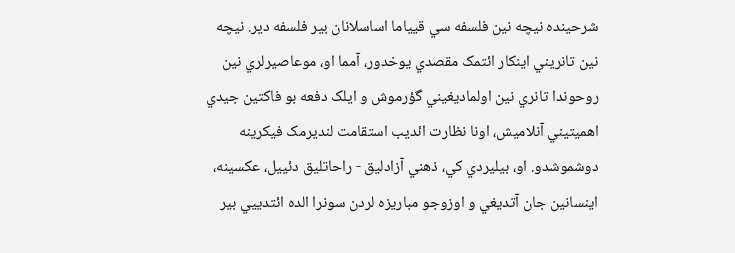شرحينده نيچه نين فلسفه سي قيياما اساسلانان بير فلسفه دير. نيچه نين تانريني اينکار ائتمک مقصدي يوخدور، آمما او، موعاصيرلري نين روحوندا تانري نين اولماديغيني گؤرموش و ايلک دفعه بو فاکتين جيدي اهميتيني آنلاميش، اونا نظارت ائديب استقامت لنديرمک فيکرينه دوشموشدو. او، بيليردي کي، ذهني آزادليق - راحاتليق دئييل، عکسينه، اينسانين جان آتديغي و اوزوجو مباريزه لردن سونرا الده ائتدييي بير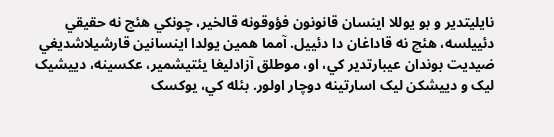نايليتدير و بو يوللا اينسان قانونون فؤوقونه قالخير، چونکي هئچ نه حقيقي دئييلسه، هئچ نه قاداغان دا دئييل. آمما همين يولدا اينسانين قارشيلاشديغي ضيديت بوندان عيبارتدير کي، او، موطلق آزادليغا يئتيشمير، عکسينه، دييشيک ليک و دييشکن ليک اسارتينه دوچار اولور. بئله کي، يوکسک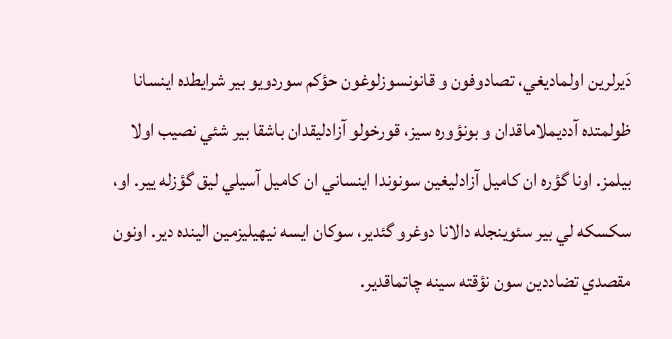دَيرلرين اولماديغي، تصادوفون و قانونسوزلوغون حؤکم سوردويو بير شرايطده اينسانا ظولمتده آدديملاماقدان و بونؤوره سيز، قورخولو آزادليقدان باشقا بير شئي نصيب اولا بيلمز. اونا گؤره ان کاميل آزادليغين سونوندا اينساني ان کاميل آسيلي ليق گؤزله يير. او، سکسکه لي بير سئوينجله دالانا دوغرو گئدير، سوکان ايسه نيهيليزمين الينده دير. اونون مقصدي تضاددين سون نؤقته سينه چاتماقدير.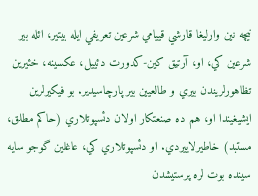نيچه نين وارليغا قارشي قييامي شرعین تعريفي ايله بيتير، ائله بير شرعین کي، او، آرتيق کين-کدورت دئييل، عکسينه، خئيرين تظاهورلريندن بيري و طالعيين بير پارچاسيدير. بو فيکيرلرين ايشيغيندا او، هم ده صنعتکار اولان دئسپوتلاري (حاكم مطلق، مستبد) خاطيرلاييردي. او دئسپوتلاري کي، عاغلين گوجو سايه سينده بوت لره پرستيشدن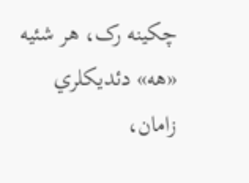چکينه رک، هر شئيه «هه» دئديکلري زامان،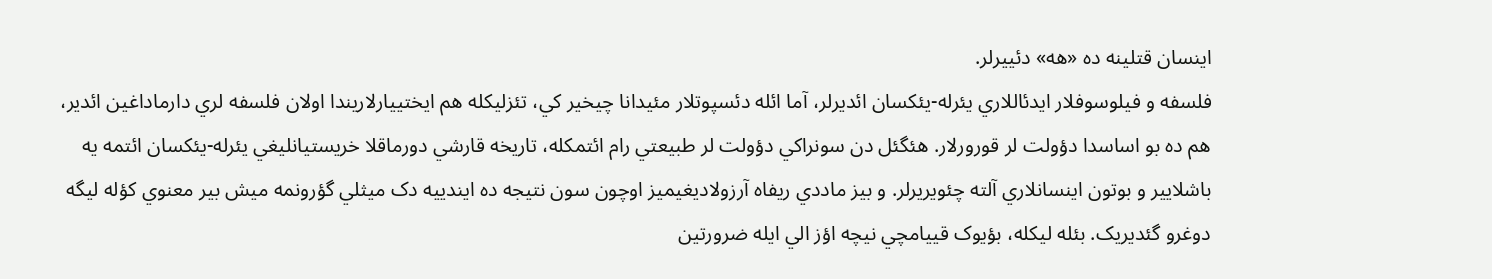اينسان قتلينه ده «هه» دئييرلر.
فلسفه و فيلوسوفلار ايدئاللاري يئرله-يئکسان ائديرلر، آما ائله دئسپوتلار مئيدانا چيخير کي، تئزليکله هم ايختييارلاريندا اولان فلسفه لري دارماداغين ائدير، هم ده بو اساسدا دؤولت لر قورورلار. هئگئل دن سونراکي دؤولت لر طبيعتي رام ائتمکله، تاريخه قارشي دورماقلا خريستيانليغي يئرله-يئکسان ائتمه يه باشلايير و بوتون اينسانلاري آلته چئويريرلر. و بيز ماددي ريفاه آرزولاديغيميز اوچون سون نتيجه ده ايندييه دک ميثلي گؤرونمه ميش بير معنوي کؤله ليگه دوغرو گئديريک. بئله ليکله، بؤيوک قييامچي نيچه اؤز الي ايله ضرورتين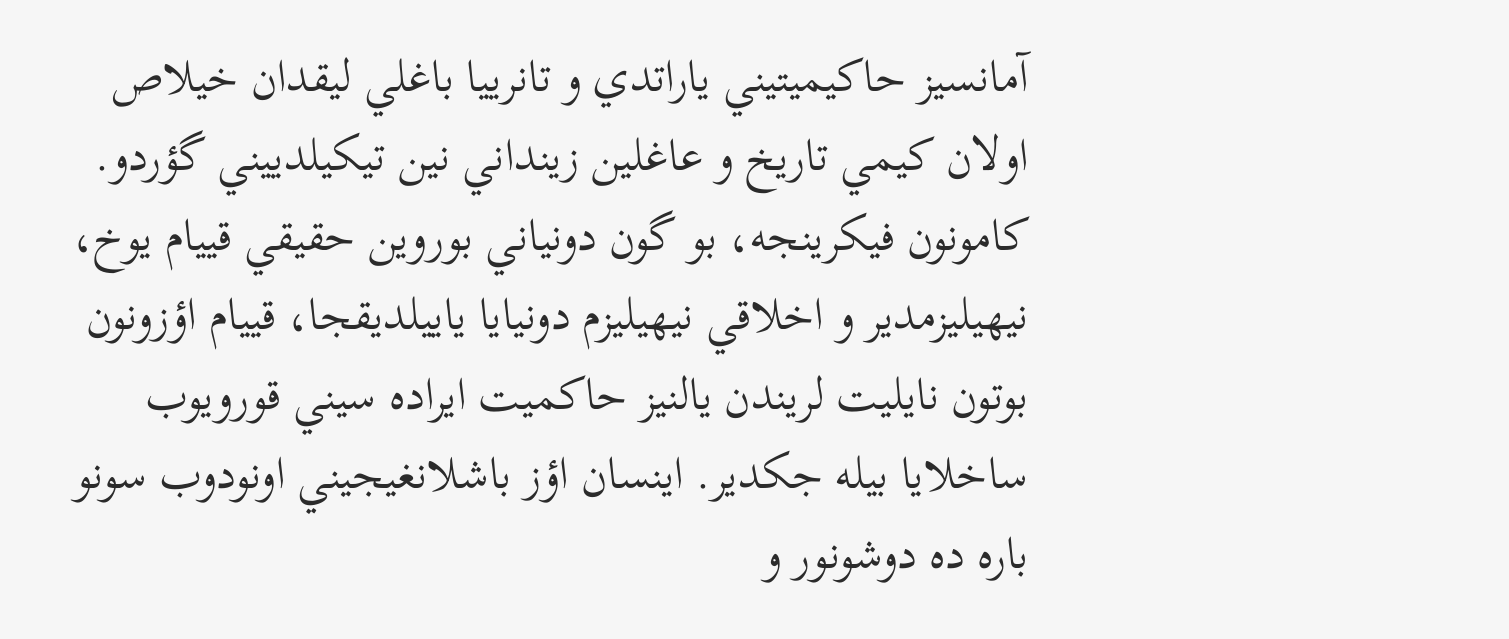آمانسيز حاکيميتيني ياراتدي و تانرييا باغلي ليقدان خيلاص اولان کيمي تاريخ و عاغلين زينداني نين تيکيلدييني گؤردو.
کامونون فيکرينجه، بو گون دونياني بوروين حقيقي قييام يوخ، نيهيليزمدير و اخلاقي نيهيليزم دونيايا ياييلديقجا، قييام اؤزونون بوتون نايليت لريندن يالنيز حاکميت ايراده سيني قورويوب ساخلايا بيله جکدير. اينسان اؤز باشلانغيجيني اونودوب سونو باره ده دوشونور و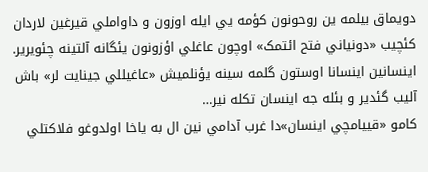دويماق بيلمه ين روحونون کؤمه يي ايله اوزون و داواملي قيرغين لاردان کئچيب «دونياني فتح ائتمک» اوچون عاغلي اؤزونون يئگانه آلتينه چئويرير. اينسانين اينسانا اوستون گلمه سينه يؤنلميش «عاغيللي جينايت لر» باش آليب گئدير و بئله جه اينسان تکله نير…
کامو «قييامچي اينسان»دا غرب آدامي نين ال به ياخا اولدوغو فلاکتلي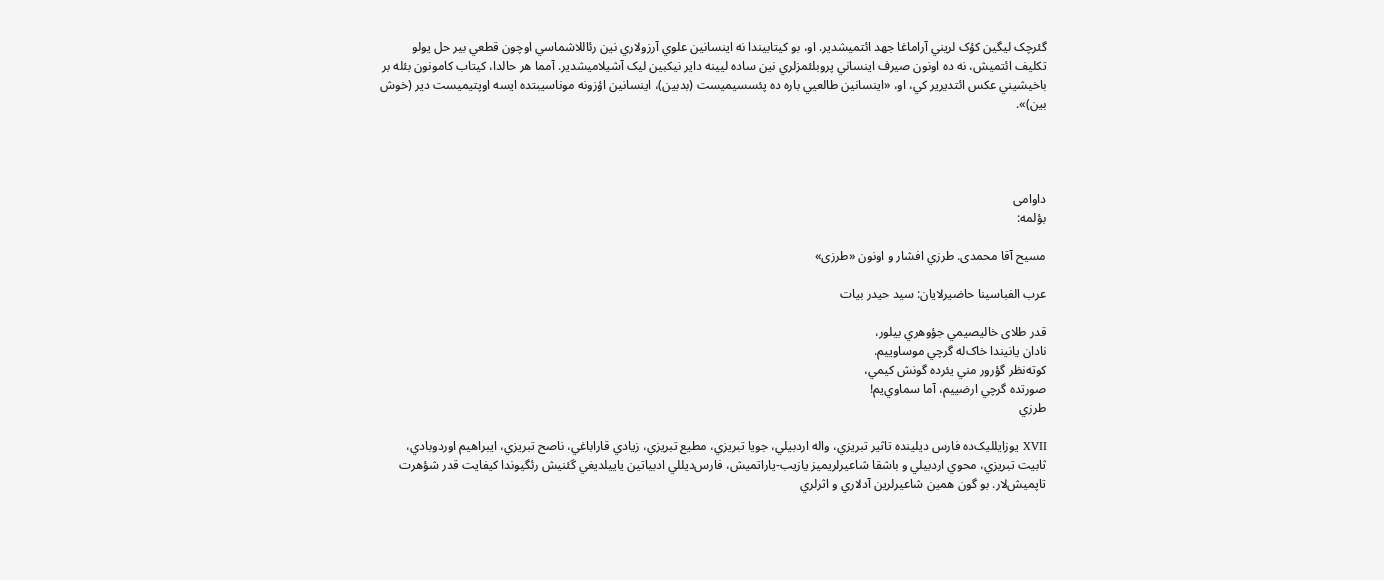گئرچک ليگين کؤک لريني آراماغا جهد ائتميشدير. او، بو کيتابيندا نه اينسانين علوي آرزولاري نين رئاللاشماسي اوچون قطعي بير حل يولو تکليف ائتميش، نه ده اونون صيرف اينساني پروبلئمزلري نين ساده ليينه داير نيکبين ليک آشيلاميشدير. آمما هر حالدا، کيتاب کامونون بئله بر باخيشيني عکس ائتديرير کي، او، «اينسانين طالعيي باره ده پئسسيميست (بدبين)، اينسانين اؤزونه موناسيبتده ايسه اوپتيميست دير (خوش بين)».




داوامی
بؤلمه:

مسیح آقا محمدی. طرزي افشار و اونون «طرزی»

عرب الفباسینا حاضیرلایان: سید حیدر بیات

قدر طلای خاليصيمي جؤوهري بيلور،
نادان يانيندا خاک‌له گرچي موساوييم.
کوته‌نظر گؤرور مني يئرده گونش کيمي،
صورتده گرچي ارضييم، آما سماوي‌يم!
طرزي

XVII یوزایللیک‌ده فارس ديلينده تاثير تبريزي، واله اردبيلي، جويا تبريزي، مطيع تبريزي، زيادي قاراباغي، ناصح تبريزي، ايبراهيم اوردوبادي، ثابيت تبريزي، محوي اردبيلي و باشقا شاعيرلريميز يازيب-ياراتميش، فارس‌ديللي ادبياتين ياييلديغي گئنيش رئگيوندا کيفايت قدر شؤهرت تاپميش‌لار. بو گون همين شاعيرلرين آدلاري و اثرلري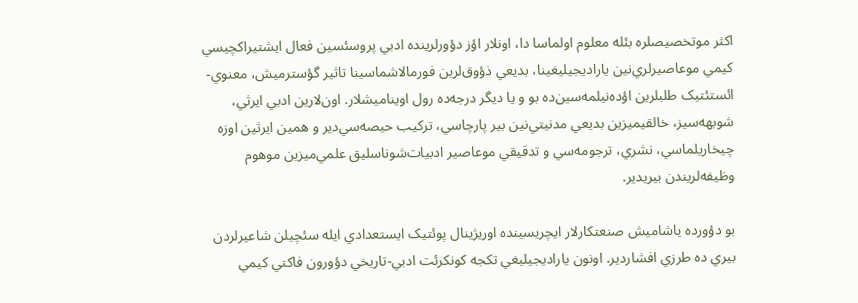اکثر موتخصيصلره بئله معلوم اولماسا دا، اونلار اؤز دؤورلرينده ادبي پروسئسين فعال ايشتيراکچيسي کيمي موعاصيرلري‌نين ياراديجيليغينا، بديعي ذؤوق‌لرين فورمالاشماسينا تاثير گؤسترميش، معنوي-ائستئتيک طلبلرين اؤده‌نيلمه‌سين‌ده بو و يا ديگر درجه‌ده رول اويناميشلار. اون‌لارين ادبي ايرثي، شوبهه‌سيز، خالقيميزين بديعي مدنيتي‌نين بير پارچاسي، ترکيب حيصه‌سي‌دير و همين ايرثين اوزه چيخاريلماسي، نشري، ترجومه‌سي و تدقيقي موعاصير ادبيات‌شوناسليق علمي‌ميزين موهوم وظيفه‌لريندن بيريدير.

بو دؤورده ياشاميش صنعتکارلار ايچريسينده اوريژينال پوئتيک ايستعدادي ايله سئچيلن شاعيرلردن بيري ده طرزي افشاردير. اونون ياراديجيليغي تکجه کونکرئت ادبي-تاريخي دؤورون فاکتي کيمي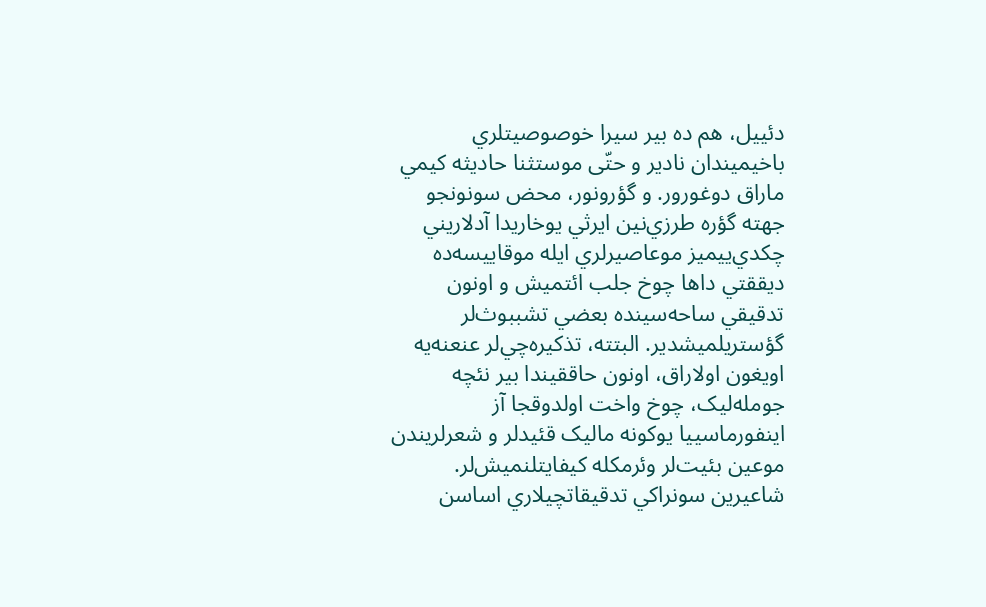دئييل، هم ده بير سيرا خوصوصيتلري باخيميندان نادير و حتّی موستثنا حاديثه کيمي ماراق دوغورور. و گؤرونور، محض سونونجو جهته گؤره طرزي‌نين ايرثي يوخاريدا آدلاريني چکدي‌یيميز موعاصيرلري ايله موقاييسه‌ده ديققتي داها چوخ جلب ائتميش و اونون تدقيقي ساحه‌سينده بعضي تشببوث‌لر گؤستريلميشدير. البتته، تذکيره‌چي‌لر عنعنه‌يه اويغون اولاراق، اونون حاققيندا بير نئچه جومله‌ليک، چوخ واخت اولدوقجا آز اينفورماسييا يوکونه ماليک قئيدلر و شعرلريندن موعين بئيت‌لر وئرمکله کيفايتلنميش‌لر. شاعيرين سونراکي تدقيقاتچيلاري اساسن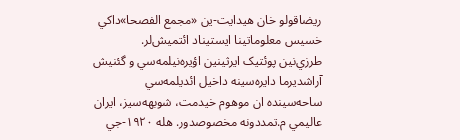ریضاقولو خان هيدايت-ين «مجمع الفصحا»داکي خسيس معلوماتينا ايستيناد ائتميش‌لر.
طرزي‌نين پوئتيک ايرثينين اؤيره‌نيلمه‌سي و گئنيش آراشديرما دايره‌سينه داخيل ائديلمه‌سي ساحه‌سينده ان موهوم خيدمت، شوبهه‌سيز، ايران عاليمي م.تمددونه مخصوصدور. هله ۱۹۲۰-جي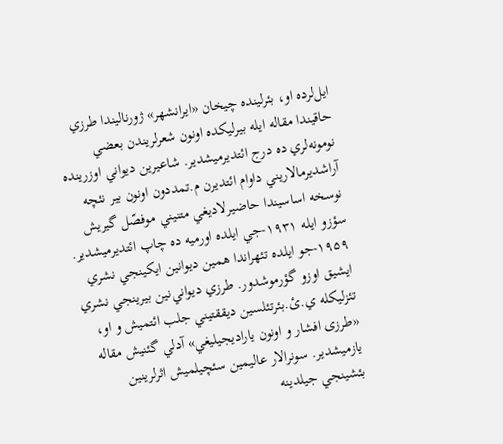ايل‌لرده او، بئرلينده چيخان «ايرانشهر» ژورناليندا طرزي حاقيندا مقاله ايله بيرليکده اونون شعرلريندن بعضي نومونه‌لري ده درج ائتديرميشدير. شاعيرين ديواني اوزرينده آراشديرمالاريني داوام ائتديرن م.تمددون اونون بير نئچه نوسخه اساسيندا حاضيرلاديغي متنيني موفصّل گيريش سؤزو ايله ۱۹۳۱-جي ايلده اورميه ده چاپ ائتديرميشدير. ۱۹۵۹-جو ايلده تئهراندا همين ديوانين ايکينجي نشري ايشيق اوزو گؤرموشدور. طرزي ديواني‌نين بيرينجي نشري تئزليکله ي.ئ.بئرتئلسين ديققتيني جلب ائتميش و او، «طرزی افشار و اونون ياراديجيليغي» آدلي گئنيش مقاله يازميشدير. سونرالار عاليمين سئچيلميش اثرلرينين بئشينجي جيلدينه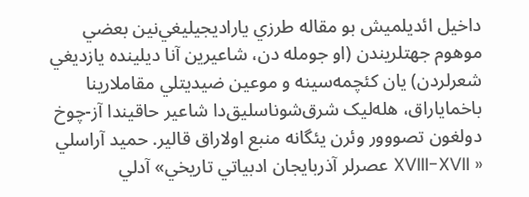داخيل ائديلميش بو مقاله طرزي ياراديجيليغي‌نين بعضي موهوم جهتلريندن (او جومله دن، شاعيرين آنا ديلينده يازديغي شعرلردن) يان کئچمه‌سينه و موعين ضيديتلي مقاملارينا باخماياراق، هله‌ليک شرق‌شوناسليق‌دا شاعير حاقيندا آز-چوخ دولغون تصووور وئرن يئگانه منبع اولاراق قالير. حمید آراسلي « XVIII-XVII عصرلر آذربايجان ادبياتي تاريخي» آدلي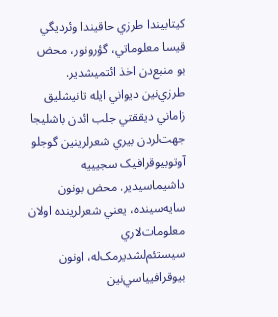کيتابيندا طرزي حاقيندا وئرديگي قيسا معلوماتي، گؤرونور، محض بو منبع‌دن اخذ ائتميشدير.
طرزي‌نين ديواني ايله تانيشليق زاماني ديققتي جلب ائدن باشليجا جهت‌لردن بيري شعرلرينين گوجلو آوتوبيوقرافيک سجيييه داشيماسيدير. محض بونون سايه‌سينده، يعني شعرلرينده اولان معلومات‌لاري سيستئم‌لشديرمک‌له، اونون بيوقرافيياسي‌نين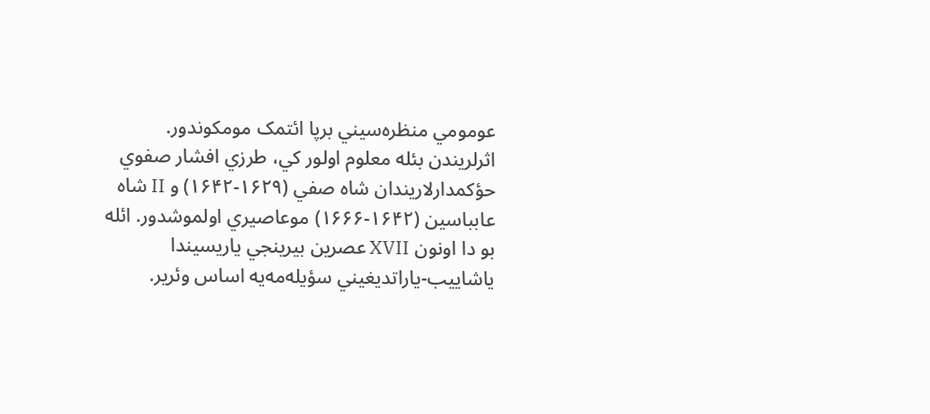عومومي منظره‌سيني برپا ائتمک مومکوندور. اثرلريندن بئله معلوم اولور کي، طرزي افشار صفوي حؤکمدارلاريندان شاه صفي (۱۶۲۹-۱۶۴۲) و II شاه عابباسين (۱۶۴۲-۱۶۶۶) موعاصيري اولموشدور. ائله بو دا اونون XVII عصرين بيرينجي ياريسيندا ياشاييب-ياراتديغيني سؤيله‌مه‌يه اساس وئرير.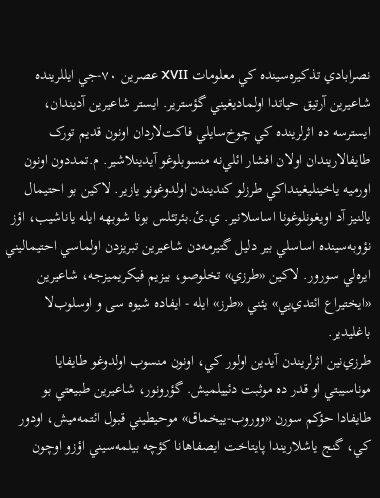نصرابادي تذکيره‌سينده کي معلومات XVII عصرين ۷۰-جي ايللرينده شاعيرين آرتيق حياتدا اولماديغيني گؤسترير. ايستر شاعيرين آديندان، ايسترسه ده اثرلرينده کي چوخ‌سايلي فاکت‌لاردان اونون قديم تورک طايفالاريندان اولان افشار ائلي‌نه منسوبلوغو آيدينلاشير. م.تمددون اونون اورميه ياخينليغينداکي طرزلو کنديندن اولدوغونو يازير. لاکين بو احتيمال يالنيز آد اويغونلوغونا اساسلانير. ي.ئ.بئرتئلس بونا شوبهه ايله ياناشيب، اؤز نؤوبه‌سينده اساسلي بير دليل گتيرمه‌دن شاعيرين تبريزدن اولماسي احتيماليني ايره‌لي سورور. لاکين «طرزي» تخلوصو، بيزيم فيکريميزجه، شاعيرين «ايختيراع ائتدي‌یي» يئني «طرز» ایله - ايفاده شیوه سی و اوسلوب‌لا باغليدير.
طرزي‌نين اثرلريندن آيدين اولور کي، اونون منسوب اولدوغو طايفايا موناسيبتي او قدر ده موثبت دئييلميش. گؤرونور، شاعيرين طبيعتي بو طايفادا حؤکم سورن «ووروب-ييخماق» موحيطيني قبول ائتمه‌ميش، اودور کي، گنج ياشلاريندا پايتاخت ايصفاهانا کؤچه بيلمه‌سيني اؤزو اوچون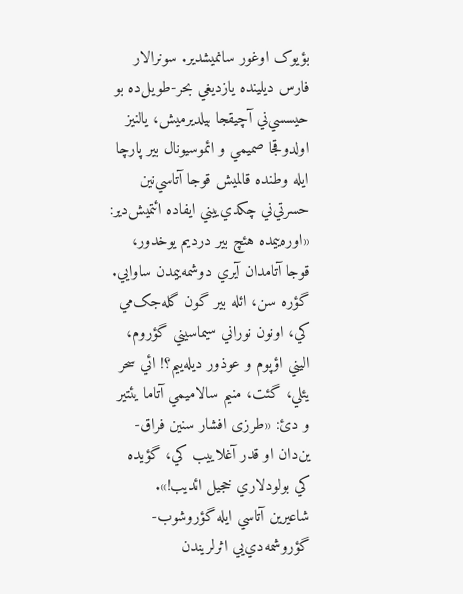بؤيوک اوغور سانميشدير. سونرالار فارس ديلينده يازديغي بحر-طويل‌ده بو حيسسي‌ني آچيقجا بيلديرميش، يالنيز اولدوقجا صميمي و ائموسيونال بير پارچا ايله وطنده قالميش قوجا آتاسي‌نين حسرتي‌ني چکدي‌یيني ايفاده ائتميش‌دير: «اوره‌یيمده هئچ بير درديم يوخدور، قوجا آتامدان آيري دوشمه‌یيمدن ساوايي. گؤره سن، ائله بير گون گله‌جک‌مي کي، اونون نوراني سيماسيني گؤروم، اليني اؤپوم و عوذور ديله‌یيم؟! ائي سحر يئلي، گئت، منيم سالاميمي آتاما يئتير و دئ: «طرزی افشار سنين فراق-ين‌دان او قدر آغلاييب کي، گؤيده کي بولودلاري خجيل ائديب!».
شاعيرين آتاسي ايله گؤروشوب-گؤروشمه‌دي‌یي اثرلريندن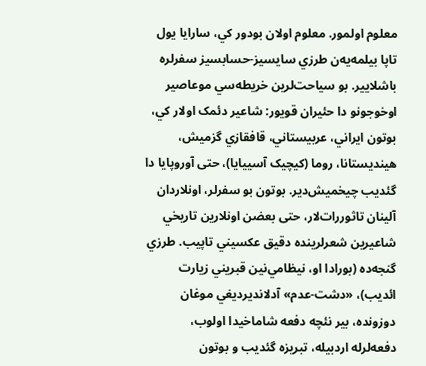معلوم اولمور. معلوم اولان بودور کي، سارايا يول تاپا بيلمه‌يه‌ن طرزي سايسيز-حسابسيز سفرلره باشلايير. بو سياحت‌لرين خريطه‌سي موعاصير اوخوجونو دا حئيران قويور: شاعير دئمک اولار کي، بوتون ايراني، عربيستاني، قافقازي گزميش، هينديستانا، روما (کيچيک آسييايا)، حتی آوروپايا دا گئديب چيخميش‌دير. بوتون بو سفرلر، اونلاردان آلينان تاثوررات‌لار، حتی بعضن اونلارين تاريخي شاعيرين شعرلرينده دقيق عکسيني تاپيب. طرزي گنجه‌ده (بورادا او، نيظامي‌نين قبريني زيارت ائديب)، «دشت-عدم» آدلانديرديغي موغان دوزونده، بير نئچه دفعه شاماخيدا اولوب، دفعه‌لرله اردبيله، تبريزه گئديب و بوتون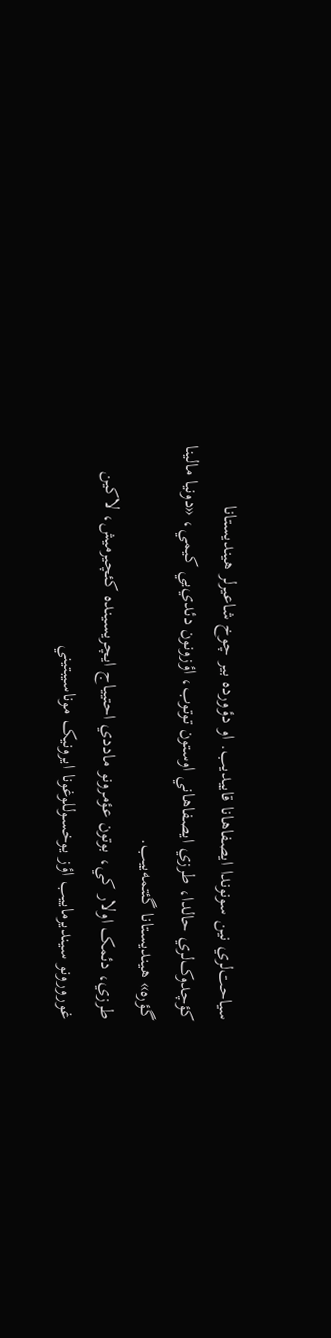سياحت‌لري نين سونوندا ايصفاهانا قاييديب. او دؤورده بير چوخ شاعيرلر هينديستانا کؤچدوک‌لري حالدا، طرزي ايصفاهاني اوستون توتوب، اؤزونون دئدي‌یي کيمي، «دونيا مالينا گؤره» هينديستانا گئتمه‌ييب.
طرزي، دئمک اولار کي، بوتون عؤمرونو ماددي احتيياج ايچريسينده کئچيرميش، لاکين غورورونو سينديرماييب اؤز يوخسوللوغونا ايرونيک موناسيبتيني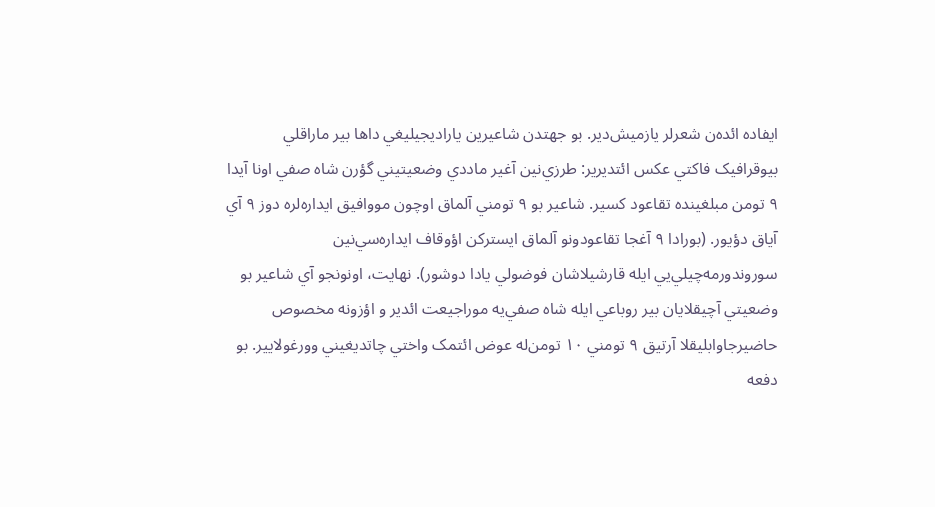ايفاده ائده‌ن شعرلر يازميش‌دير. بو جهتدن شاعيرين ياراديجيليغي داها بير ماراقلي بيوقرافيک فاکتي عکس ائتديرير: طرزي‌نين آغير ماددي وضعيتيني گؤرن شاه صفي اونا آيدا ۹ تومن مبلغينده تقاعود کسير. شاعير بو ۹ تومني آلماق اوچون مووافيق ايداره‌لره دوز ۹ آي آياق دؤيور. (بورادا ۹ آغجا تقاعودونو آلماق ايسترکن اؤوقاف ايداره‌سي‌نين سوروندورمه‌چيلي‌یي ايله قارشيلاشان فوضولي يادا دوشور). نهايت، اونونجو آي شاعير بو وضعيتي آچيقلايان بير روباعي ايله شاه صفي‌يه موراجيعت ائدير و اؤزونه مخصوص حاضيرجاوابليقلا آرتيق ۹ تومني ۱۰ تومن‌له عوض ائتمک واختي چاتديغيني وورغولايير. بو دفعه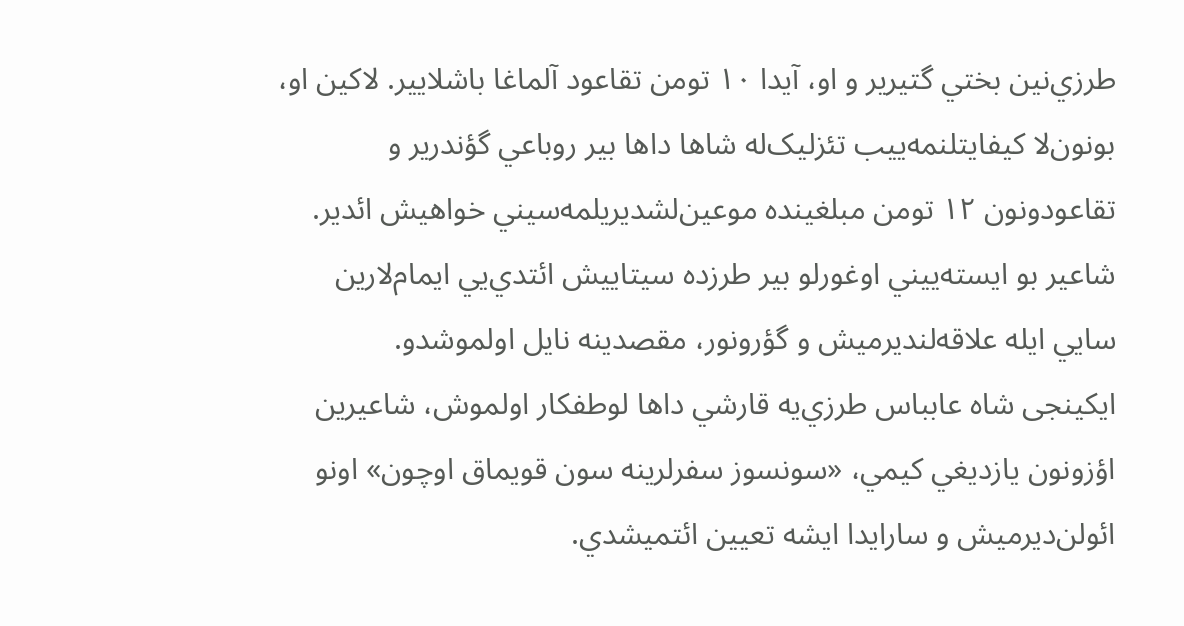طرزي‌نين بختي گتيرير و او، آيدا ۱۰ تومن تقاعود آلماغا باشلايير. لاکين او، بونون‌لا کيفايتلنمه‌ييب تئزليک‌له شاها داها بير روباعي گؤندرير و تقاعودونون ۱۲ تومن مبلغينده موعين‌لشديريلمه‌سيني خواهيش ائدير. شاعير بو ايسته‌یيني اوغورلو بير طرزده سيتاييش ائتدي‌یي ايمام‌لارين سايي ايله علاقه‌لنديرميش و گؤرونور، مقصدينه نايل اولموشدو.
ایکینجی شاه عابباس طرزي‌يه قارشي داها لوطفکار اولموش، شاعيرين اؤزونون يازديغي کيمي، «سونسوز سفرلرينه سون قويماق اوچون» اونو ائولن‌دیرميش و سارايدا ايشه تعيين ائتميشدي.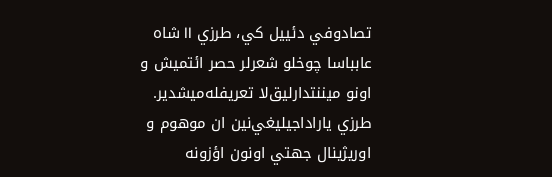تصادوفي دئييل کي، طرزي II شاه عابباسا چوخلو شعرلر حصر ائتميش و اونو ميننتدارليق‌لا تعريفله‌ميشدير.
طرزي ياراداجيليغي‌نين ان موهوم و اوريژينال جهتي اونون اؤزونه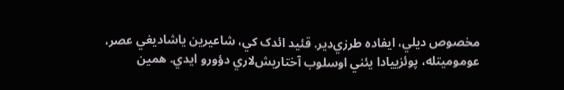مخصوص ديلي، ايفاده طرزي‌دير. قئيد ائدک کي، شاعيرين ياشاديغي عصر، عوموميتله، پوئزييادا يئني اوسلوب آختاريش‌لاري دؤورو ايدي. همين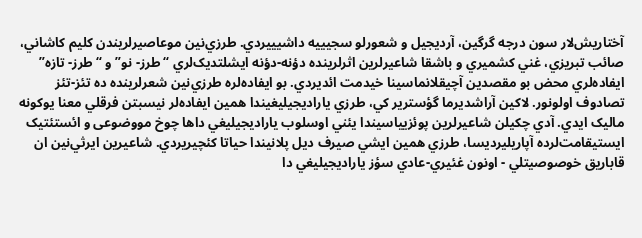آختاريش‌لار سون درجه گرگین، آرديجيل و شعورلو سجيييه داشيييردي. طرزي‌نين موعاصيرلريندن کليم کاشاني، صائب تبريزي، غني کشميري و باشقا شاعيرلرين اثرلرينده دؤنه-دؤنه ايشلتديک‌لري “طرز- نو” و “طرز- تازه” ايفاده‌لري محض بو مقصدين آچيقلانماسينا خيدمت ائديردي. بو ايفاده‌لره طرزي‌نين شعرلرينده ده تئز-تئز تصادوف اولونور. لاکين آراشديرما گؤسترير کي، طرزي ياراديجيليغيندا همين ايفاده‌لر نيسبتن فرقلي معنا يوکونه ماليک ايدي. آدي چکيلن شاعيرلرين پوئزيياسيندا يئني اوسلوب ياراديجيليغي داها چوخ مووضوعی و ائستئتيک ايستيقامت‌لرده آپاريليرديسا، طرزي همين ايشي صيرف دیل پلانیندا حياتا کئچيريردي. شاعيرين ايرثي‌نين ان قاباريق خوصوصيتلي - اونون غئيري-عادي سؤز ياراديجيليغي دا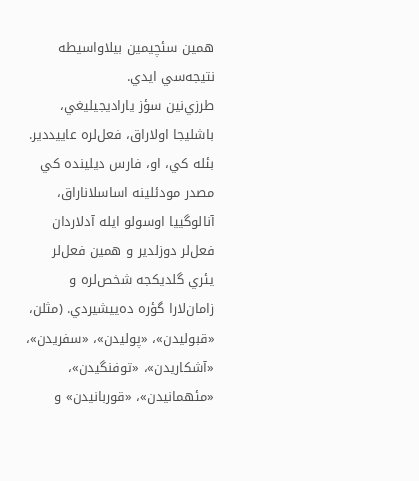همين سئچيمين بيلاواسيطه نتيجه‌سي ايدي.
طرزي‌نين سؤز ياراديجيليغي، باشليجا اولاراق، فعل‌لره عایيددير. بئله کي، او، فارس ديلينده کي مصدر مودئلينه اساسلاناراق، آنالوگييا اوسولو ايله آدلاردان فعل‌لر دوزلدير و همين فعل‌لر يئري گلديکجه شخص‌لره و زامان‌لارا گؤره ده‌ييشيردي. (مثلن، «قبوليدن»، «پوليدن»، «سفريدن»، «آشکاريدن»، «توفنگيدن»، «مئهمانيدن»، «قوربانيدن» و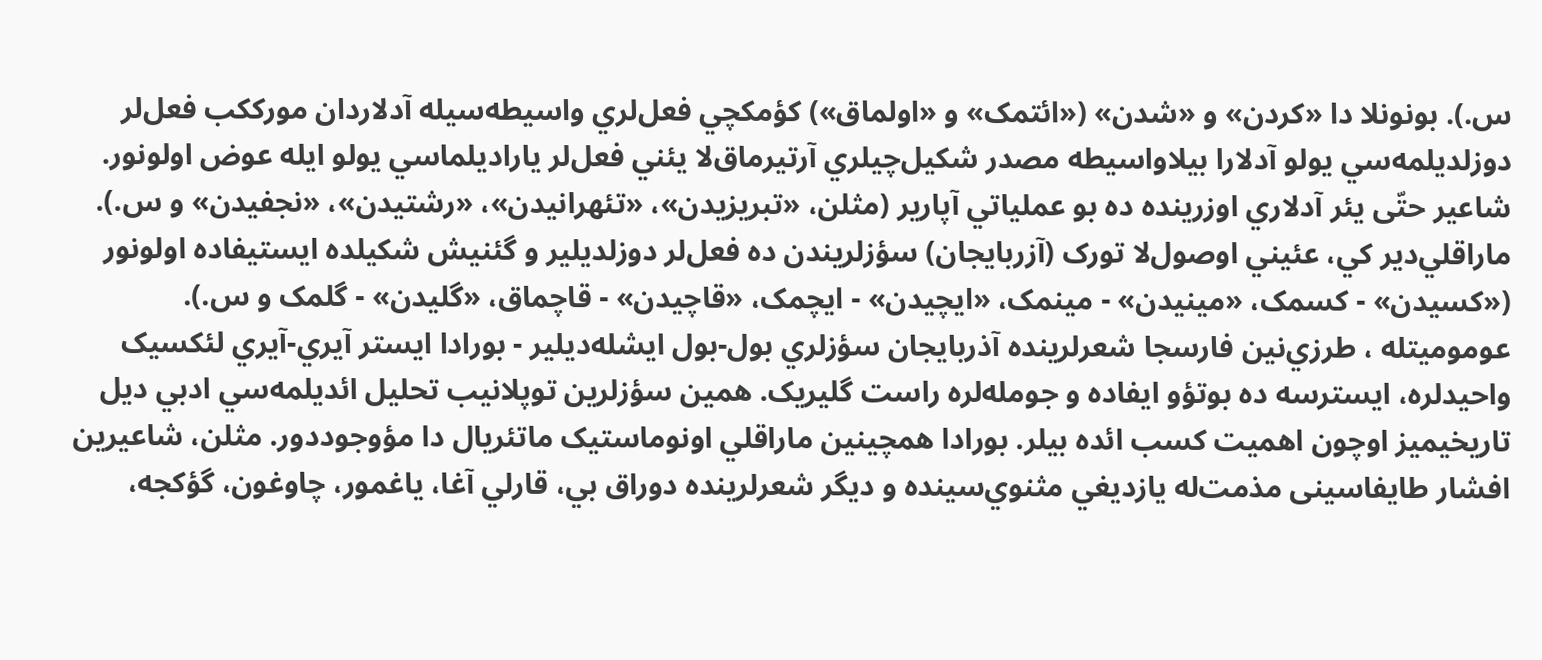س.). بونونلا دا «کردن» و «شدن» («ائتمک» و «اولماق») کؤمکچي فعل‌لري واسيطه‌سيله آدلاردان مورککب فعل‌لر دوزلديلمه‌سي يولو آدلارا بيلاواسيطه مصدر شکيل‌چيلري آرتيرماق‌لا يئني فعل‌لر ياراديلماسي يولو ايله عوض اولونور.
شاعير حتّی يئر آدلاري اوزرينده ده بو عملياتي آپارير (مثلن، «تبريزيدن»، «تئهرانيدن»، «رشتيدن»، «نجفيدن» و س.). ماراقلي‌دير کي، عئيني اوصول‌لا تورک (آزربايجان) سؤزلريندن ده فعل‌لر دوزلديلير و گئنيش شکيلده ايستيفاده اولونور («کسيدن» - کسمک، «مينيدن» - مينمک، «ايچيدن» - ايچمک، «قاچيدن» - قاچماق، «گليدن» - گلمک و س.). عوموميتله ، طرزي‌نين فارسجا شعرلرينده آذربايجان سؤزلري بول-بول ايشله‌ديلير - بورادا ايستر آيري-آيري لئکسيک واحيدلره، ايسترسه ده بوتؤو ايفاده و جومله‌لره راست گليريک. همين سؤزلرين توپلانيب تحليل ائديلمه‌سي ادبي ديل تاريخيميز اوچون اهميت کسب ائده بيلر. بورادا همچینين ماراقلي اونوماستيک ماتئريال دا مؤوجوددور. مثلن، شاعيرين افشار طایفاسینی مذمت‌له يازديغي مثنوي‌سينده و ديگر شعرلرينده دوراق بي، قارلي آغا، ياغمور، چاوغون، گؤکجه،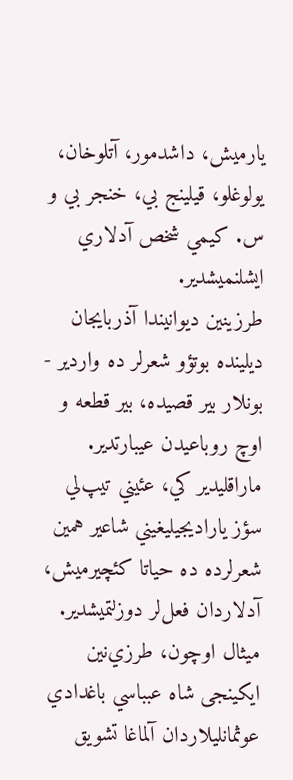يارميش، داشدمور، آتلوخان، يولوغلو، قيلينج بي، خنجر بي و س. کيمي شخص آدلاري ايشلنميشدير.
طرزينين ديوانيندا آذربايجان ديلينده بوتؤو شعرلر ده واردير - بونلار بير قصيده، بير قطعه و اوچ روباعيدن عيبارتدير. ماراقليدير کي، عئيني تيپ‌لي سؤز ياراديجيليغيني شاعير همين شعرلرده ده حياتا کئچيرميش، آدلاردان فعل‌لر دوزلتميشدير. ميثال اوچون، طرزي‌نين ايکينجی شاه عبباسي باغدادي عوثمانليلاردان آلماغا تشويق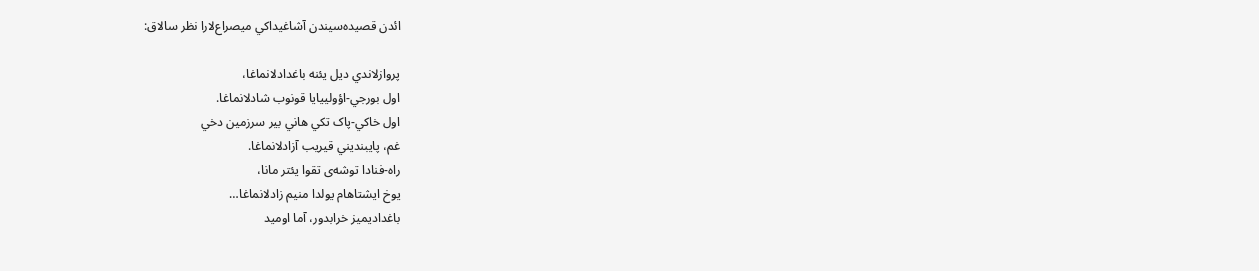ائدن قصيده‌سيندن آشاغيداکي ميصراع‌لارا نظر سالاق:

پروازلاندي ديل يئنه باغدادلانماغا،
اول بورجي-اؤولييايا قونوب شادلانماغا.
اول خاکي-پاک تکي هاني بير سرزمين دخي
غم، پايبنديني قيريب آزادلانماغا.
راه-فنادا توشه‌ی تقوا يئتر مانا،
يوخ ايشتاهام يولدا منيم زادلانماغا…
باغداديميز خرابدور، آما اوميد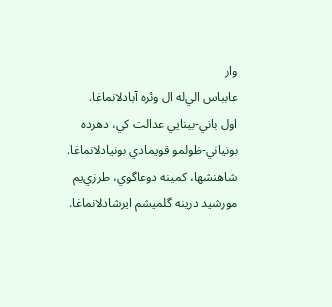وار
عابباس الي‌له ال وئره آبادلانماغا.
اول باني-بينايي عدالت کي، دهرده
بونياني-ظولمو قويمادي بونيادلانماغا.
شاهنشها، کمينه دوعاگوي، طرزي‌يم
مورشيد درينه گلميشم ايرشادلانماغا.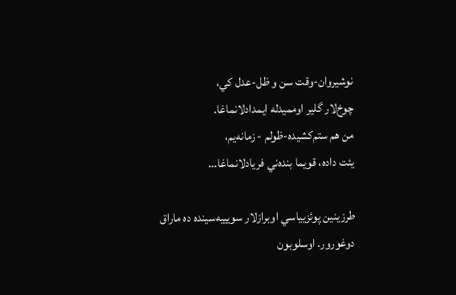نوشيروان-وقت سن و ظل-عدل کي،
چوخ‌لار گلير اومميدله ايمدادلانماغا.
من هم ستم‌کشيده-ظولم - زمانه‌يم،
يئت داده، قويما بنده‌ني فريادلانماغا…

طرزينين پوئزيياسي اوبرازلار سويييه‌سينده ده ماراق دوغورور. اوسلوبون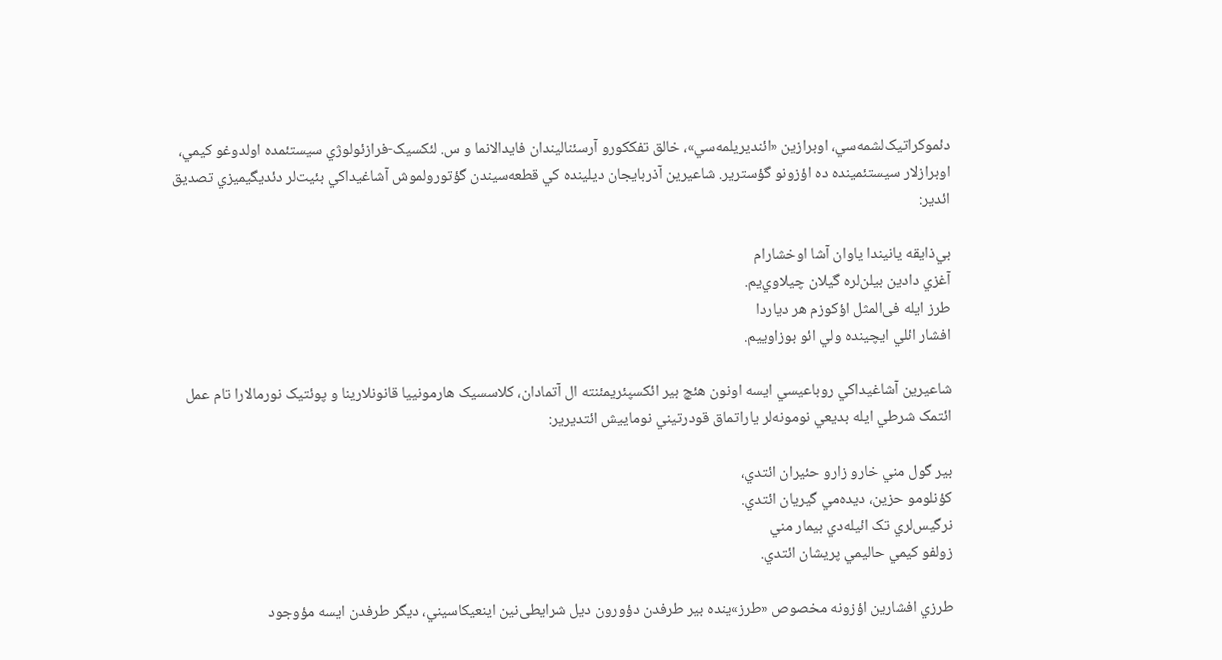دئموکراتيک‌لشمه‌سي، اوبرازين «ائنديريلمه‌سي»، خالق تفککورو آرسئناليندان فايدالانما و س. لئکسيک-فرازئولوژي سيستئمده اولدوغو کيمي، اوبرازلار سيستئمينده ده اؤزونو گؤسترير. شاعيرين آذربايجان ديلينده کي قطعه‌سيندن گؤتورولموش آشاغيداکي بئيت‌لر دئديگيميزي تصديق ائدير:

بي‌ذايقه يانيندا ياوان آشا اوخشارام
آغزي دادين بيلن‌لره گيلان چيلاوي‌يم.
طرز ايله فی‌المثل اؤکوزم هر دياردا
افشار ائلي ايچينده ولي ائو بوزاوييم.

شاعيرين آشاغيداکي روباعيسي ايسه اونون هئچ بير ائکسپئريمئنته ال آتمادان، کلاسسيک هارمونييا قانونلارينا و پوئتيک نورمالارا تام عمل ائتمک شرطي ايله بديعي نومونه‌لر ياراتماق قودرتيني نوماييش ائتديرير:

بير گول مني خارو زارو حئيران ائتدي،
کؤنلومو حزين، ديده‌مي گيريان ائتدي.
نرگيس‌لري تک ائيله‌دي بيمار مني
زولفو کيمي حاليمي پريشان ائتدي.

طرزي افشارين اؤزونه مخصوص «طرز»ينده بير طرفدن دؤورون ديل شرايطی‌نين اينعيکاسيني، ديگر طرفدن ايسه مؤوجود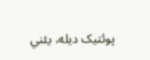پوئتيک ديله، يئني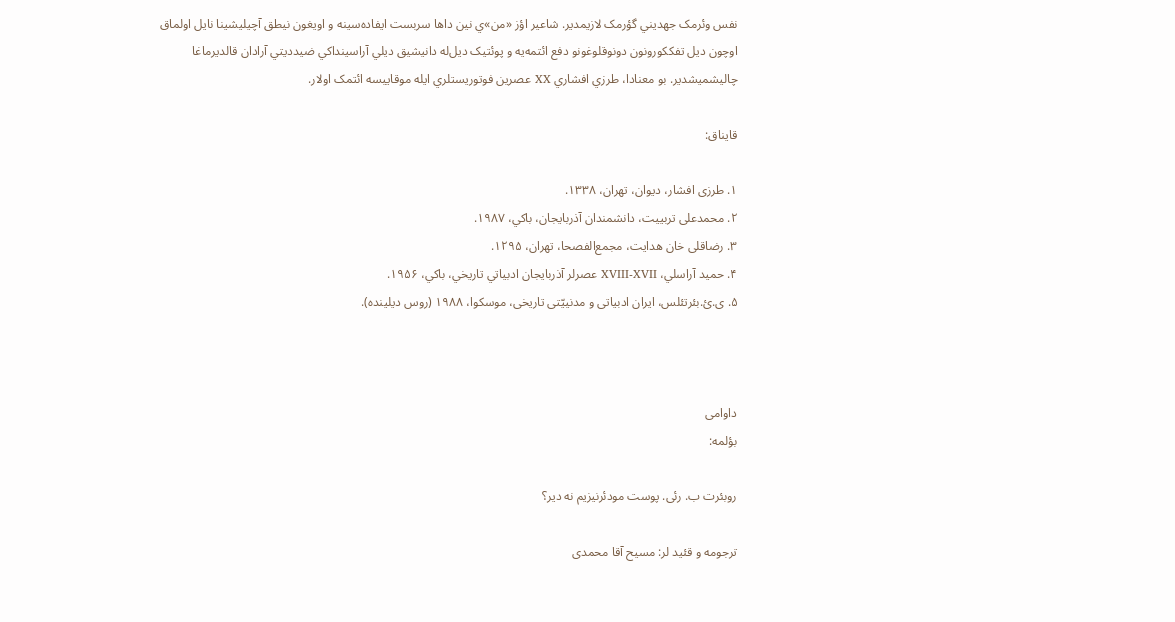نفس وئرمک جهديني گؤرمک لازيمدير. شاعير اؤز «من»ي نين داها سربست ايفاده‌سينه و اويغون نيطق آچيليشينا نايل اولماق اوچون ديل تفککورونون دونوقلوغونو دفع ائتمه‌يه و پوئتيک ديل‌له دانيشيق ديلي آراسينداکي ضيدديتي آرادان قالديرماغا چاليشميشدير. بو معنادا، طرزي افشاري XX عصرين فوتوريستلري ايله موقاييسه ائتمک اولار.

قایناق:

۱. طرزی افشار، ديوان، تهران، ۱۳۳۸.
۲. محمدعلی تربييت، دانشمندان آذربايجان، باکي، ۱۹۸۷.
۳. رضاقلی خان هدایت، مجمع‌الفصحا، تهران، ۱۲۹۵.
۴. حميد آراسلي، XVIII-XVII عصرلر آذربايجان ادبياتي تاريخي، باکي، ۱۹۵۶.
۵. ی.ئ.بئرتئلس، ایران ادبیاتی و مدنییّتی تاریخی، موسکوا، ۱۹۸۸ (روس دیلینده).



داوامی
بؤلمه:

روبئرت ب. رئی. پوست مودئرنیزیم نه دیر؟

ترجومه و قئید لر: مسیح آقا محمدی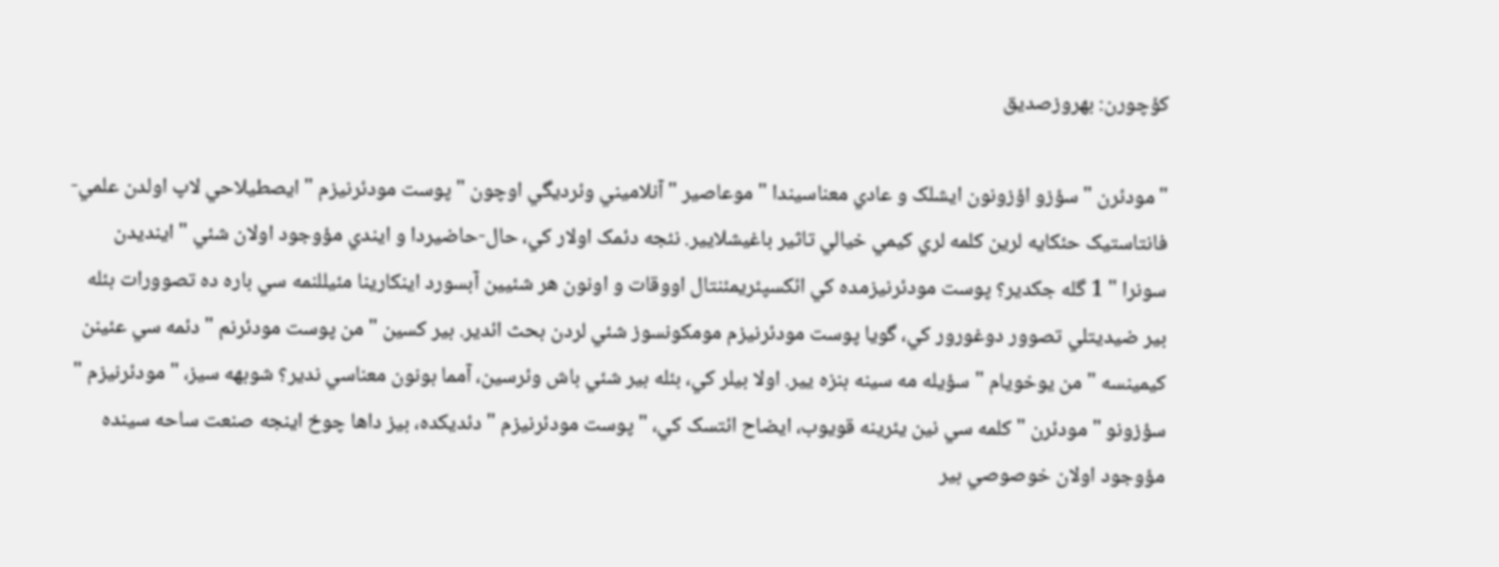كؤچورن: بهروزصديق

" مودئرن " سؤزو اؤزونون ايشلک و عادي معناسيندا " موعاصير " آنلاميني وئرديگي اوچون " پوست مودئرنيزم " ايصطيلاحي لاپ اولدن علمي-فانتاستيک حئکايه لرين کلمه لري کيمي خيالي تاثير باغيشلايير. نئجه دئمک اولار کي، حال-حاضيردا و ايندي مؤوجود اولان شئي " اينديدن سونرا " 1 گله جکدير؟ پوست مودئرنيزمده کي ائکسپئريمئنتال اووقات و اونون هر شئيين آبسورد اينکارينا مئيللنمه سي باره ده تصوورات بئله بير ضيديتلي تصوور دوغورور کي، گويا پوست مودئرنيزم مومکونسوز شئي لردن بحث ائدير. بير کسين " من پوست مودئرنم " دئمه سي عئينن کيمينسه " من يوخويام " سؤيله مه سينه بنزه يير. اولا بيلر کي، بئله بير شئي باش وئرسين، آمما بونون معناسي ندير؟ شوبهه سيز، " مودئرنيزم " سؤزونو " مودئرن " کلمه سي نين يئرينه قويوب، ايضاح ائتسک کي، " پوست مودئرنيزم " دئديکده، بيز داها چوخ اينجه صنعت ساحه سينده مؤوجود اولان خوصوصي بير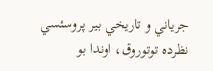جرياني و تاريخي بير پروسئسي نظرده توتوروق، اوندا بو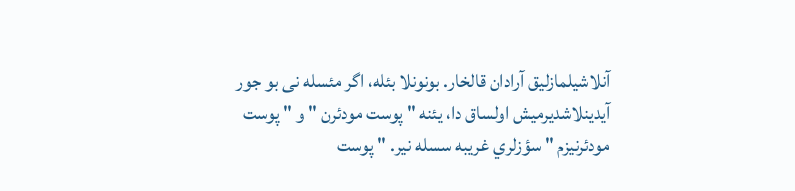آنلاشيلمازليق آرادان قالخار. بونونلا بئله، اگر مئسله نی بو جور آيدينلاشديرميش اولساق دا، يئنه " پوست مودئرن " و " پوست مودئرنيزم " سؤزلري غريبه سسله نير. " پوست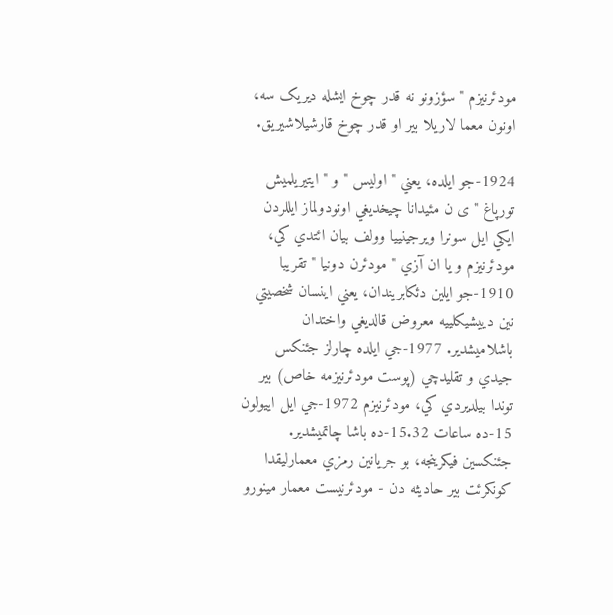مودئرنيزم " سؤزونو نه قدر چوخ ايشله ديريک سه، اونون معما لاریلا بير او قدر چوخ قارشيلاشيريق.

1924-جو ايلده، يعني " اوليس " و " ايتيريلميش تورپاغ "ی ن مئيدانا چيخديغي اونودولماز ايللردن ايکي ايل سونرا ويرجينييا وولف بيان ائتدي کي، مودئرنيزم و يا ان آزي " مودئرن دونيا " تقريبا 1910-جو ايلين دئکابريندان، يعني اينسان شخصيتي نين دييشيکلييه معروض قالديغي واختدان باشلاميشدير. 1977-جي ايلده چارلز جئنکس جيدي و تقليدچي (پوست مودئرنيزمه خاص) بير توندا بيلديردي کي، مودئرنيزم 1972-جي ايل اييولون 15-ده ساعات 15.32-ده باشا چاتميشدير. جئنکسين فيکرينجه، بو جريانين رمزي معمارليقدا کونکرئت بير حاديثه دن - مودئرنيست معمار مينورو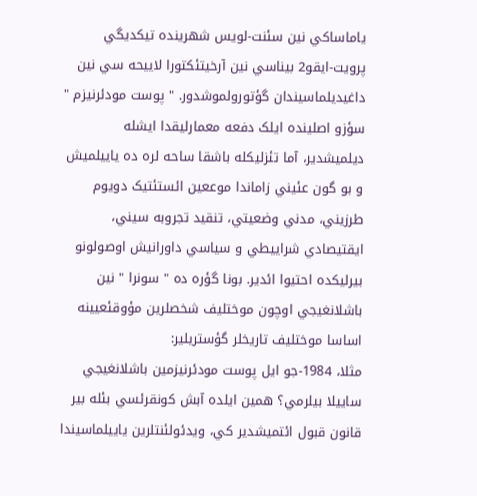ياماساکي نين سئنت-لويس شهرينده تيکديگي پرويت-ايقو2 بيناسي نين آرخيتئکتورا لاييحه سي نين داغيديلماسيندان گؤتورولموشدور. " پوست مودئرنيزم " سؤزو اصلينده ايلک دفعه معمارليقدا ايشله ديلميشدير، آما تئزليکله باشقا ساحه لره ده ياييلميش و بو گون عئيني زاماندا موععين ائستئتيک دويوم طرزيني، مدني وضعيتي، تنقيد تجروبه سيني، ايقتيصادي شراييطي و سياسي داورانيش اوصولونو بيرليکده احتيوا ائدير. بونا گؤره ده " سونرا " نين باشلانغيجي اوچون موختليف شخصلرين مؤوقئعيينه اساسا موختليف تاريخلر گؤستريلير:
مثلا، 1984-جو ايل پوست مودئرنيزمين باشلانغيجي ساييلا بيلرمي؟ همين ايلده آبش کونقرئسي بئله بير قانون قبول ائتميشدير کي، ويدئولئنتلرين ياييلماسيندا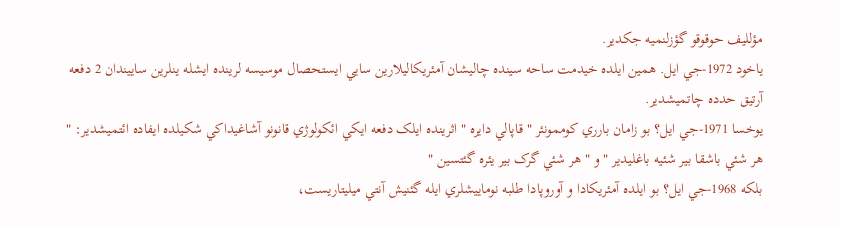مؤلليف حوقوقو گؤزلنميه جکدير.
ياخود 1972-جي ايل. همين ايلده خيدمت ساحه سينده چاليشان آمئريکاليلارين سايي ايستحصال موسیسه لرينده ايشله ينلرين ساييندان 2 دفعه آرتيق حدده چاتميشدير.
يوخسا 1971-جي ايل؟ بو زامان بارري کوممونئر " قاپالي دايره " اثرينده ايلک دفعه ايکي ائکولوژي قانونو آشاغيداکي شکيلده ايفاده ائتميشدير: " هر شئي باشقا بير شئيه باغليدير " و " هر شئي گرک بير يئره گئتسين "
بلکه 1968-جي ايل؟ بو ايلده آمئريکادا و آوروپادا طلبه نوماييشلري ايله گئنيش آنتي ميليتاريست،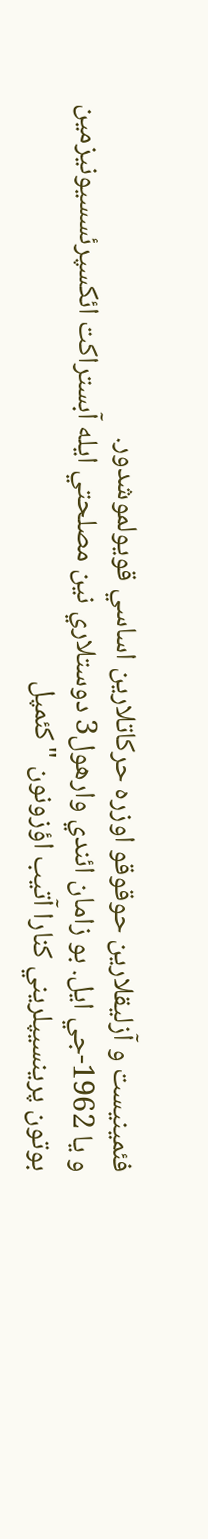فئمينيست و آزليقلارين حوقوقو اوزره حرکاتلارين اساسي قويولموشدور.
و يا 1962-جي ايل. بو زامان ائندي وارهول3 دوستلاري نين مصلحتي ايله آبستراکت ائکسپرئسسيونيزمين بوتون پرينسيپلريني کنارا آتيب اؤزونون " کئمپل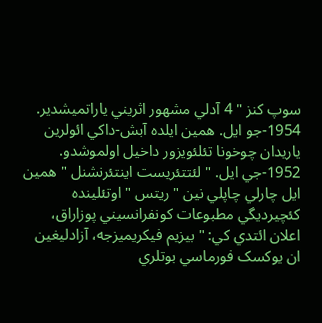سوپ کنز " 4 آدلي مشهور اثريني ياراتميشدير.
1954-جو ايل. همين ايلده آبش-داکي ائولرين ياريدان چوخونا تئلئويزور داخيل اولموشدو.
1952-جي ايل. " لئتتئريست اينتئرنشنل " همين ايل چارلي چاپلي نين " ريتس " اوتئلينده کئچيرديگي مطبوعات کونفرانسيني پوزاراق، اعلان ائتدي کي: " بيزيم فيکريميزجه، آزادليغين ان يوکسک فورماسي بوتلري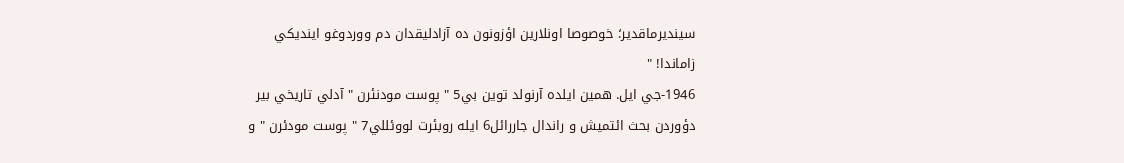سينديرماقدير؛ خوصوصا اونلارين اؤزونون ده آزادليقدان دم ووردوغو اينديکي زاماندا! "
1946-جي ايل. همين ايلده آرنولد توين بي5 " پوست مودنئرن " آدلي تاريخي بير دؤوردن بحث ائتميش و راندال جاررائل6 ايله روبئرت لووئللي7 " پوست مودئرن " و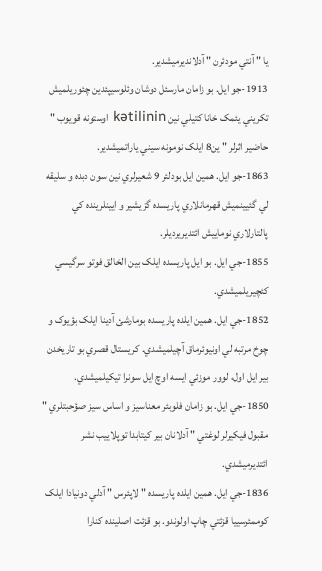يا " آنتي مودئرن " آدلانديرميشدير.
1913-جو ايل. بو زامان مارسئل دوشان وئلوسيپئدين چئوريلميش تکريني يئمک خانا کتيلي نين kətilinin اوستونه قويوب " حاضير اثرلر " ين8 ايلک نومونه سيني ياراتميشدير.
1863-جو ايل. همين ايل بودلئر 9 شعيرلري نين سون دبده و سليقه لي گئيينميش قهرمانلاري پاريسده گزيشير و ايينلرينده کي پالتارلاري نوماييش ائتديريرديلر.
1855-جي ايل. بو ايل پاريسده ايلک بين الخالق فوتو سرگيسي کئچيريلميشدي.
1852-جي ايل. همين ايلده پاريسده بومارشئ آدينا ايلک بؤيوک و چوخ مرتبه لي اونيوئرماق آچيلميشدي. کريستال قصري بو تاريخدن بير ايل اول، لوور موزئي ايسه اوچ ايل سونرا تيکيلميشدي.
1850-جي ايل. بو زامان فلوبئر معناسيز و اساس سيز صؤحبتلري " مقبول فيکيرلر لوغتي " آدلانان بير کيتابدا توپلاييب نشر ائتديرميشدي.
1836-جي ايل. همين ايلده پاريسده " لاپئرس " آدلي دونيادا ايلک کوممئرسييا قزئتي چاپ اولوندو. بو قزئت اصلينده کنارا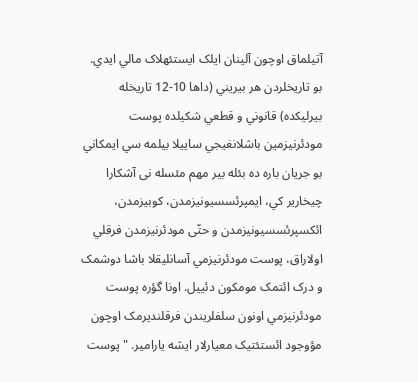آتيلماق اوچون آلينان ايلک ايستئهلاک مالي ايدي.
بو تاريخلردن هر بيريني (داها 10-12 تاريخله بيرليکده) قانوني و قطعي شکيلده پوست مودئرنيزمين باشلانغيجي ساييلا بيلمه سي ايمکاني بو جريان باره ده بئله بير مهم مئسله نی آشکارا چيخارير کي، ايمپرئسسيونيزمدن، کوبيزمدن، ائکسپرئسسيونيزمدن و حتّی مودئرنيزمدن فرقلي اولاراق، پوست مودئرنيزمي آسانليقلا باشا دوشمک و درک ائتمک مومکون دئييل. اونا گؤره پوست مودئرنيزمي اونون سلفلريندن فرقلنديرمک اوچون مؤوجود ائستئتيک معيارلار ايشه يارامير. " پوست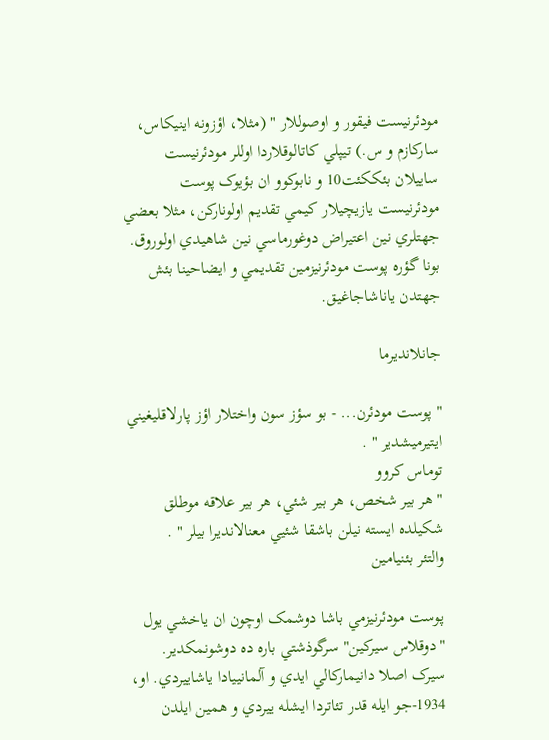مودئرنيست فيقور و اوصوللار " (مثلا، اؤزونه اينيکاس، سارکازم و س.) تيپلي کاتالوقلاردا اوللر مودئرنيست ساييلان بئککئت10 و نابوکوو ان بؤيوک پوست مودئرنيست يازيچيلار کيمي تقديم اولونارکن، مثلا بعضي جهتلري نين اعتيراض دوغورماسي نين شاهيدي اولوروق. بونا گؤره پوست مودئرنيزمين تقديمي و ايضاحينا بئش جهتدن ياناشاجاغيق.

جانلانديرما

" پوست مودئرن... - بو سؤز سون واختلار اؤز پارلاقليغيني ايتيرميشدير " .
توماس کروو
" هر بير شخص، هر بير شئي، هر بير علاقه موطلق شکيلده ايسته نيلن باشقا شئيي معنالانديرا بيلر " .
والتئر بئنيامين

پوست مودئرنيزمي باشا دوشمک اوچون ان ياخشي يول "دوقلاس سيرکين" سرگوذشتي باره ده دوشونمکدير. سيرک اصلا دانيمارکالي ايدي و آلمانييادا ياشاييردي. او، 1934-جو ايله قدر تئاتردا ايشله ييردي و همين ايلدن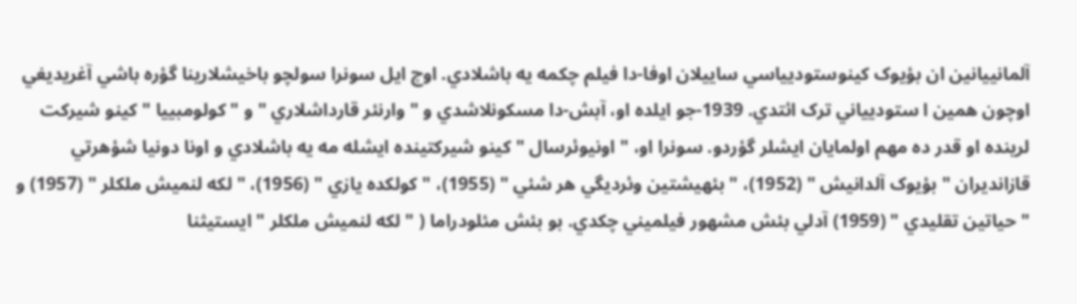آلمانييانين ان بؤيوک کينوستوديياسي ساييلان اوفا-دا فيلم چکمه يه باشلادي. اوچ ايل سونرا سولچو باخيشلارينا گؤره باشي آغريديغي اوچون همين ا ستوديياني ترک ائتدي. 1939-جو ايلده او، آبش-دا مسکونلاشدي و " وارنئر قارداشلاري " و " کولومبييا " کينو شيرکت لرينده او قدر ده مهم اولمايان ايشلر گؤردو. سونرا او، " اونيوئرسال " کينو شيرکتينده ايشله مه يه باشلادي و اونا دونيا شؤهرتي قازانديران " بؤيوک آلدانيش " (1952)، " بئهيشتين وئرديگي هر شئي " (1955)، " کولکده يازي " (1956)، " لکه لنميش ملکلر " (1957) و " حياتين تقليدي " (1959) آدلي بئش مشهور فيلميني چکدي. بو بئش مئلودراما ( " لکه لنميش ملکلر " ايستيثنا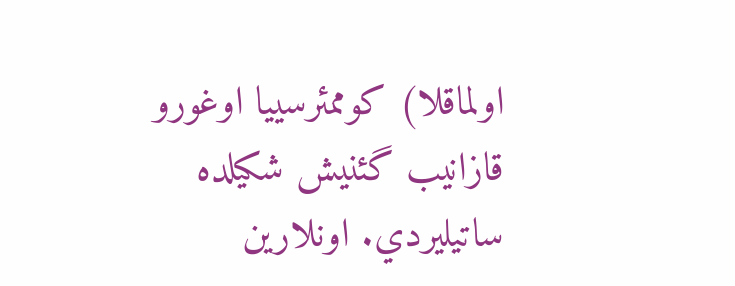اولماقلا) کوممئرسييا اوغورو قازانيب گئنيش شکيلده ساتيليردي. اونلارين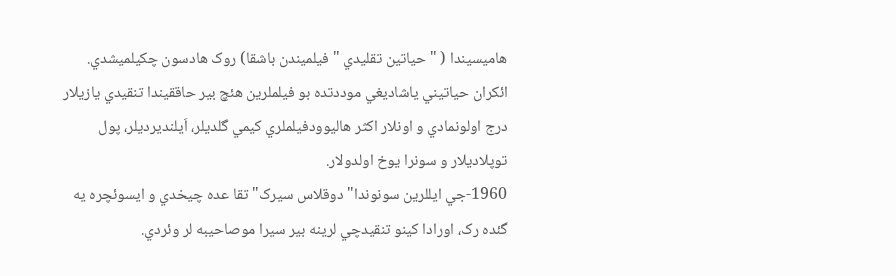هاميسيندا ( " حياتين تقليدي " فيلميندن باشقا) روک هادسون چکيلميشدي. ائکران حياتيني ياشاديغي موددتده بو فيلملرين هئچ بير حاققيندا تنقيدي يازيلار درج اولونمادي و اونلار اکثر هاليوودفيلملري کيمي گلديلر، اَيلنديرديلر، پول توپلاديلار و سونرا يوخ اولدولار.
1960-جي ايللرين سونوندا" دوقلاس سيرک" تقا عده چيخدي و ايسوئچره يه گئده رک، اورادا کينو تنقيدچي لرينه بير سيرا موصاحيبه لر وئردي.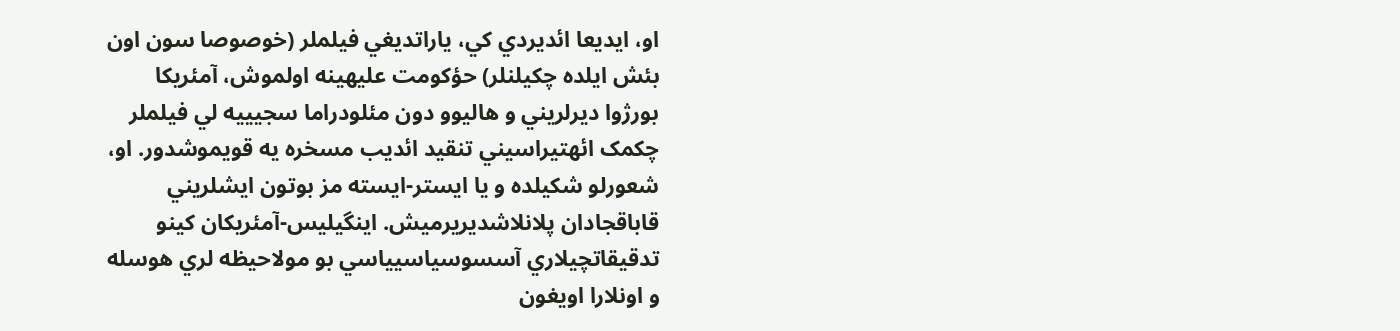او، ايديعا ائديردي کي، ياراتديغي فيلملر (خوصوصا سون اون بئش ايلده چکيلنلر) حؤكومت عليهينه اولموش، آمئريکا بورژوا ديرلريني و هاليوو دون مئلودراما سجيييه لي فيلملر چکمک ائهتيراسيني تنقيد ائديب مسخره يه قويموشدور. او، شعورلو شکيلده و يا ايستر-ايسته مز بوتون ايشلريني قاباقجادان پلانلاشديريرميش. اينگيليس-آمئريکان کينو تدقيقاتچيلاري آسسوسياسيياسي بو مولاحيظه لري هوسله و اونلارا اويغون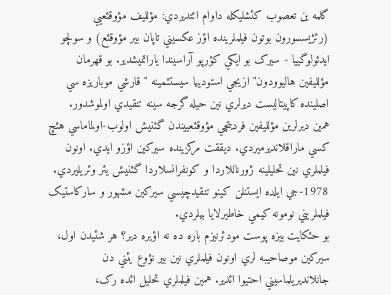گلمه ين تعصوب کئشليکله داوام ائتديردي: مؤلليف مؤوقئعيي (رئژيسسورون بوتون فيلملرينده اؤز عکسيني تاپان بير مؤوقئع) و سولچو ايدئولوگييا - سيرک بو ايکي کؤرپو آراسيندا ياراتميشدير. بو قهرمان مؤلليفين هاليوودون" ازيجي استودييا سيستئمينه " قارشي موباريزه سي اصلينده کاپيتاليست ديرلري نين حيله گرجه سينه تنقيدي اولموشدور. همين ديرلرين مؤلليفين فرديتچي مؤوقئعييندن گئنيش اولوب-اولماماسي هئچ کسي ماراقلانديرميردي. ديققت مرکزينده سيرکين اؤزو ايدي. اونون فيلملري نين تحليلينه ژورناللاردا و کونفرانسلاردا گئنيش يئر وئريليردي. 1978-جي ايلده ايستنلن کينو تنقيدچيسي سيرکين مشهور و سارکاستيک فيلملريني نومونه کيمي خاطيرلايا بيلردي.
بو حئکايت بيزه پوست مودئرنيزم باره ده نه اؤيره دير؟ هر شئيدن اول، سيرکين موصاحيبه لري اونون فيلملري نين بير نؤوع يئني دن جانلانديريلماسيني احتيوا ائدير. همين فيلملري تحليل ائده رک،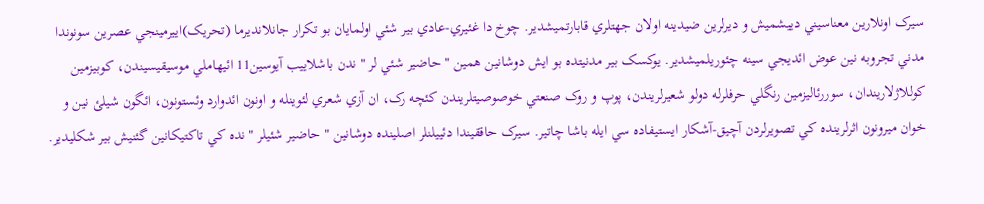سيرک اونلارين معناسيني دييشميش و ديرلرين ضيدينه اولان جهتلري قابارتميشدير. چوخ دا غئيري-عادي بير شئي اولمايان بو تکرار جانلانديرما (تحريک)اييرمينجي عصرين سونوندا مدني تجروبه نين عوض ائديجي سينه چئوريلميشدير. يوکسک بير مدنيتده بو ايش دوشانين همين " حاضير شئي لر " ندن باشلاييب آيوسين11 ائيهاملي موسيقيسيندن، کوبيزمين کوللاژلاريندان، سوررئاليزمين رنگلي حرفلرله دولو شعيرلريندن، پوپ و روک صنعتي خوصوصيتلريندن کئچه رک، ان آزي شعري لئوينله و اونون ائدوارد وئستونون، ائگون شيلئ نين و خوان ميرونون اثرلرينده کي تصويرلردن آچيق-آشکار ايستيفاده سي ايله باشا چاتير. سيرک حاققيندا دئييلنلر اصلينده دوشانين " حاضير شئيلر " نده کي تاکتيکانين گئنيش بير شکليدير.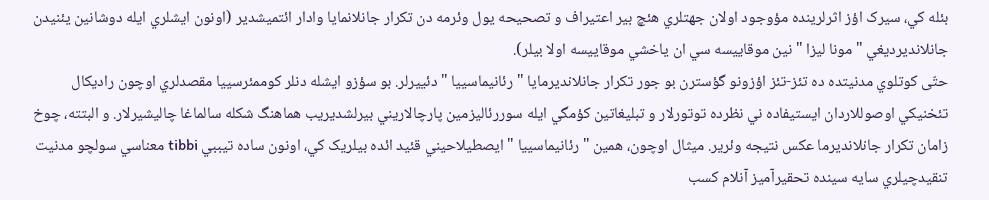بئله کي، سيرک اؤز اثرلرينده مؤوجود اولان جهتلري هئچ بير اعتيراف و تصحيحه يول وئرمه دن تکرار جانلانمايا وادار ائتميشدير (اونون ايشلري ايله دوشانين يئنيدن جانلانديرديغي " مونا ليزا " نين موقاييسه سي ان ياخشي موقاييسه اولا بيلر).
حتّی کوتلوي مدنيتده ده تئز-تئز اؤزونو گؤسترن بو جور تکرار جانلانديرمايا " رئانيماسييا " دئييرلر. بو سؤزو ايشله دنلر کوممئرسييا مقصدلري اوچون راديکال تئخنيکي اوصوللاردان ايستيفاده ني نظرده توتورلار و تبليغاتين کؤمگي ايله سوررئاليزمين پارچالاريني بيرلشديريب هماهنگ شکله سالماغا چاليشيرلار. و البتته، چوخ زامان تکرار جانلانديرما عكس نتيجه وئرير. ميثال اوچون، همين " رئانيماسييا " ايصطيلاحيني قئيد ائده بيلريک کي، اونون ساده تيببي tibbi معناسي سولچو مدنيت تنقيدچيلري سايه سينده تحقيرآميز آنلام کسب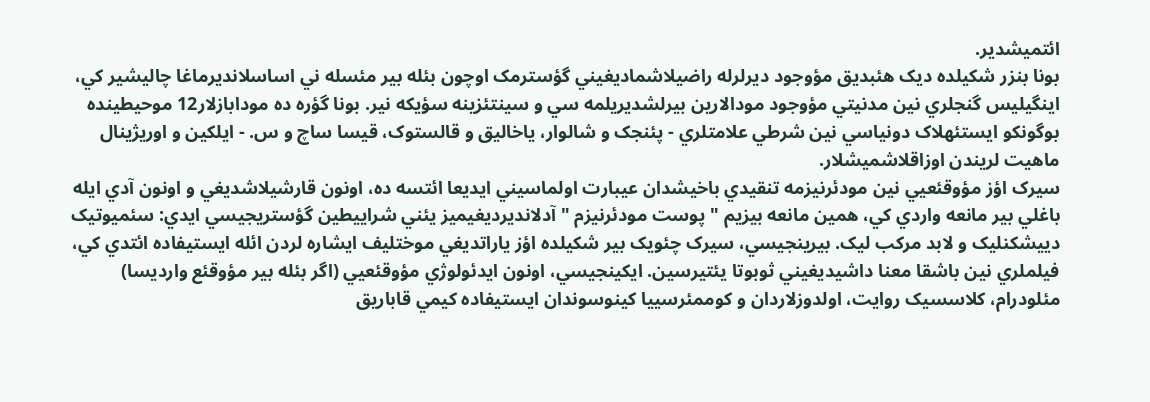ائتميشدير.
بونا بنزر شکيلده ديک هئبديق مؤوجود ديرلرله راضيلاشماديغيني گؤسترمک اوچون بئله بير مئسله ني اساسلانديرماغا چاليشير کي، اينگيليس گنجلري نين مدنيتي مؤوجود مودالارين بيرلشديريلمه سي و سينتئزينه سؤيکه نير. بونا گؤره ده مودابازلار12 موحيطينده بوگونکو ايستئهلاک دونياسي نين شرطي علامتلري - پئنجک و شالوار، ياخاليق و قالستوک، قيسا ساچ و س. - ايلکين و اوريژينال ماهيت لريندن اوزاقلاشميشلار.
سيرک اؤز مؤوقئعيي نين مودئرنيزمه تنقيدي باخيشدان عيبارت اولماسيني ايديعا ائتسه ده، اونون قارشيلاشديغي و اونون آدي ايله باغلي بير مانعه واردي کي، همين مانعه بيزيم " پوست مودئرنيزم " آدلانديرديغيميز يئني شراييطين گؤستريجيسي ايدي: سئميوتيک دييشکنليک و لابد مرکب ليک. بيرينجيسي، سيرک چئويک بير شکيلده اؤز ياراتديغي موختليف ايشاره لردن ائله ايستيفاده ائتدي کي، فيلملري نين باشقا معنا داشيديغيني ثوبوتا يئتيرسين. ايکينجيسي، اونون ايدئولوژي مؤوقئعيي (اگر بئله بير مؤوقئع وارديسا) مئلودرام، کلاسسيک روايت، اولدوزلاردان و کوممئرسييا کينوسوندان ايستيفاده کيمي قاباريق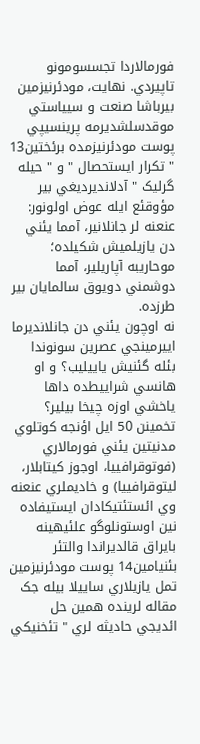فورمالاردا تجسسومونو تاپيردي. نهايت، مودئرنيزمين بيرباشا صنعت و سيياستي موقدسلشديرمه پرينسيپي پوست مودئرنيزمده برئختين13 " تکرار ايستحصال " و " حيله گرليک " آدلانديرديغي بير مؤوقئع ايله عوض اولونور: عنعنه لر جانلانير، آمما يئني دن يازيلميش شکيلده؛ موحاريبه آپاريلير، آمما دوشمني دويوق سالمايان بير طرزده.
نه اوچون يئني دن جانلانديرما اييرمينجي عصرين سونوندا بئله گئنيش ياييليب؟ و او هانسي شراييطده داها ياخشي اوزه چيخا بيلير؟ تخمينن 50 ايل اؤنجه کوتلوي مدنيتين يئني فورمالاري (فوتوقرافييا، اوجوز کيتابلار، ليتوقرافييا) و خاديملري عنعنه وي ائستئتيکادان ايستيفاده نين اوستونلوگو علئيهينه بايراق قالديراندا والتئر بئنيامين14 پوست مودئرنيزمين تمل يازيلاري ساييلا بيله جک مقاله لرينده همين حل ائديجي حاديثه لري " تئخنيکي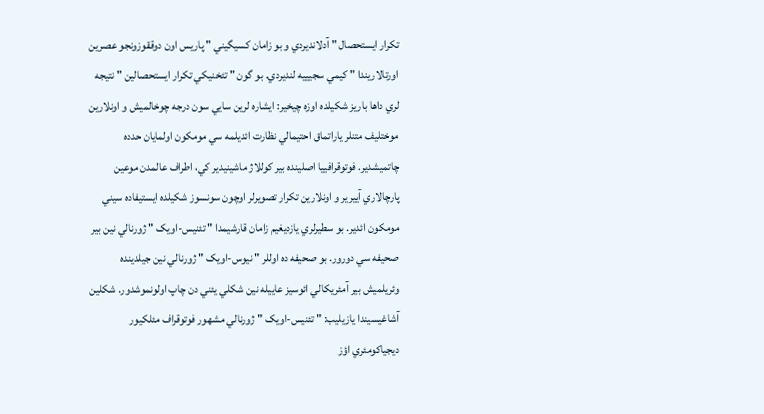تکرار ايستحصال " آدلانديردي و بو زامان کسيگيني " پاريس اون دوققوزونجو عصرين اورتالاريندا " کيمي سجيييه لنديردي. بو گون " تئخنيکي تکرار ايستحصالين " نتيجه لري داها باريز شکيلده اوزه چيخير: ايشاره لرين سايي سون درجه چوخالميش و اونلارين موختليف متنلر ياراتماق احتيمالي نظارت ائديلمه سي مومکون اولمايان حدده چاتميشدير. فوتوقرافييا اصلينده بير کوللاژ ماشينيدير کي، اطراف عالمدن موعين پارچالاري آييرير و اونلارين تکرار تصويرلر اوچون سونسوز شکيلده ايستيفاده سيني مومکون ائدير. بو سطيرلري يازديغيم زامان قارشيمدا " تئنيس-اويک " ژورنالي نين بير صحيفه سي دورور. بو صحيفه ده اوللر " نيوس-اويک " ژورنالي نين جيلدينده وئريلميش بير آمئريکالي ائوسيز عاييله نين شکلي يئني دن چاپ اولونموشدور. شکلين آشاغيسيندا يازيليب: " تئنيس-اويک " ژورنالي مشهور فوتوقراف مئلکيور ديجياکومئري اؤز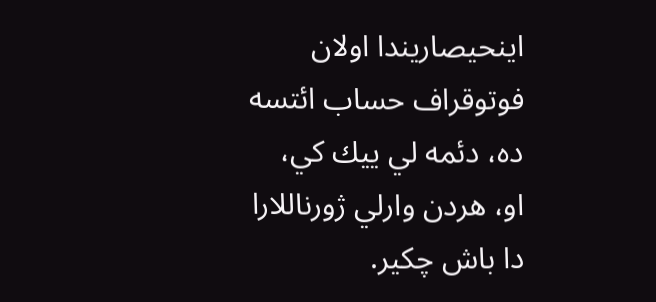اينحيصاريندا اولان فوتوقراف حساب ائتسه ده، دئمه لي ييك کي، او، هردن وارلي ژورناللارا دا باش چکير.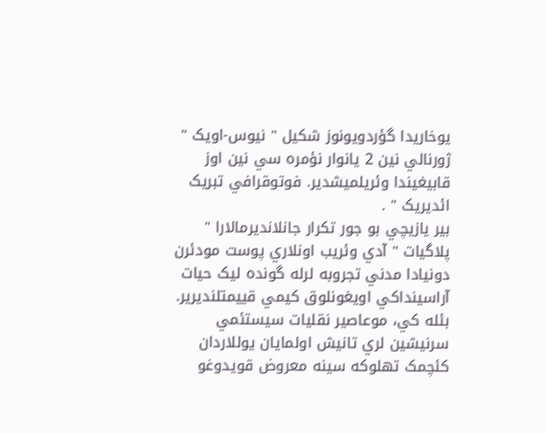يوخاريدا گؤردويونوز شکيل " نيوس-اويک " ژورنالي نين 2 يانوار نؤمره سي نين اوز قابيغيندا وئريلميشدير. فوتوقرافي تبريک ائديريک " .
بير يازيچي بو جور تکرار جانلانديرمالارا " پلاگيات " آدي وئريب اونلاري پوست مودئرن دونيادا مدني تجروبه لرله گونده ليک حيات آراسينداکي اويغونلوق کيمي قييمتلنديرير. بئله کي، موعاصير نقليات سيستئمي سرنيشين لري تانيش اولمايان يوللاردان کئچمک تهلوکه سينه معروض قويدوغو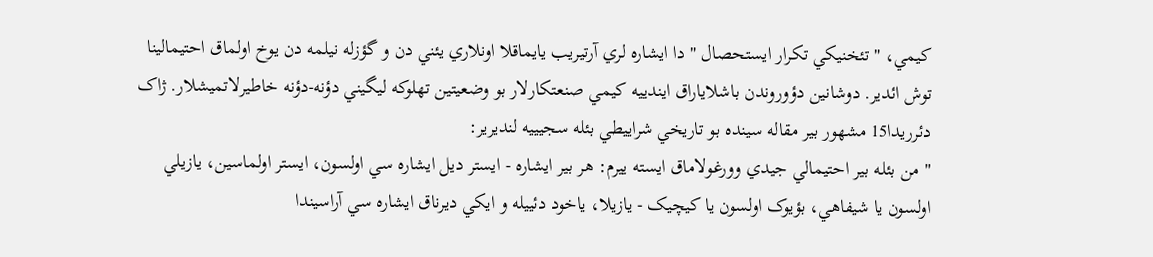کيمي، " تئخنيکي تکرار ايستحصال " دا ايشاره لري آرتيريب يايماقلا اونلاري يئني دن و گؤزله نيلمه دن يوخ اولماق احتيمالينا توش ائدير. دوشانين دؤوروندن باشلاياراق ايندييه کيمي صنعتکارلار بو وضعيتين تهلوکه ليگيني دؤنه-دؤنه خاطيرلاتميشلار. ژاک دئرريدا15 مشهور بير مقاله سينده بو تاريخي شراييطي بئله سجيييه لنديرير:
" من بئله بير احتيمالي جيدي وورغولاماق ايسته ييرم: هر بير ايشاره - ايستر ديل ايشاره سي اولسون، ايستر اولماسين، يازيلي اولسون يا شيفاهي، بؤيوک اولسون يا کيچيک - يازيلا، ياخود دئييله و ايکي ديرناق ايشاره سي آراسيندا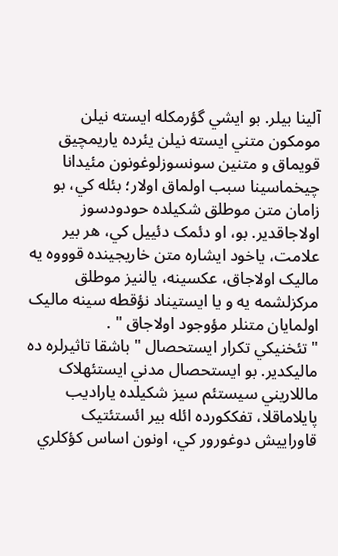آلينا بيلر. بو ايشي گؤرمکله ايسته نيلن مومکون متني ايسته نيلن يئرده ياريمچيق قويماق و متنين سونسوزلوغونون مئيدانا چيخماسينا سبب اولماق اولار؛ بئله کي، بو زامان متن موطلق شکيلده حودودسوز اولاجاقدير. بو، او دئمک دئييل کي، هر بير علامت، ياخود ايشاره متن خاريجينده قوووه يه ماليک اولاجاق، عکسينه، يالنيز موطلق مرکزلشمه يه و يا ايستيناد نؤقطه سينه ماليک اولمايان متنلر مؤوجود اولاجاق " .
" تئخنيکي تکرار ايستحصال " باشقا تاثيرلره ده ماليکدير. بو ايستحصال مدني ايستئهلاک ماللاريني سيستئم سيز شکيلده ياراديب پايلاماقلا، تفککورده ائله بير ائستئتيک قاوراييش دوغورور کي، اونون اساس کؤکلري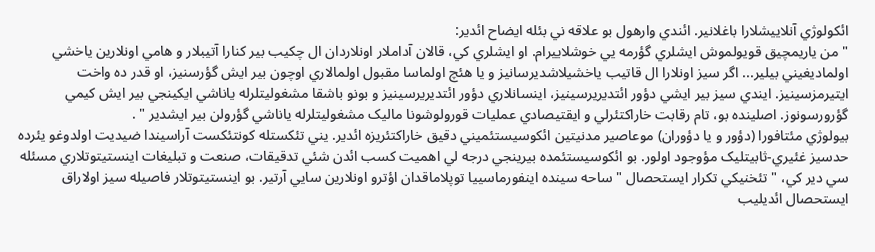ائکولوژي آنلاييشلارا باغلانير. ائندي وارهول بو علاقه ني بئله ايضاح ائدير:
" من ياريمچيق قويولموش ايشلري گؤرمه يي خوشلاييرام. او ايشلري کي، قالان آداملار اونلاردان ال چکيب بير کنارا آتيبلار و هامي اونلارين ياخشي اولماديغيني بيلير... اگر سيز اونلارا ال قاتيب ياخشيلاشديرسانيز و يا هئچ اولماسا مقبول اولمالاري اوچون بير ايش گؤرسنيز، او قدر ده واخت ايتيرمزسينيز. ايندي سيز بير ايشي دؤور ائتديريرسينيز، اينسانلاري دؤور ائتديريرسينيز و بونو باشقا مشغوليتلرله ياناشي ايکينجي بير ايش کيمي گؤرورسونوز. اصلينده بو، تام رقابت خاراکتئرلي و ايقتيصادي عمليات قورولوشونا ماليک مشغوليتلرله ياناشي گؤرولن بير ايشدير " .
بيولوژي مئتافورا (دؤور و يا دؤوران) موعاصير مدنيتين ائکوسيستئميني دقيق خاراکتئريزه ائدير. يني تئکستله کونتئکست آراسيندا ضيديت اولدوغو يئرده حدسيز غئيري-ثابيتليک مؤوجود اولور. بو ائکوسيستئمده بيرينجي درجه لي اهميت کسب ائدن شئي تدقيقات، صنعت و تبليغات اينستيتوتلاري مسئله سي دير کي، " تئخنيکي تکرار ايستحصال " ساحه سينده اينفورماسييا توپلاماقدان اؤترو اونلارين سايي آرتير. بو اينستيتوتلار فاصيله سيز اولاراق ايستحصال ائديليب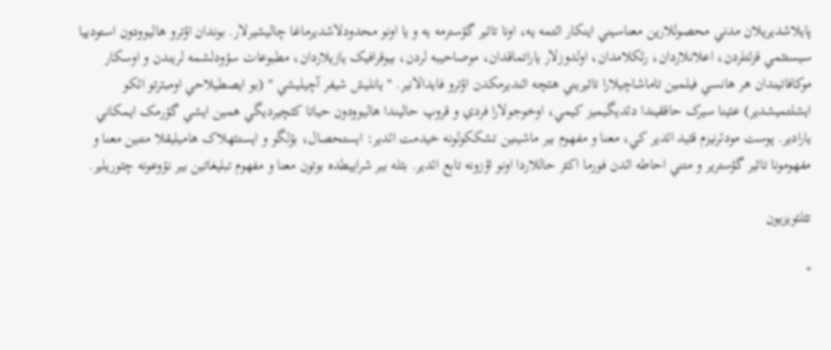پايلاشديريلان مدني محصوللارين معناسيني اينکار ائتمه يه، اونا تاثير گؤسترمه يه و يا اونو محدودلاشديرماغا چاليشيرلار. بوندان اؤترو هاليوودون استودييا سيستئمي قزئتلردن، اعلانلاردان، رئکلامدان، اولدوزلار ياراتماقدان، موصاحيبه لردن، بيوقرافيک يازيلاردان، مطبوعات سؤودلشمه لريندن و اوسکار موکافاتيندان هر هانسي فيلمين تاماشاچيلارا تاثيريني هئچه ائنديرمکدن اؤترو فايدالانير. " يانليش شيفر آچيليشي " (بو ايصطيلاحي اومبئرتو ائکو ايشلتميشدير) عئينا سيرک حاققيندا دئديگيميز کيمي، اوخوجولارا فردي و قروپ حاليندا هاليوودون حياتا کئچيرديگي همين ايشي گؤرمک ايمکاني يارادير. پوست مودئرنيزم قئيد ائدير کي، معنا و مفهوم بير ماشينين تشککولونه خيدمت ائدير: ايستحصال، بؤلگو و ايستئهلاک هاميليقلا متنين معنا و مفهومونا تاثير گؤسترير و متني احاطه ائدن فورما اکثر حاللاردا اونو اؤزونه تابع ائدير. بئله بير شراييطده بوتون معنا و مفهوم تبليغاتين بير نؤوعونه چئوريلير.

تئلئويزيون

"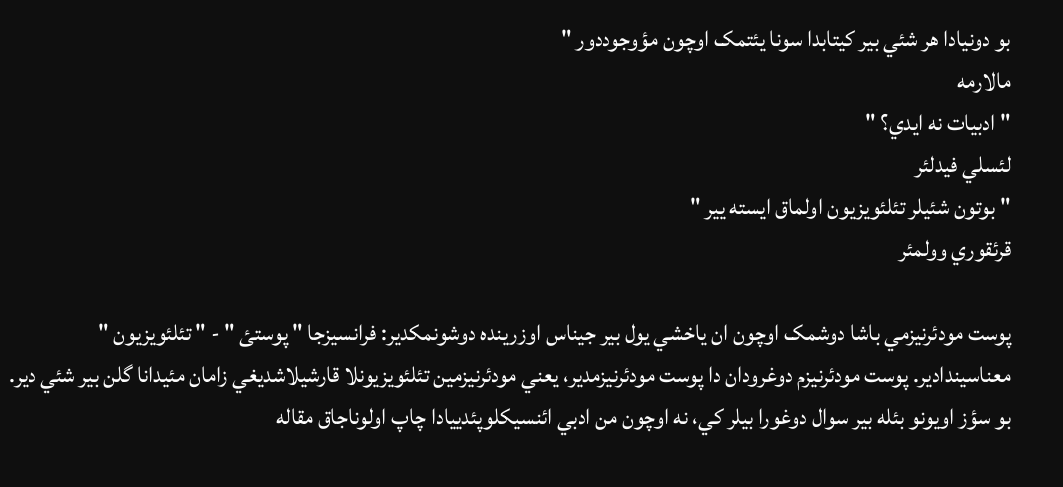بو دونيادا هر شئي بير کيتابدا سونا يئتمک اوچون مؤوجوددور "
مالارمه
" ادبيات نه ايدي؟ "
لئسلي فيدلئر
" بوتون شئيلر تئلئويزيون اولماق ايسته يير "
قرئقوري وولمئر

پوست مودئرنيزمي باشا دوشمک اوچون ان ياخشي يول بير جيناس اوزرينده دوشونمکدير: فرانسيزجا " پوستئ " - " تئلئويزيون " معناسيندادير. پوست مودئرنيزم دوغرودان دا پوست مودئرنيزمدير، يعني مودئرنيزمين تئلئويزيونلا قارشيلاشديغي زامان مئيدانا گلن بير شئي دير. بو سؤز اويونو بئله بير سوال دوغورا بيلر کي، نه اوچون من ادبي ائنسيکلوپئدييادا چاپ اولوناجاق مقاله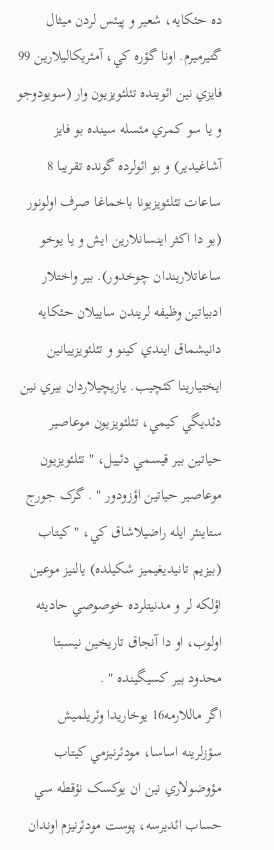ده حئکايه، شعير و پيئس لردن ميثال گتيرميرم. اونا گؤره کي، آمئريکاليلارين 99 فايزي نين ائوينده تئلئويزيون وار (سويودوجو و يا سو کمري مئسله سينده بو فايز آشاغيدير) و بو ائولرده گونده تقريبا 8 ساعات تئلئويزيونا باخماغا صرف اولونور (بو دا اکثر اينسانلارين ايش و يا يوخو ساعاتلاريندان چوخدور). بير واختلار ادبياتين وظيفه لريندن ساييلان حئکايه دانيشماق ايندي کينو و تئلئويزييانين ایختیارینا کئچيب. يازيچيلاردان بيري نين دئديگي کيمي، تئلئويزيون موعاصير حياتين بير قيسمي دئييل، " تئلئويزيون موعاصير حياتين اؤزودور " . گرک جورج ستاينئر ايله راضيلاشاق کي، " کيتاب (بيزيم تانيديغيميز شکيلده) يالنيز موعين اؤلکه لر و مدنيتلرده خوصوصي حاديثه اولوب، او دا آنجاق تاريخين نيسبتا محدود بير کسيگينده " .
اگر ماللارمه16 يوخاريدا وئريلميش سؤزلرينه اساسا، مودئرنيزمي کيتاب مؤوضولاري نين ان يوکسک نؤقطه سي حساب ائديرسه، پوست مودئرنيزم اوندان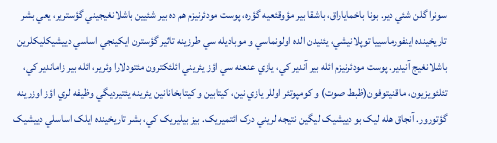سونرا گلن شئي دير. بونا باخماياراق، باشقا بير مؤوقئعيه گؤره، پوست مودئرنيزم هم ده بير شئيين باشلانغيجيني گؤسترير، يعي بشر تاريخينده اينفورماسييا توپلانيشي، يئنيدن الده اولونماسي و موباديله سي طرزينه تاثير گؤسترن ايکينجي اساسي دييشيکليکلرين باشلانغيج آنيدير. پوست مودئرنيزم ائله بير آندير کي، يازي عنعنه سي اؤز يئريني ائلئکترون مئتودلارا وئرير، ائله بير زاماندير کي، تئلئويزيون، ماقنيتوفون(ظبط صوت) و کومپوتئر اوللر يازي نين، کيتابين و کيتابخانانين يئرينه يئتيرديگي وظيفه لري اؤز اوزرينه گؤتورور. آنجاق هله ليک بو دييشيک ليگين نتيجه لريني درک ائتميريک. بيز بيليريک کي، بشر تاريخينده ايلک اساسلي دييشيک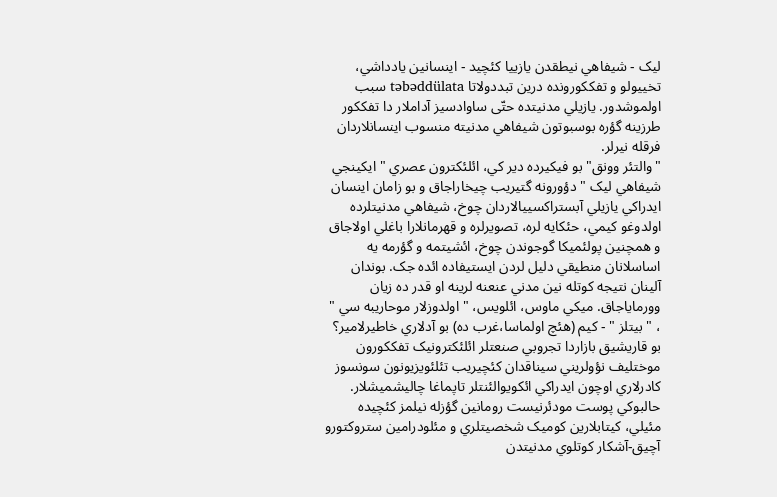ليک - شيفاهي نيطقدن يازييا کئچيد - اينسانين يادداشي، تخييولو و تفککورونده درين تبددولاتا təbəddülata سبب اولموشدور. يازيلي مدنيتده حتّی ساوادسيز آداملار دا تفککور طرزينه گؤره بوسبوتون شيفاهي مدنيته منسوب اينسانلاردان فرقله نيرلر.
"والتئر وونق" بو فيکيرده دير کي، ائلئکترون عصري " ايکينجي شيفاهي ليک " دؤورونه گتيريب چيخاراجاق و بو زامان اينسان ايدراکي يازيلي آبستراکسييالاردان چوخ، شيفاهي مدنيتلرده اولدوغو کيمي، حئکايه لره، تصويرلره و قهرمانلارا باغلي اولاجاق و همچنین پولئميکا گوجوندن چوخ، ائشيتمه و گؤرمه يه اساسلانان منطيقي دليل لردن ايستيفاده ائده جک. بوندان آلينان نتيجه کوتله نين مدني عنعنه لرينه او قدر ده زيان وورماياجاق. ميکي ماوس، ائلويس، " اولدوزلار موحاريبه سي " ، " بيتلز " - کيم (هئچ اولماسا،غرب ده) بو آدلاري خاطيرلامير؟ بو قاريشيق بازاردا تجروبي صنعتلر ائلئکترونيک تفککورون موختليف نؤولريني سيناقدان کئچيريب تئلئويزيونون سونسوز کادرلاري اوچون ايدراکي ائکويوالئنتلر تاپماغا چاليشميشلار.
حالبوکي پوست مودئرنيست رومانين گؤزله نيلمز کئچيده مئيلي، کيتابلارين کوميک شخصيتلري و مئلودرامين ستروکتورو آچيق-آشکار کوتلوي مدنيتدن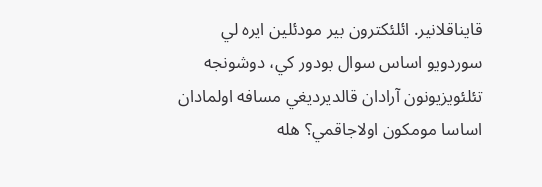قايناقلانير. ائلئکترون بير مودئلين ايره لي سوردويو اساس سوال بودور کي، دوشونجه تئلئويزيونون آرادان قالديرديغي مسافه اولمادان اساسا مومکون اولاجاقمي؟ هله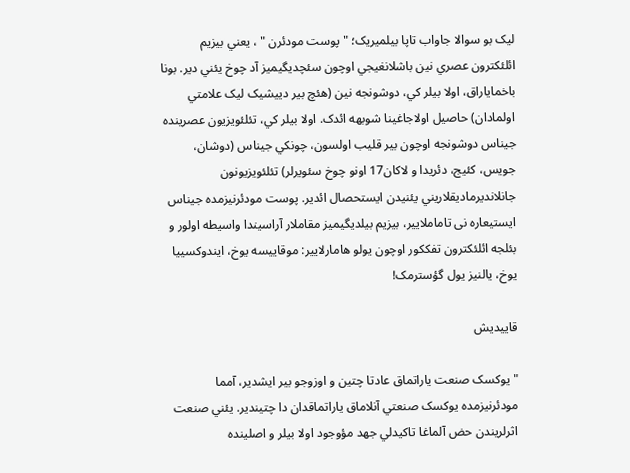ليک بو سوالا جاواب تاپا بيلميريک؛ " پوست مودئرن " ، يعني بيزيم ائلئکترون عصري نين باشلانغيجي اوچون سئچديگيميز آد چوخ يئني دير. بونا باخماياراق، اولا بيلر کي، دوشونجه نين (هئچ بير دييشيک ليک علامتي اولمادان) حاصيل اولاجاغينا شوبهه ائدک. اولا بيلر کي، تئلئويزيون عصرينده جيناس دوشونجه اوچون بير قليب اولسون، چونکي جيناس (دوشان، جويس، کئيج، دئريدا و لاکان17 اونو چوخ سئويرلر) تئلئويزيونون جانلانديرماديقلاريني يئنيدن ايستحصال ائدير. پوست مودئرنيزمده جيناس ايستيعاره نی تاماملايير، بيزيم بيلديگيميز مقاملار آراسيندا واسيطه اولور و بئلجه ائلئکترون تفککور اوچون يولو هامارلايير: موقاييسه يوخ، ايندوکسييا يوخ، يالنيز يول گؤسترمک!

قاييديش

" يوکسک صنعت ياراتماق عادتا چتين و اوزوجو بير ايشدير، آمما مودئرنيزمده يوکسک صنعتي آنلاماق ياراتماقدان دا چتيندير. يئني صنعت اثرلريندن حض آلماغا تاكيدلي جهد مؤوجود اولا بيلر و اصلينده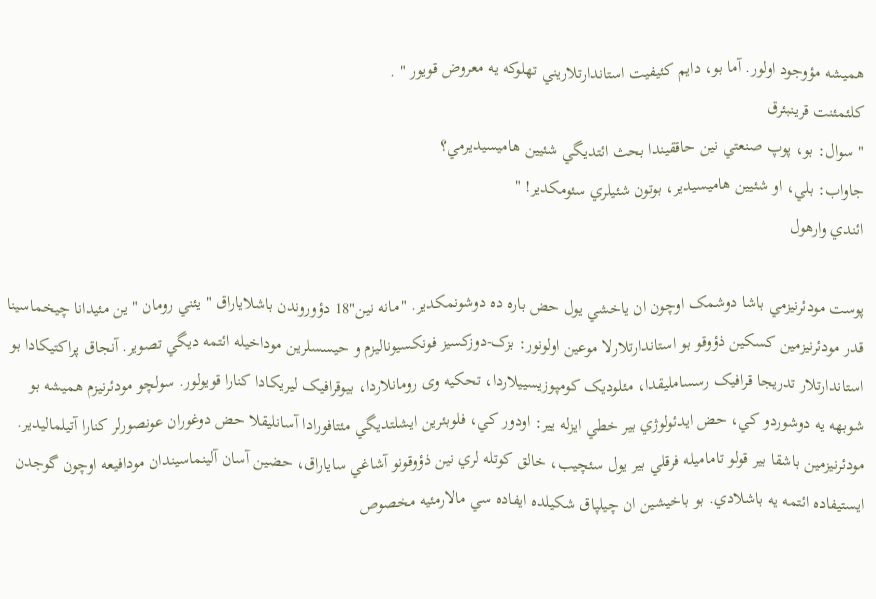هميشه مؤوجود اولور. آما بو، دايم کئيفيت استاندارتلاريني تهلوکه يه معروض قويور " .
کلئمئنت قرينبئرق
" سوال: بو، پوپ صنعتي نين حاققيندا بحث ائتديگي شئيين هاميسيديرمي؟
جاواب: بلي، او شئيين هاميسيدير، بوتون شئيلري سئومکدير! "
ائندي وارهول

پوست مودئرنيزمي باشا دوشمک اوچون ان ياخشي يول حض باره ده دوشونمکدير. "مانه نين"18 دؤوروندن باشلاياراق " يئني رومان " ین مئيدانا چيخماسينا قدر مودئرنيزمين کسکين ذؤوقو بو استاندارتلارلا موعين اولونور: بزک-دوزکسيز فونکسيوناليزم و حيسسلرين موداخيله ائتمه ديگي تصوير. آنجاق پراکتيکادا بو استاندارتلار تدريجا قرافيک رسسامليقدا، مئلوديک کومپوزيسييلاردا، تحکيه وی رومانلاردا، بيوقرافيک ليريکادا کنارا قويولور. سولچو مودئرنيزم هميشه بو شوبهه يه دوشوردو کي، حض ايدئولوژي بير خطي ايزله يير: اودور کي، فلوبئرين ايشلتديگي مئتافورادا آسانليقلا حض دوغوران عونصورلر کنارا آتيلماليدير. مودئرنيزمين باشقا بير قولو تاماميله فرقلي بير يول سئچيب، خالق کوتله لري نين ذؤوقونو آشاغي ساياراق، حضين آسان آلينماسيندان مودافيعه اوچون گوجدن ايستيفاده ائتمه يه باشلادي. بو باخيشين ان چيلپاق شکيلده ايفاده سي مالارمئيه مخصوص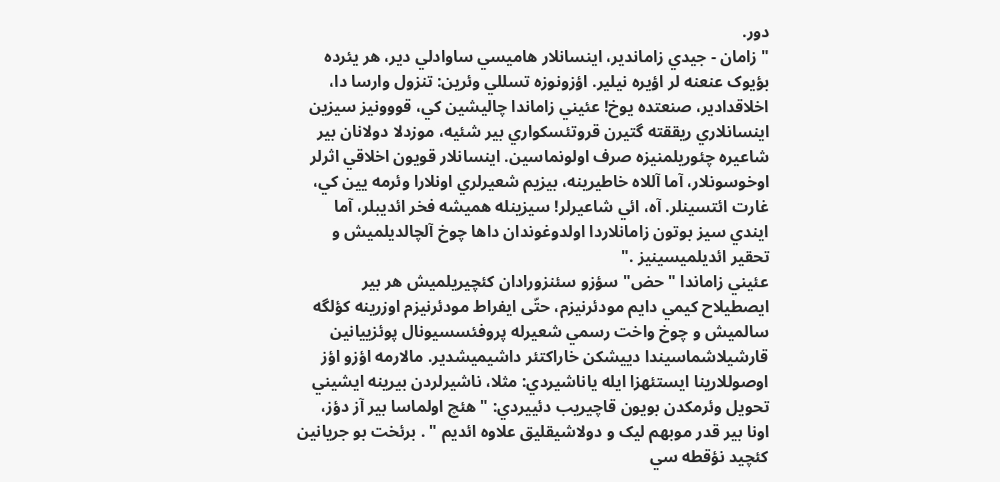دور.
" زامان - جيدي زاماندير، اينسانلار هاميسي ساوادلي دير، هر يئرده بؤيوک عنعنه لر اؤيره نيلير. اؤزونوزه تسللي وئرين: تنزول وارسا دا، اخلاقدادير، صنعتده يوخ! عئيني زاماندا چاليشين کي، قووونيز سيزين اينسانلاري ريققته گتيرن قروتئسکواري بير شئيه، موزدلا دولانان بير شاعيره چئوريلمنيزه صرف اولونماسين. اينسانلار قويون اخلاقي اثرلر اوخوسونلار، آما آللاه خاطيرينه، بيزيم شعيرلري اونلارا وئرمه یین کي، غارت ائتسينلر. آه، ائي شاعيرلر! سيزينله هميشه فخر ائديبلر، آما ايندي سيز بوتون زامانلاردا اولدوغوندان داها چوخ آلچالديلميش و تحقير ائديلميسينيز ."
عئيني زاماندا " حض" سؤزو سئنزورادان کئچيريلميش هر بير ايصطيلاح کيمي دايم مودئرنيزم، حتّی ايفراط مودئرنيزم اوزرينه کؤلگه سالميش و چوخ واخت رسمي شعيرله پروفئسسيونال پوئزييانين قارشيلاشماسيندا دييشکن خاراکتئر داشيميشدير. مالارمه اؤزو اؤز اوصوللارينا ايستئهزا ايله ياناشيردي: مثلا، ناشيرلردن بيرينه ايشيني تحويل وئرمکدن بويون قاچيريب دئييردي: " هئچ اولماسا بير آز دؤز، اونا بير قدر موبهم ليک و دولاشيقليق علاوه ائديم " . برئخت بو جريانين کئچيد نؤقطه سي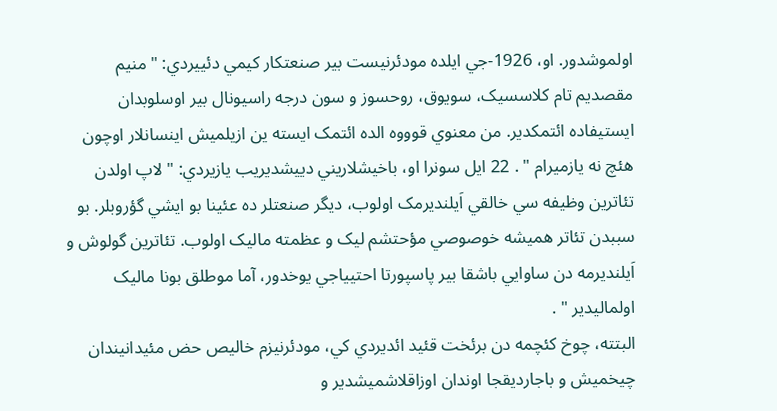اولموشدور. او، 1926-جي ايلده مودئرنيست بير صنعتکار کيمي دئييردي: " منيم مقصديم تام کلاسسيک، سويوق، روحسوز و سون درجه راسيونال بير اوسلوبدان ايستيفاده ائتمکدير. من معنوي قوووه الده ائتمک ايسته ين ازيلميش اينسانلار اوچون هئچ نه يازميرام " . 22 ايل سونرا او، باخيشلاريني دييشديريب يازيردي: " لاپ اولدن تئاترين وظيفه سي خالقي اَيلنديرمک اولوب، ديگر صنعتلر ده عئينا بو ايشي گؤروبلر. بو سببدن تئاتر هميشه خوصوصي مؤحتشم ليک و عظمته ماليک اولوب. تئاترين گولوش و اَيلنديرمه دن ساوايي باشقا بير پاسپورتا احتيياجي يوخدور، آما موطلق بونا ماليک اولماليدير " .
البتته، چوخ کئچمه دن برئخت قئيد ائديردي کي، مودئرنيزم خاليص حض مئيدانيندان چيخميش و باجارديقجا اوندان اوزاقلاشميشدير و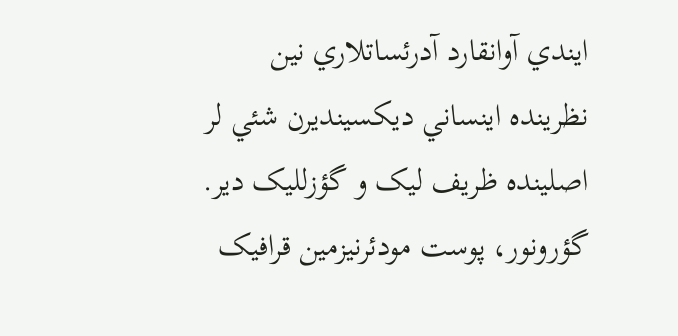ايندي آوانقارد آدرئساتلاري نين نظرينده اينساني ديکسينديرن شئي لر اصلينده ظريف ليک و گؤزلليک دير. گؤرونور، پوست مودئرنيزمين قرافيک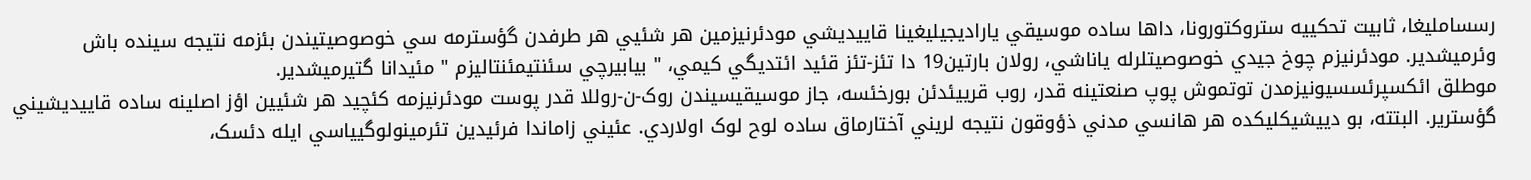رسسامليغا، ثابيت تحکييه ستروکتورونا، داها ساده موسيقي ياراديجيليغينا قاييديشي مودئرنيزمين هر شئيي هر طرفدن گؤسترمه سي خوصوصيتيندن بئزمه نتيجه سينده باش وئرميشدير. مودئرنيزم چوخ جيدي خوصوصيتلرله ياناشي، رولان بارتين19 دا تئز-تئز قئيد ائتديگي کيمي، " بيابيرچي سئنتيمئنتاليزم " مئيدانا گتيرميشدير.
موطلق ائکسپرئسسيونيزمدن توتموش پوپ صنعتينه قدر، روب قرييئدئن بورخئسه، جاز موسيقيسيندن روک-ن-روللا قدر پوست مودئرنيزمه کئچيد هر شئيين اؤز اصلينه ساده قاييديشيني گؤسترير. البتته، بو دييشيکليکده هر هانسي مدني ذؤوقون نتيجه لريني آختارماق ساده لوح لوک اولاردي. عئيني زاماندا فرئيدين تئرمينولوگيياسي ايله دئسک،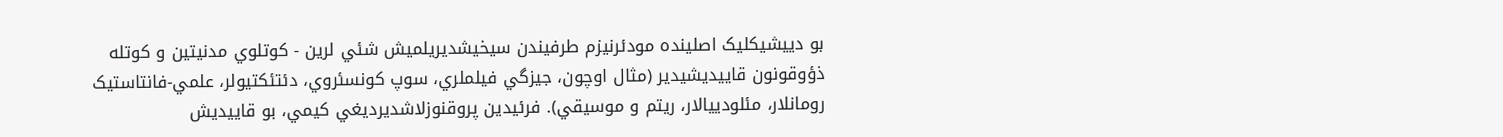بو دييشيکليک اصلينده مودئرنيزم طرفيندن سيخيشديريلميش شئي لرين - کوتلوي مدنيتين و کوتله ذؤوقونون قاييديشيدير (مثال اوچون، جيزگي فيلملري، سوپ کونسئروي، دئتئکتيولر، علمي-فانتاستيک رومانلار، مئلودييالار، ريتم و موسيقي). فرئيدين پروقنوزلاشديرديغي کيمي، بو قاييديش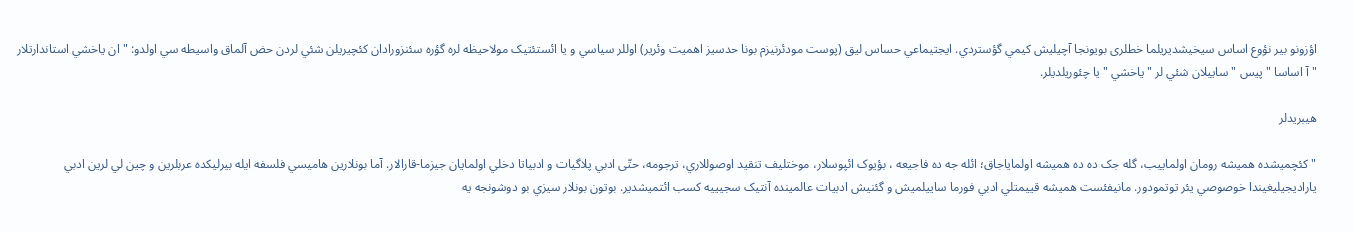اؤزونو بير نؤوع اساس سيخيشديريلما خطلری بويونجا آچيليش کيمي گؤستردي. ايجتيماعي حساس لیق (پوست مودئرنيزم بونا حدسيز اهميت وئرير) اوللر سياسي و يا ائستئتيک مولاحيظه لره گؤره سئنزورادان کئچيريلن شئي لردن حض آلماق واسيطه سي اولدو: " ان ياخشي استاندارتلار " آ اساسا " پيس " ساييلان شئي لر " ياخشي " يا چئوريلديلر.

هيبريدلر

" کئچميشده هميشه رومان اولماييب، گله جک ده ده هميشه اولماياجاق؛ ائله جه ده فاجيعه ، بؤيوک ائپوسلار، موختليف تنقيد اوصوللاري، ترجومه، حتّی ادبي پلاگيات و ادبياتا دخلي اولمايان جيزما-قارالار. آما بونلارين هاميسي فلسفه ايله بيرليکده عربلرين و چين لي لرين ادبي ياراديجيليغيندا خوصوصي يئر توتمودور. مانيفئست هميشه قييمتلي ادبي فورما ساييلميش و گئنيش ادبيات عالمينده آنتیک سجيييه کسب ائتميشدير. بوتون بونلار سيزي بو دوشونجه يه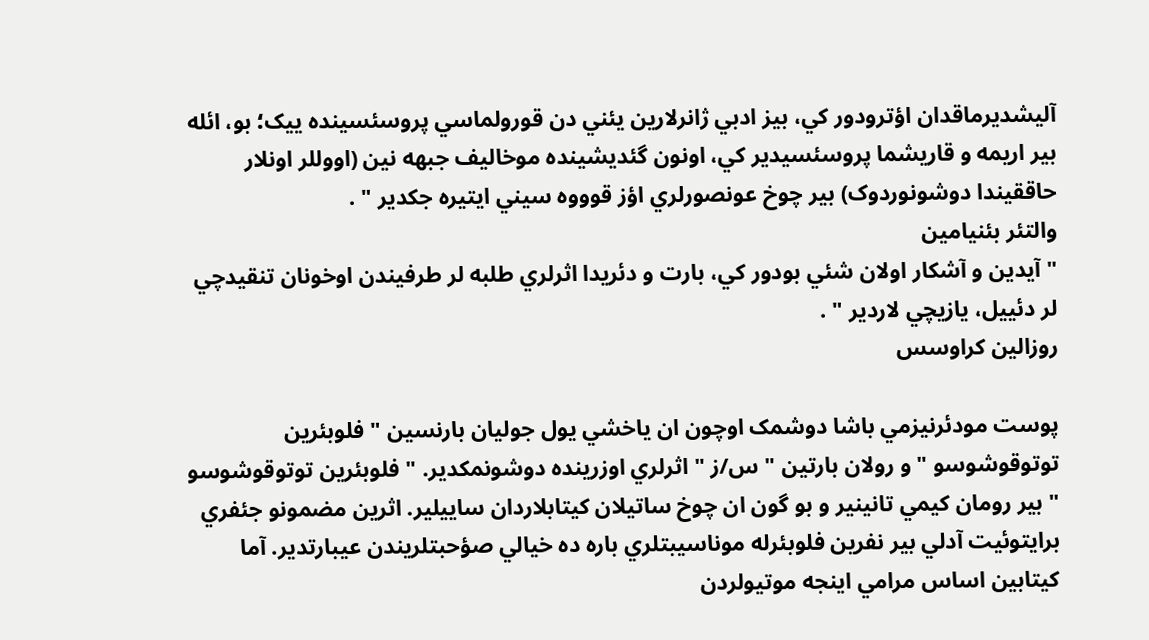آليشديرماقدان اؤترودور کي، بيز ادبي ژانرلارين يئني دن قورولماسي پروسئسينده ییک؛ بو، ائله بير اريمه و قاريشما پروسئسيدير کي، اونون گئديشينده موخاليف جبهه نين (اووللر اونلار حاققيندا دوشونوردوک) بير چوخ عونصورلري اؤز قوووه سيني ايتيره جکدير " .
والتئر بئنيامين
" آيدين و آشکار اولان شئي بودور کي، بارت و دئريدا اثرلري طلبه لر طرفيندن اوخونان تنقيدچي لر دئييل، يازيچي لاردير " .
روزالين کراوسس

پوست مودئرنيزمي باشا دوشمک اوچون ان ياخشي يول جوليان بارنسين " فلوبئرين توتوقوشوسو " و رولان بارتين " س/ز " اثرلري اوزرينده دوشونمکدير. " فلوبئرين توتوقوشوسو " بير رومان کيمي تانينير و بو گون ان چوخ ساتيلان کيتابلاردان ساييلير. اثرين مضمونو جئفري برايتوئيت آدلي بير نفرين فلوبئرله موناسيبتلري باره ده خيالي صؤحبتلريندن عيبارتدير. آما کيتابين اساس مرامي اينجه موتيولردن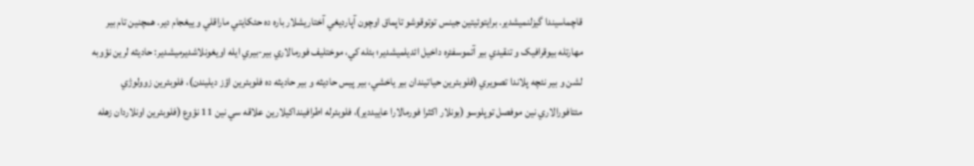قاچماسيندا گيزلنميشدير. برايتوئيتين جينس توتوقوشو تاپماق اوچون آپارديغي آختاريشلار باره ده حئکايتي ماراقلي و ييغجام دير. همچنین تام بير مهارتله بيوقرافيک و تنقيدي بير آتموسفئره داخيل ائديلميشدير؛ بئله کي، موختليف فورمالاري بير-بيري ايله اويغونلاشديرميشدير: حاديثه لرين نؤوبه لشن و بير نئچه پلاندا تصويري (فلوبئرين حياتيندان بير ياخشي، بير پيس حاديثه و بير حاديثه ده فلوبئرين اؤز ديليندن)، فلوبئرين زوولوژي مئتافورالاري نين موفصل توپلوسو (بونلار اکثرا فورمالارا عاييددير)، فلوبئرله اطرافينداکيلارين علاقه سي نين 11 نؤوع (فلوبئرين اونلاردان زهله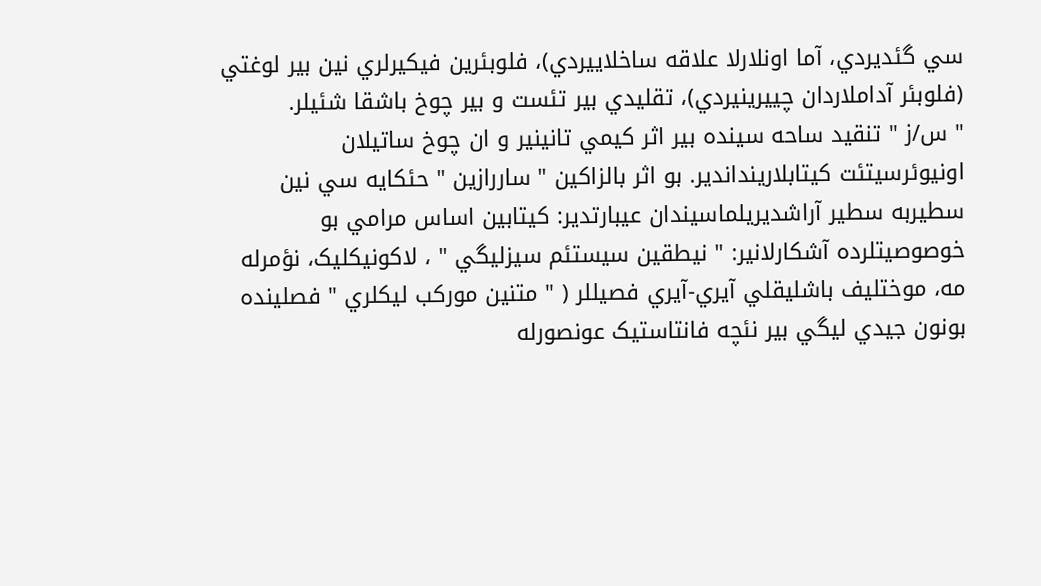سي گئديردي، آما اونلارلا علاقه ساخلاييردي)، فلوبئرين فيکيرلري نين بير لوغتي (فلوبئر آداملاردان چييرينيردي)، تقليدي بير تئست و بير چوخ باشقا شئيلر.
" س/ز " تنقيد ساحه سينده بير اثر کيمي تانينير و ان چوخ ساتيلان اونيوئرسيتئت کيتابلارينداندير. بو اثر بالزاکين " ساررازين " حئکايه سي نين سطيربه سطير آراشديريلماسيندان عيبارتدير: کيتابين اساس مرامي بو خوصوصيتلرده آشکارلانير: " نيطقين سيستئم سيزليگي " ، لاکونيکليک، نؤمرله مه، موختليف باشليقلي آيري-آيري فصيللر ( " متنين مورکب ليکلري " فصلينده بونون جيدي ليگي بير نئچه فانتاستيک عونصورله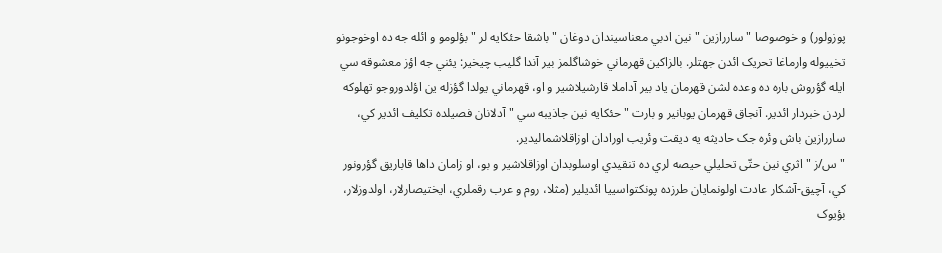پوزولور) و خوصوصا " ساررازين " نين ادبي معناسيندان دوغان " باشقا حئکايه لر " بؤلومو و ائله جه ده اوخوجونو تخييوله وارماغا تحريک ائدن جهتلر. بالزاکين قهرماني خوشاگلمز بير آندا گليب چيخير: يئني جه اؤز معشوقه سي ايله گؤروش باره ده وعده لشن قهرمان ياد بير آداملا قارشيلاشير و او، قهرماني يولدا گؤزله ين اؤلدوروجو تهلوکه لردن خبردار ائدير. آنجاق قهرمان يوبانير و بارت " حئکايه نين جاذيبه سي " آدلانان فصيلده تکليف ائدير کي، ساررازين باش وئره جک حاديثه يه ديقت وئريب اورادان اوزاقلاشماليدير.
" س/ز " اثري نين حتّی تحليلي حيصه لري ده تنقيدي اوسلوبدان اوزاقلاشير و بو، او زامان داها قاباريق گؤرونور کي، آچيق-آشکار عادت اولونمايان طرزده پونکتواسييا ائديلير (مثلا، روم و عرب رقملري، ايختيصارلار، اولدوزلار، بؤيوک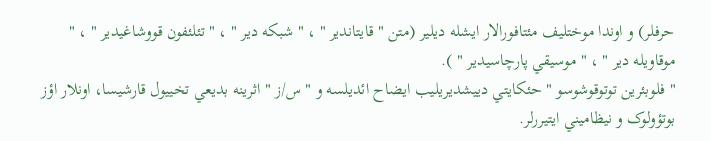حرفلر) و اوندا موختليف مئتافورالار ايشله ديلير (متن " قايتاندير " ، " شبکه دير " ، " تئلئفون قووشاغيدير " ، " موقاويله دير " ، " موسيقي پارچاسيدير " ).
" فلوبئرين توتوقوشوسو " حئکايتي دييشديريليب ايضاح ائديلسه و " س/ز " اثرينه بديعي تخييول قارشيسا، اونلار اؤز بوتؤولوک و نيظاميني ايتيررلر.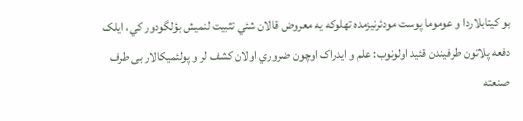بو کيتابلاردا و عوموما پوست مودئرنيزمده تهلوکه يه معروض قالان شئي تثبيت لنميش بؤلگودور کي، ايلک دفعه پلاتون طرفيندن قئيد اولونوب: علم و ايدراک اوچون ضروري اولان کشف لر و پولئميکالار بی طرف صنعته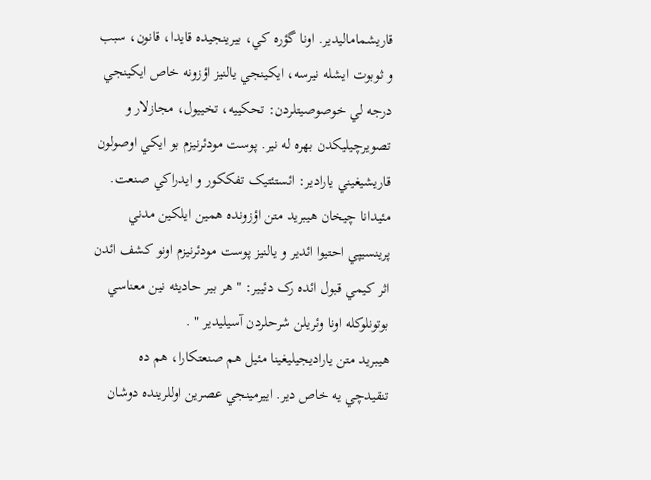قاريشماماليدير. اونا گؤره کي، بيرينجيده قايدا، قانون، سبب و ثوبوت ايشله نيرسه، ايکينجي يالنيز اؤزونه خاص ايکينجي درجه لي خوصوصيتلردن: تحکييه، تخييول، مجازلار و تصويرچيليکدن بهره له نير. پوست مودئرنيزم بو ايکي اوصولون قاريشيغيني يارادير: ائستئتيک تفککور و ايدراکي صنعت. مئيدانا چيخان هيبريد متن اؤزونده همين ايلکين مدني پرينسيپي احتيوا ائدير و يالنيز پوست مودئرنيزم اونو کشف ائدن اثر کيمي قبول ائده رک دئيير: " هر بير حاديثه نين معناسي بوتونلوکله اونا وئريلن شرحلردن آسيليدير " .
هيبريد متن ياراديجيليغينا مئيل هم صنعتکارا، هم ده تنقيدچي يه خاص دير. اييرمينجي عصرين اوللرينده دوشان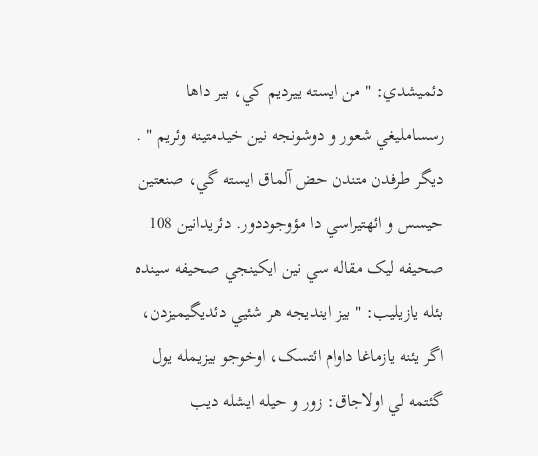دئميشدي: " من ايسته ييرديم کي، بير داها رسسامليغي شعور و دوشونجه نين خيدمتينه وئريم " . ديگر طرفدن متندن حض آلماق ايسته گي، صنعتين حيسس و ائهتيراسي دا مؤوجوددور. دئريدانين 108 صحيفه ليک مقاله سي نين ايکينجي صحيفه سينده بئله يازيليب: " بيز اينديجه هر شئيي دئديگيميزدن، اگر يئنه يازماغا داوام ائتسک، اوخوجو بيزيمله يول گئتمه لي اولاجاق: زور و حيله ايشله ديب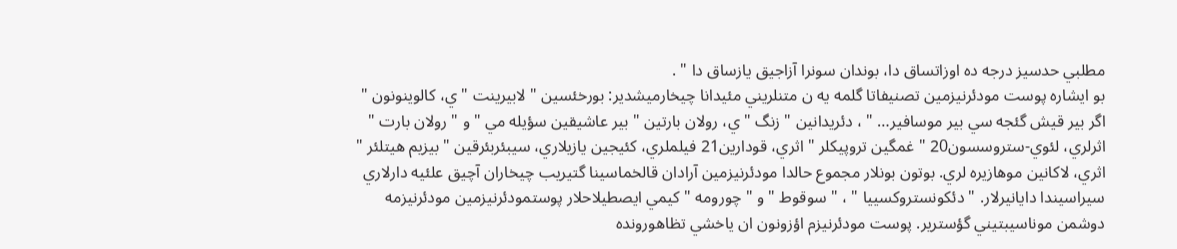مطلبي حدسيز درجه ده اوزاتساق دا، بوندان سونرا آزاجيق يازساق دا " .
بو ايشاره پوست مودئرنيزمين تصنيفاتا گلمه يه ن متنلريني مئيدانا چيخارميشدير: بورخئسين " لابيرينت " ي، کالوينونون " اگر بير قيش گئجه سي بير موسافير… " ، دئريدانين " زنگ " ي، رولان بارتين " بير عاشيقين سؤيله مي " و " رولان بارت " اثرلري، لئوي-ستروسسون20 " غمگين تروپيکلر " اثري، قودارين21 فيلملري، کئيجين يازيلاري، سيبئربئرقين " بيزيم هيتلئر " اثري، لاکانين موهازيره لري. بوتون بونلار مجموع حالدا مودئرنيزمين آرادان قالخماسينا گتيريب چيخاران آچيق علئيه دارلاري سيراسيندا دايانيرلار. " دئکونستروکسييا " ، " سوقوط " و " چورومه " کيمي ايصطيلاحلار پوستمودئرنيزمين مودئرنيزمه دوشمن موناسيبتيني گؤسترير. پوست مودئرنيزم اؤزونون ان ياخشي تظاهورونده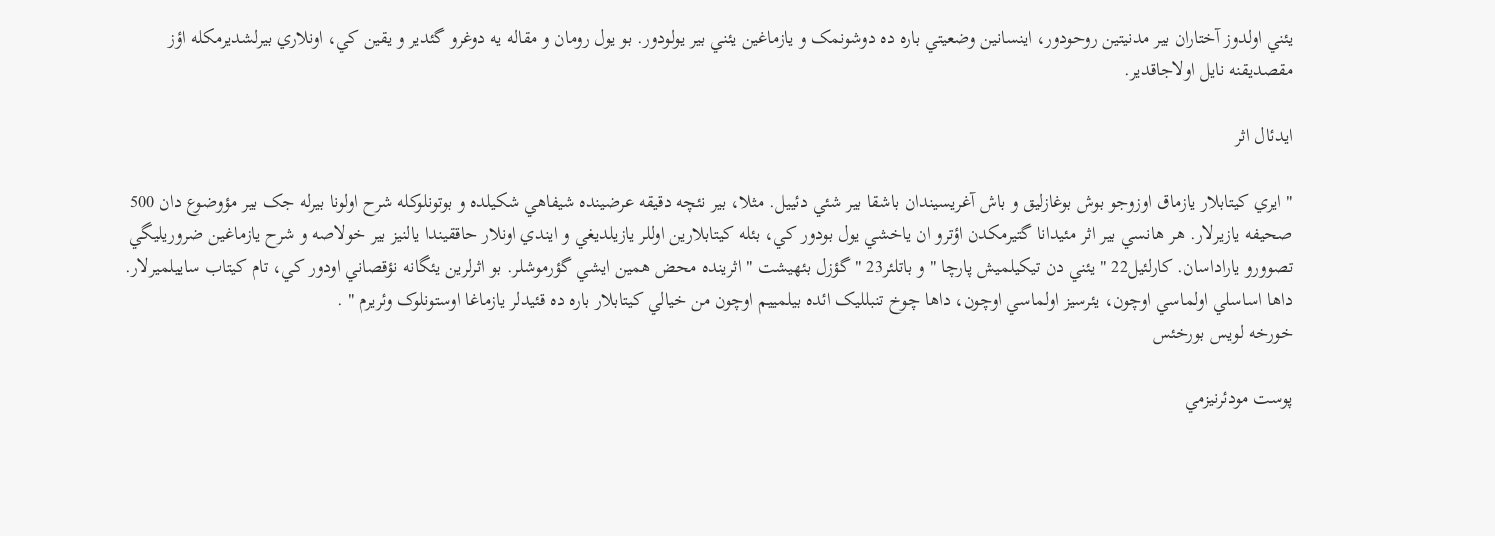يئني اولدوز آختاران بير مدنيتين روحودور، اينسانين وضعيتي باره ده دوشونمک و يازماغين يئني بير يولودور. بو يول رومان و مقاله يه دوغرو گئدير و يقين کي، اونلاري بيرلشديرمکله اؤز مقصديقنه نايل اولاجاقدير.

ايدئال اثر

" ايري کيتابلار يازماق اوزوجو بوش بوغازليق و باش آغريسيندان باشقا بير شئي دئييل. مثلا، بير نئچه دقيقه عرضينده شيفاهي شکيلده و بوتونلوکله شرح اولونا بيرله جک بير مؤوضوع دان 500 صحيفه يازيرلار. هر هانسي بير اثر مئيدانا گتيرمکدن اؤترو ان ياخشي يول بودور کي، بئله کيتابلارين اوللر يازيلديغي و ايندي اونلار حاققيندا يالنيز بير خولاصه و شرح يازماغين ضروريليگي تصوورو ياراداسان. کارلئيل22 " يئني دن تيکيلميش پارچا " و باتلئر23 " گؤزل بئهيشت " اثرينده محض همين ايشي گؤرموشلر. بو اثرلرين يئگانه نؤقصاني اودور کي، تام کيتاب ساييلميرلار. داها اساسلي اولماسي اوچون، يئرسيز اولماسي اوچون، داها چوخ تنبلليک ائده بيلمیيم اوچون من خيالي کيتابلار باره ده قئيدلر يازماغا اوستونلوک وئريرم " .
خورخه لويس بورخئس

پوست مودئرنيزمي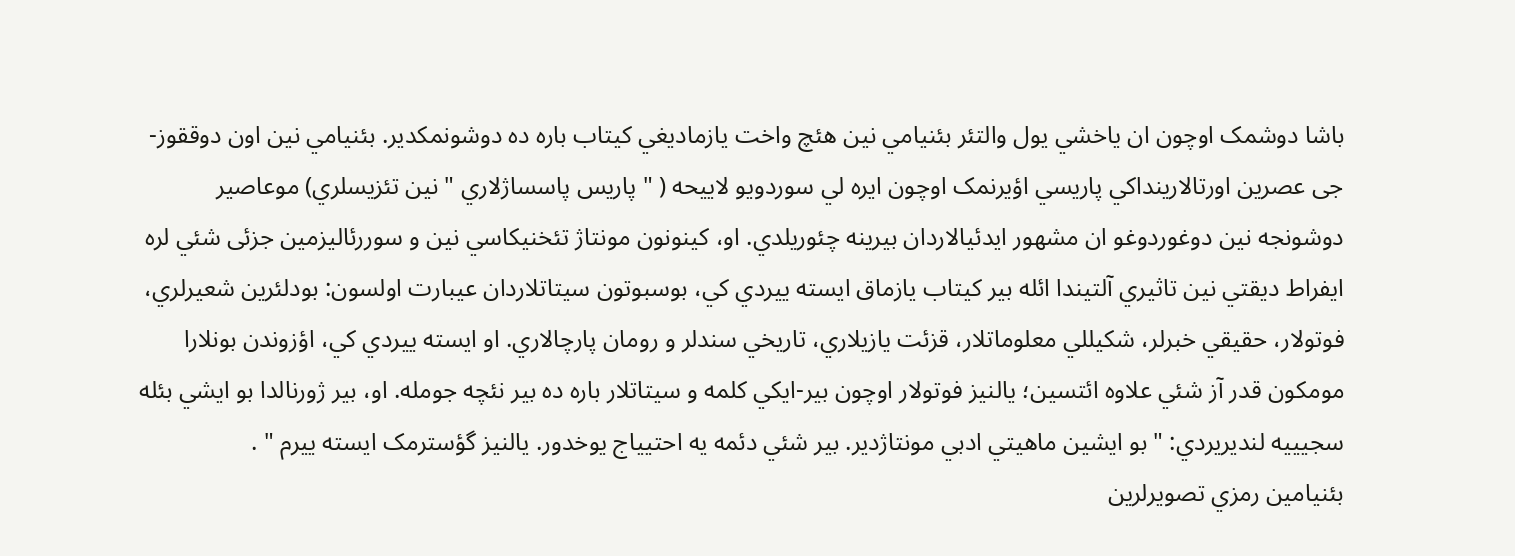باشا دوشمک اوچون ان ياخشي يول والتئر بئنيامي نين هئچ واخت يازماديغي کيتاب باره ده دوشونمکدير. بئنيامي نين اون دوققوز-جی عصرين اورتالارينداکي پاريسي اؤيرنمک اوچون ايره لي سوردويو لاييحه ( " پاريس پاسساژلاري " نين تئزيسلري) موعاصير دوشونجه نين دوغوردوغو ان مشهور ايدئيالاردان بيرينه چئوريلدي. او، کينونون مونتاژ تئخنيکاسي نين و سوررئاليزمين جزئی شئي لره ايفراط ديقتي نين تاثيري آلتيندا ائله بير کيتاب يازماق ايسته ييردي کي، بوسبوتون سيتاتلاردان عيبارت اولسون: بودلئرين شعيرلري، فوتولار، حقيقي خبرلر، شکيللي معلوماتلار، قزئت يازيلاري، تاريخي سندلر و رومان پارچالاري. او ايسته ييردي کي، اؤزوندن بونلارا مومکون قدر آز شئي علاوه ائتسين؛ يالنيز فوتولار اوچون بير-ايکي کلمه و سيتاتلار باره ده بير نئچه جومله. او، بير ژورنالدا بو ايشي بئله سجيييه لنديريردي: " بو ايشين ماهيتي ادبي مونتاژدير. بير شئي دئمه يه احتيياج يوخدور. يالنيز گؤسترمک ايسته ييرم " .
بئنيامين رمزي تصويرلرين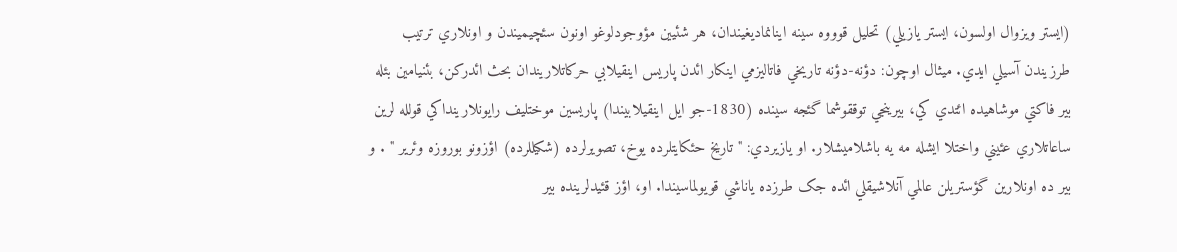(ايستر ويزوال اولسون، ايستر يازيلي) تحليل قوووه سينه اينانماديغيندان، هر شئيين مؤوجودلوغو اونون سئچيميندن و اونلاري ترتيب طرزيندن آسيلي ايدي. ميثال اوچون: دؤنه-دؤنه تاريخي فاتاليزمي اينکار ائدن پاريس اينقيلابي حرکاتلاريندان بحث ائدرکن، بئنيامين بئله بير فاکتي موشاهيده ائتدي کي، بيرينجي توققوشما گئجه سينده (1830-جو ايل اينقيلابيندا) پاريسين موختليف رايونلارينداکي قولله لرين ساعاتلاري عئيني واختلا ايشله مه يه باشلاميشلار. او يازيردي: " تاريخ حئکايتلرده يوخ، تصويرلرده (شکیللرده) اؤزونو بوروزه وئرير " . و بير ده اونلارين گؤستريلن عالمي آنلاشيقلي ائده جک طرزده ياناشي قويولماسيندا. او، اؤز قئيدلرينده بير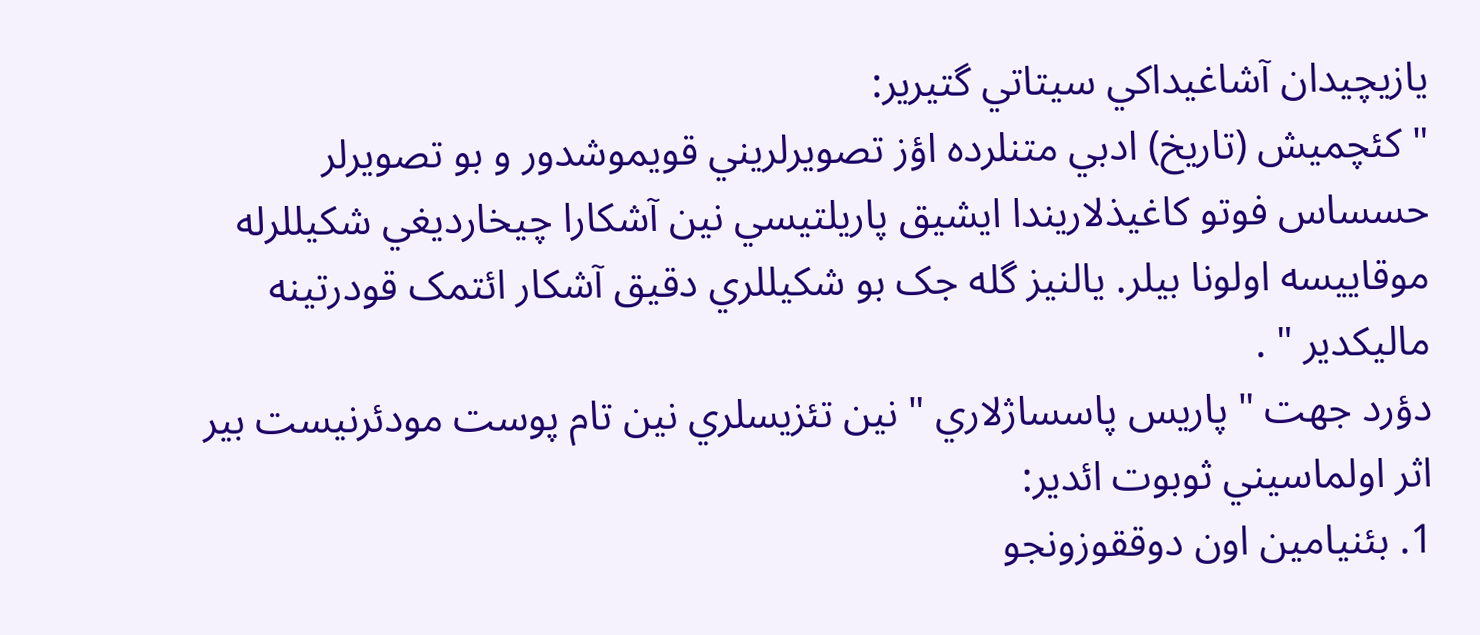يازيچيدان آشاغيداکي سيتاتي گتيرير:
" کئچميش (تاريخ) ادبي متنلرده اؤز تصويرلريني قويموشدور و بو تصويرلر حسساس فوتو کاغيذلاريندا ايشيق پاريلتيسي نين آشکارا چيخارديغي شکيللرله موقاييسه اولونا بيلر. يالنيز گله جک بو شکيللري دقيق آشکار ائتمک قودرتينه ماليکدير " .
دؤرد جهت " پاريس پاسساژلاري " نين تئزيسلري نين تام پوست مودئرنيست بير اثر اولماسيني ثوبوت ائدير:
1. بئنيامين اون دوققوزونجو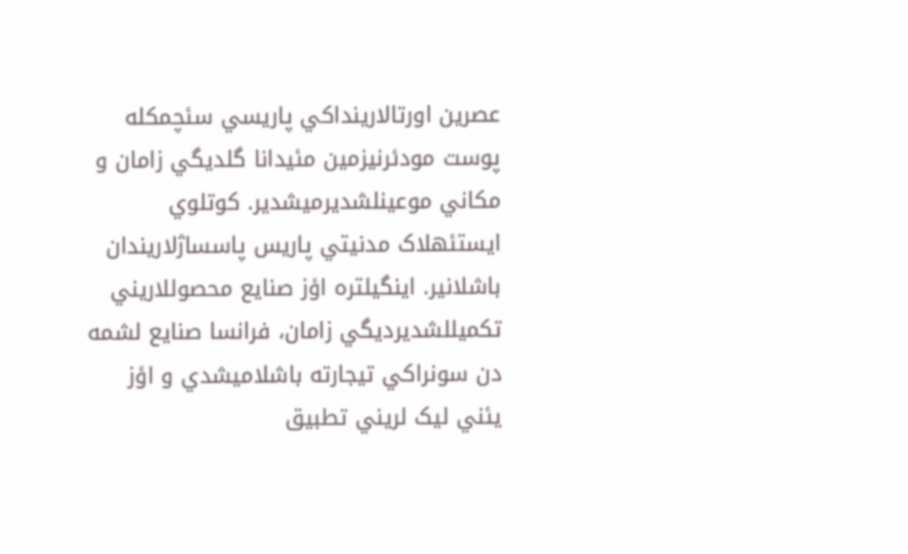عصرين اورتالارينداکي پاريسي سئچمکله پوست مودئرنيزمين مئيدانا گلديگي زامان و مکاني موعينلشديرميشدير. کوتلوي ايستئهلاک مدنيتي پاريس پاسساژلاريندان باشلانير. اينگيلتره اؤز صنایع محصوللاريني تکميللشديرديگي زامان، فرانسا صنایع لشمه دن سونراکي تيجارته باشلاميشدي و اؤز يئني ليک لريني تطبیق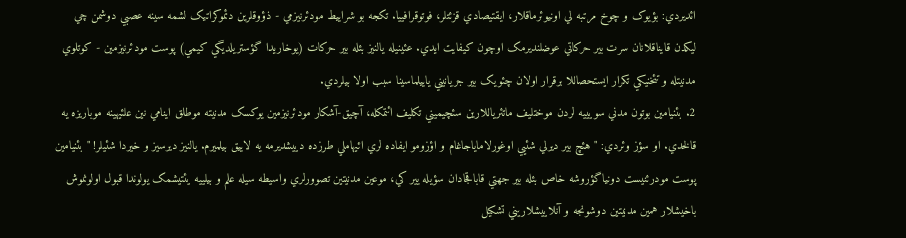ائديردي: بؤيوک و چوخ مرتبه لي اونيوئرماقلار، ايقتيصادي قزئتلر، فوتوقرافييا. تکجه بو شراييط مودئرنيزمي - ذؤوقلرين دئموکراتيک لشمه سينه عصبي دوشمن چي ليکدن قايناقلانان سرت بير حرکاتي عوضلنديرمک اوچون کيفايت ايدي. عئينيله يالنيز بئله بير حرکات (يوخاريدا گؤستريلديگي کيمي) پوست مودئرنيزمين - کوتلوي مدنيتله و تئخنيکي تکرار ايستحصاللا برقرار اولان چئويک بير جريانيني ياييلماسينا سبب اولا بيلردي.
2. بئنيامين بوتون مدني سويييه لردن موختليف ماتئرياللارين سئچيميني تکليف ائتمکله، آچيق-آشکار مودئرنيزمين يوکسک مدنيته موطلق اينامي نين علئیهینه موباريزه يه قالخدي. او سؤز وئردي: " هئچ بير ديرلي شئيي اوغورلاماياجاغام و اؤزومو ايفاده لري ائيهاملي طرزده دييشديرمه يه لاييق بيلميرم. يالنيز ديرسيز و خيردا شئيلر! " بئنيامين پوست مودرئنيست دونياگؤروشه خاص بئله بير جهتي قاباقجادان سؤيله يير کي، موعين مدنيتين تصوورلري واسيطه سيله علم و بيلييه يئتيشمک يولوندا قبول اولونموش باخيشلار همين مدنيتين دوشونجه و آنلاييشلاريني تشکيل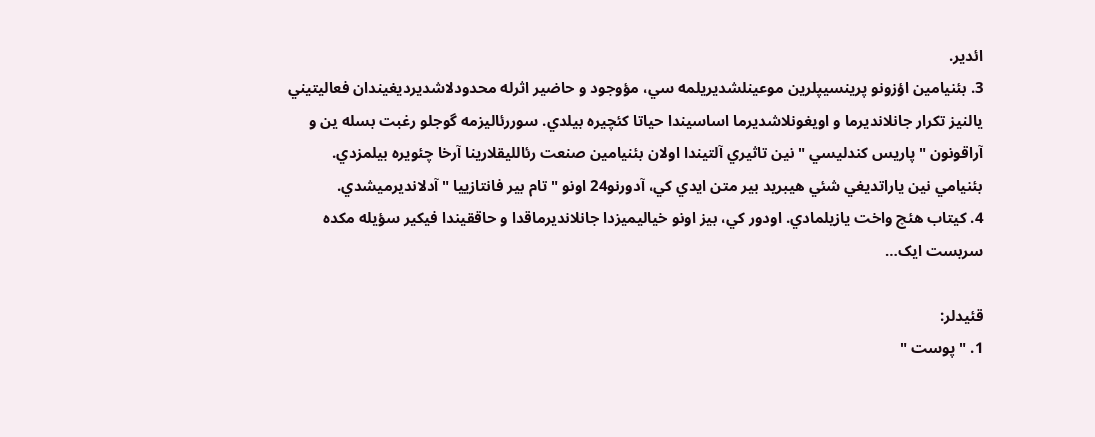ائدير.
3. بئنيامين اؤزونو پرينسيپلرين موعينلشديريلمه سي، مؤوجود و حاضير اثرله محدودلاشديرديغيندان فعاليتيني يالنيز تکرار جانلانديرما و اويغونلاشديرما اساسيندا حياتا کئچيره بيلدي. سوررئاليزمه گوجلو رغبت بسله ين و آراقونون " پاريس کندليسي " نين تاثيري آلتيندا اولان بئنيامين صنعت رئالليقلارينا آرخا چئويره بيلمزدي. بئنيامي نين ياراتديغي شئي هيبريد بير متن ايدي کي، آدورنو24 اونو " تام بير فانتازييا " آدلانديرميشدي.
4. کيتاب هئچ واخت يازيلمادي. اودور کي، بيز اونو خياليميزدا جانلانديرماقدا و حاققيندا فيکير سؤيله مکده سربست ايک…

قئيدلر:
1. " پوست "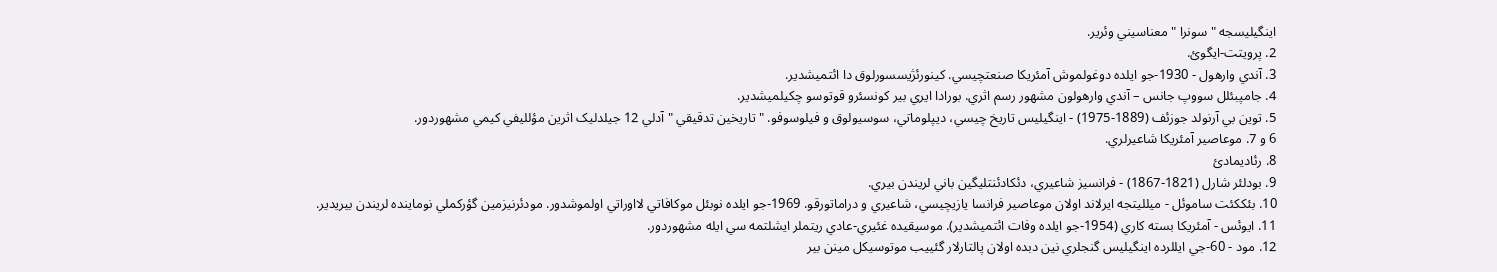اينگيليسجه " سونرا " معناسيني وئرير.
2. پرويتت-ايگوئ.
3. آندي وارهول - 1930-جو ايلده دوغولموش آمئريکا صنعتچيسي. کينورئژيسسورلوق دا ائتميشدير.
4. جامپبئلل سووپ جانس – آندي وارهولون مشهور رسم اثري. بورادا ايري بير کونسئرو قوتوسو چکيلميشدير.
5. توين بي آرنولد جوزئف (1889-1975) - اينگيليس تاريخ چيسي، ديپلوماتي، سوسيولوق و فيلوسوفو. " تاريخين تدقيقي " آدلي 12 جيلدليک اثرين مؤلليفي کيمي مشهوردور.
6 و 7. موعاصير آمئريکا شاعيرلري.
8. رئاديمادئ
9. بودلئر شارل (1821-1867) - فرانسيز شاعيري، دئکادئنتليگين باني لريندن بيري.
10. بئککئت ساموئل - ميلليتجه ايرلاند اولان موعاصير فرانسا يازيچيسي، شاعيري و دراماتورقو. 1969-جو ايلده نوبئل موکافاتي لااوراتي اولموشدور. مودئرنيزمين گؤرکملي نوماينده لريندن بيريدير.
11. ايوئس - آمئريکا بسته کاري (1954-جو ايلده وفات ائتميشدير). موسيقيده غئيري-عادي ريتملر ايشلتمه سي ايله مشهوردور.
12. مود - 60-جي ايللرده اينگيليس گنجلري نين دبده اولان پالتارلار گئييب موتوسيکل مينن بير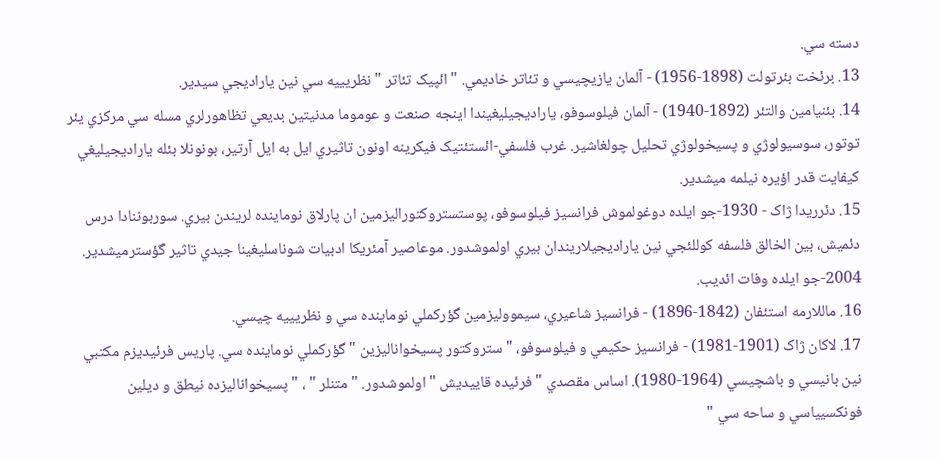دسته سي.
13. برئخت بئرتولت (1898-1956) - آلمان يازيچيسي و تئاتر خاديمي. " ائپيک تئاتر " نظريييه سي نين ياراديجي سيدير.
14. بئنيامين والتئر (1892-1940) - آلمان فيلوسوفو، ياراديجيليغيندا اينجه صنعت و عوموما مدنيتين بديعي تظاهورلري مسله سي مرکزي يئر توتور، سوسيولوژي و پسيخولوژي تحليل چولغاشير. غرب فلسفي-ائستئتيک فيکرينه اونون تاثيري ايل به ايل آرتير، بونونلا بئله ياراديجيليغي کيفايت قدر اؤيره نيلمه ميشدير.
15. دئرريدا ژاک - 1930-جو ايلده دوغولموش فرانسيز فيلوسوفو، پوستستروکتوراليزمين ان پارلاق نوماينده لريندن بيري. سوربوننادا درس دئميش، بين الخالق فلسفه کوللئجي نين ياراديجيلاريندان بيري اولموشدور. موعاصير آمئريکا ادبيات شوناسليغينا جيدي تاثير گؤسترميشدير. 2004-جو ايلده وفات ائديب.
16. ماللارمه استئفان (1842-1896) - فرانسيز شاعيري، سيمووليزمين گؤرکملي نوماينده سي و نظريييه چيسي.
17. لاکان ژاک (1901-1981) - فرانسيز حکيمي و فيلوسوفو، " ستروکتور پسيخواناليزين " گؤرکملي نوماينده سي. پاريس فرئيديزم مکتبي نين بانيسي و باشچيسي (1964-1980). اساس مقصدي " فرئيده قاييديش " اولموشدور. " متنلر " ، " پسيخواناليزده نيطق و ديلين فونکسيياسي و ساحه سي "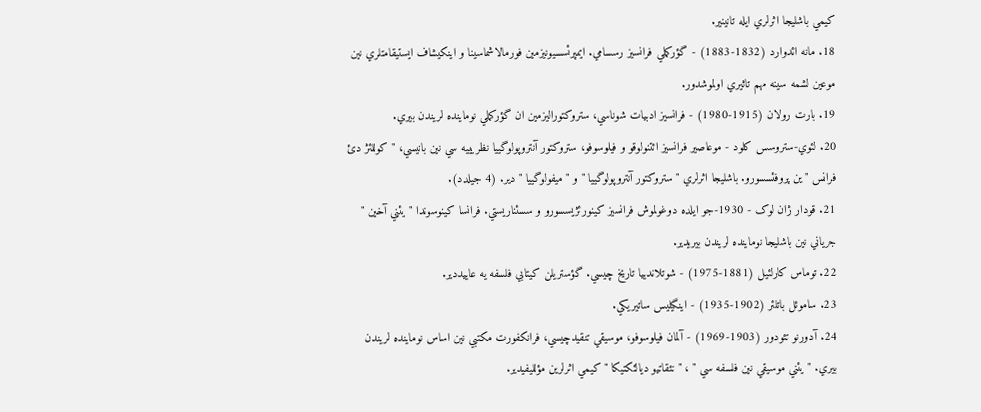کيمي باشليجا اثرلري ايله تانينير.
18. مانه ائدوارد (1832-1883) - گؤرکملي فرانسيز رسسامي. ايمپرئسسيونيزمين فورمالاشماسينا و اينکيشاف ايستيقامتلري نين موعين لشمه سينه مهم تاثيري اولموشدور.
19. بارت رولان (1915-1980) - فرانسيز ادبيات شوناسي، ستروکتوراليزمين ان گؤرکملي نوماينده لريندن بيري.
20. لئوي-ستروسس کلود - موعاصير فرانسيز ائتنولوقو و فيلوسوفو، ستروکتور آنتروپولوگييا نظريييه سي نين بانيسي، " کوللئژ دئ فرانس " ين پروفئسسورو. باشليجا اثرلري " ستروکتور آنتروپولوگييا " و " ميفولوگييا " دير. (4 جيلدد).
21. قودار ژان لوک - 1930-جو ايلده دوغولموش فرانسيز کينورئژيسسورو و سسئناريستي. فرانسا کينوسوندا " يئني آخين " جرياني نين باشليجا نوماينده لريندن بيريدير.
22. توماس کارلئيل (1881-1975) - شوتلاندييا تاريخ چيسي. گؤستريلن کيتابي فلسفه يه عاييددير.
23. ساموئل باتلئر (1902-1935) - اينگيليس ساتيريکي.
24. آدورنو تئودور (1903-1969) - آلمان فيلوسوفو، موسيقي تنقيدچيسي، فرانکفورت مکتبي نين اساس نوماينده لريندن بيري. " يئني موسيقي نين فلسفه سي " ، " نئقاتيو ديالئکتيکا " کيمي اثرلرين مؤلليفيدير.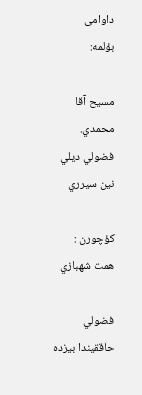داوامی
بؤلمه:

مسيح آقا محمدي. فضولي ديلي نين سيرري

كؤچورن : همت شهبازي

فضولي حاققيندا بيزده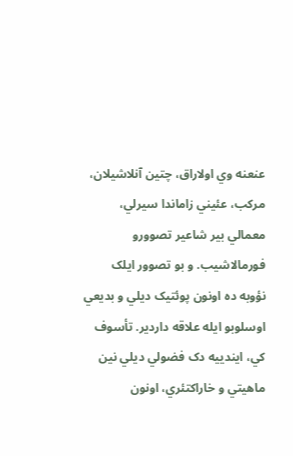عنعنه وي اولاراق، چتين آنلاشيلان، مرکب، عئيني زاماندا سيرلي، معمالي بير شاعير تصوورو فورمالاشيب. و بو تصوور ايلک نؤوبه ده اونون پوئتيک ديلي و بديعي اوسلوبو ايله علاقه داردير. تأسوف کي، ايندييه دک فضولي ديلي نين ماهيتي و خاراکتئري، اونون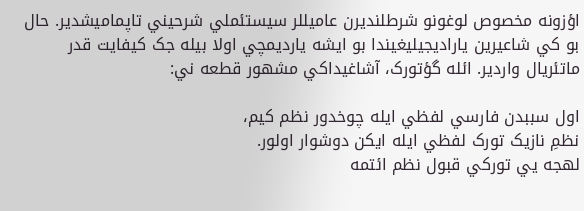اؤزونه مخصوص لوغونو شرطلنديرن عاميللر سيستئملي شرحيني تاپماميشدير. حال بو کي شاعيرين ياراديجيليغيندا بو ايشه يارديمچي اولا بيله جک کيفايت قدر ماتئريال واردير. ائله گؤتورک، آشاغيداکي مشهور قطعه ني:

اول سببدن فارسي لفظي ايله چوخدور نظم کيم،
نظمِ نازيک تورک لفظي ايله ايکن دوشوار اولور.
لهجه يي تورکي قبول نظم ائتمه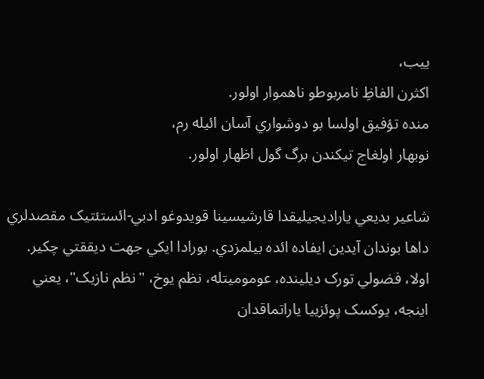ييب،
اکثرن الفاظِ نامربوطو ناهموار اولور.
منده تؤفيق اولسا بو دوشواري آسان ائيله رم،
نوبهار اولغاج تيکندن برگ گول اظهار اولور.

شاعير بديعي ياراديجيليقدا قارشيسينا قويدوغو ادبي-ائستئتيک مقصدلري داها بوندان آيدين ايفاده ائده بيلمزدي. بورادا ايکي جهت ديققتي چکير. اولا، فضولي تورک ديلينده، عوموميتله، نظم يوخ، "نظم نازيک"، يعني اينجه، يوکسک پوئزييا ياراتماقدان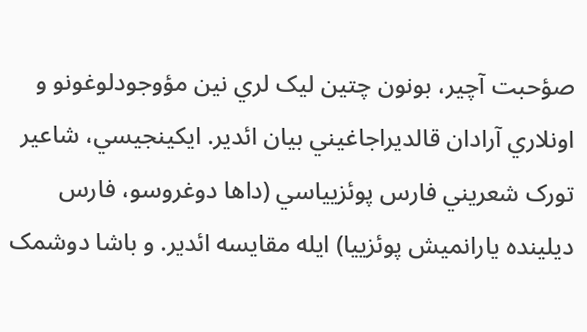صؤحبت آچير، بونون چتين ليک لري نين مؤوجودلوغونو و اونلاري آرادان قالديراجاغيني بيان ائدير. ايکينجيسي، شاعير تورک شعريني فارس پوئزيياسي (داها دوغروسو، فارس ديلينده يارانميش پوئزييا) ايله مقايسه ائدير. و باشا دوشمک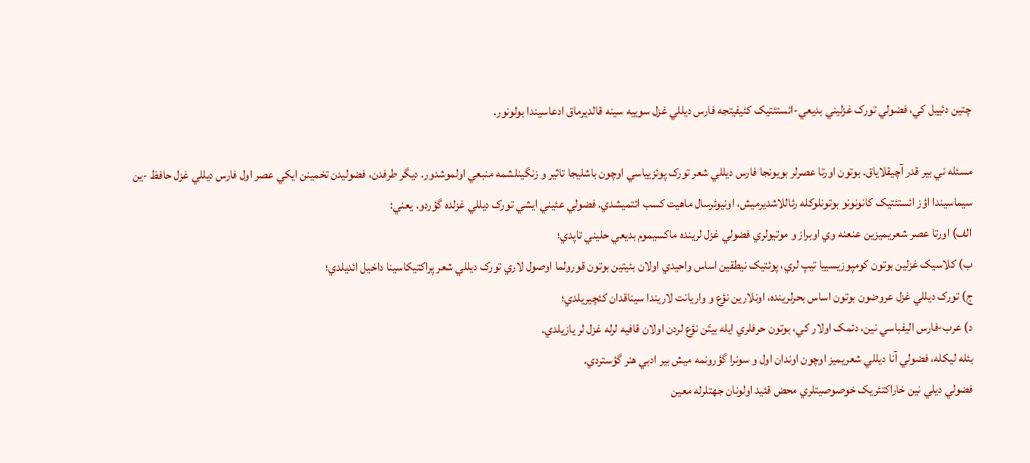چتين دئييل کي، فضولي تورک غزليني بديعي-ائستئتيک کئيفيتجه فارس ديللي غزل سوييه سينه قالديرماق ادعاسيندا بولونور.

مسئله ني بير قدر آچيقلاياق. بوتون اورتا عصرلر بويونجا فارس ديللي شعر تورک پوئزيياسي اوچون باشليجا تاثير و زنگينلشمه منبعي اولموشدور. ديگر طرفدن، فضوليدن تخمينن ايکي عصر اول فارس ديللي غزل حافظ -ين سيماسيندا اؤز ائستئتيک کانونونو بوتونلوکله رئاللاشديرميش، اونيوئرسال ماهيت کسب ائتميشدي. فضولي عئيني ايشي تورک ديللي غزلده گؤردو. يعني:
الف) اورتا عصر شعريميزين عنعنه وي اوبراز و موتيولري فضولي غزل لرينده ماکسيموم بديعي حليني تاپدي؛
ب) کلاسيک غزلين بوتون کومپوزيسييا تيپ لري، پوئتيک نيطقين اساس واحيدي اولان بئيتين بوتون قورولما اوصول لاري تورک ديللي شعر پراکتيکاسينا داخيل ائديلدي؛
ج) تورک ديللي غزل عروضون بوتون اساس بحرلرينده، اونلارين نؤع و واريانت لاريندا سيناقدان کئچيريلدي؛
د) عرب-فارس اليفباسي نين، دئمک اولار کي، بوتون حرفلري ايله بيتَن نؤع لردن اولان قافيه لرله غزل لر يازيلدي.
بئله ليكله، فضولي آنا ديللي شعريميز اوچون اوندان اول و سونرا گؤرونمه ميش بير ادبي هنر گؤستردي.
فضولي ديلي نين خاراکتئريک خوصوصيتلري محض قئيد اولونان جهتلرله معين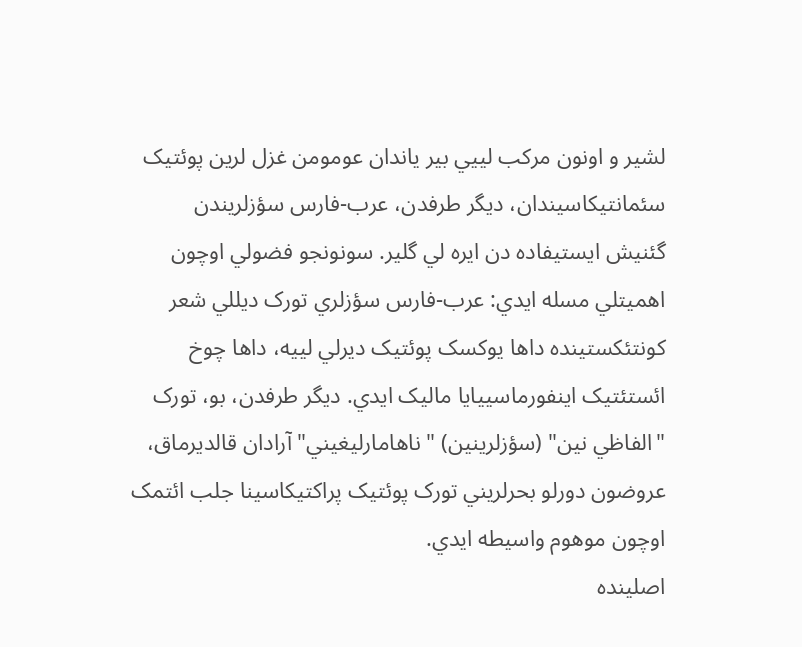لشير و اونون مرکب لييي بير ياندان عومومن غزل لرين پوئتيک سئمانتيکاسيندان، ديگر طرفدن، عرب-فارس سؤزلريندن گئنيش ايستيفاده دن ايره لي گلير. سونونجو فضولي اوچون اهميتلي مسله ايدي: عرب-فارس سؤزلري تورک ديللي شعر کونتئکستينده داها يوکسک پوئتيک ديرلي لييه، داها چوخ ائستئتيک اينفورماسييايا ماليک ايدي. ديگر طرفدن، بو، تورک "الفاظي نين" (سؤزلرينين) " ناهامارليغيني" آرادان قالديرماق، عروضون دورلو بحرلريني تورک پوئتيک پراکتيکاسينا جلب ائتمک اوچون موهوم واسيطه ايدي.
اصلينده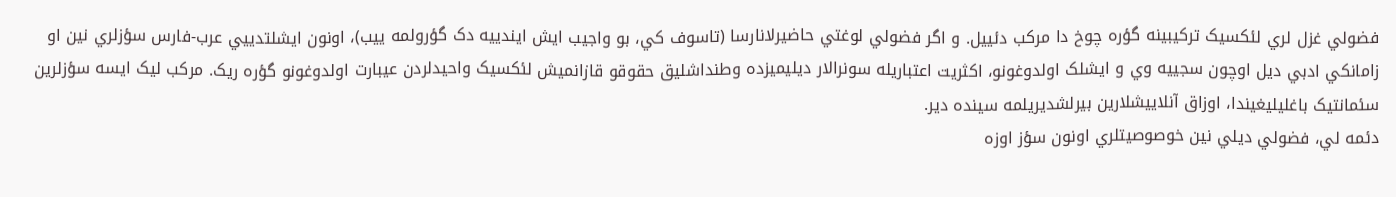فضولي غزل لري لئکسيک ترکيبينه گؤره چوخ دا مرکب دئييل. و اگر فضولي لوغتي حاضيرلانارسا (تاسوف کي، بو واجيب ايش ايندييه دک گؤرولمه ييب)، اونون ايشلتدييي عرب-فارس سؤزلري نين او زامانکي ادبي ديل اوچون سجييه وي و ايشلک اولدوغونو، اکثريت اعتباريله سونرالار ديليميزده وطنداشليق حقوقو قازانميش لئکسيک واحيدلردن عيبارت اولدوغونو گؤره ريک. مرکب ليک ايسه سؤزلرين سئمانتيک باغليليغيندا، اوزاق آنلاييشلارين بيرلشديريلمه سينده دير.
دئمه لي، فضولي ديلي نين خوصوصيتلري اونون سؤز اوزه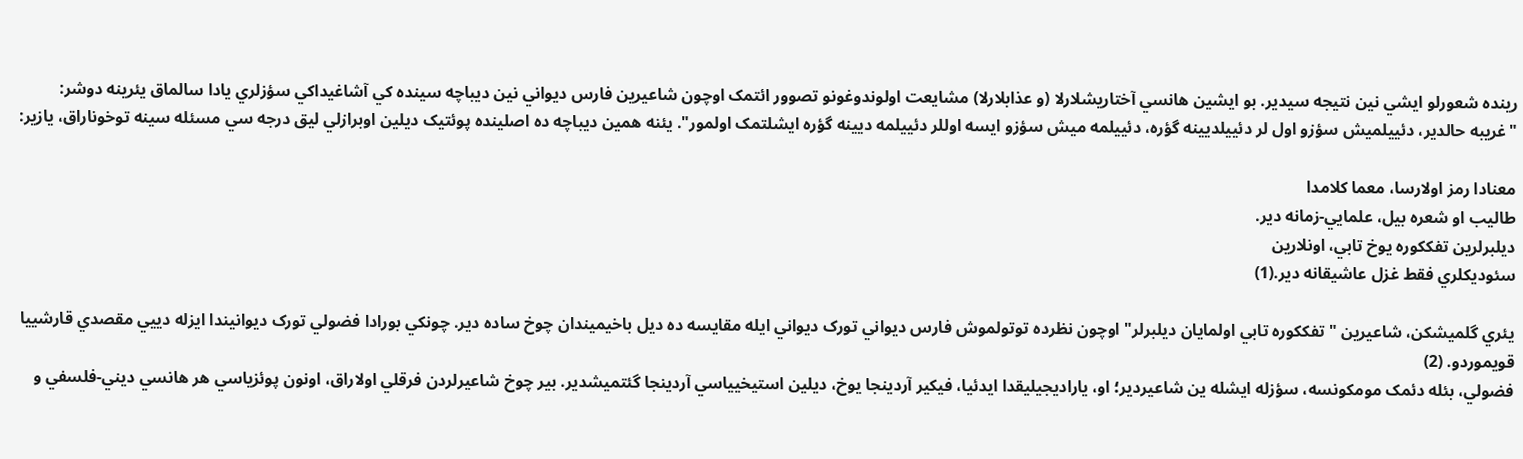رينده شعورلو ايشي نين نتيجه سيدير. بو ايشين هانسي آختاريشلارلا (و عذابلارلا) مشايعت اولوندوغونو تصوور ائتمک اوچون شاعيرين فارس ديواني نين ديباچه سينده کي آشاغيداکي سؤزلري يادا سالماق يئرينه دوشر: "غريبه حالدير، دئييلميش سؤزو اول لر دئييلديينه گؤره، دئييلمه ميش سؤزو ايسه اوللر دئييلمه ديينه گؤره ايشلتمک اولمور". يئنه همين ديباچه ده اصلينده پوئتيک ديلين اوبرازلي ليق درجه سي مسئله سينه توخوناراق، يازير:

معنادا رمز اولارسا، معما کلامدا
طاليب او شعره بيل، علمايي-زمانه دير.
ديلبرلرين تفککوره يوخ تابي، اونلارين
سئوديکلري فقط غزل عاشيقانه دير.(1)

يئري گلميشکن، شاعيرين "تفکكوره تابي اولمايان ديلبرلر" اوچون نظرده توتولموش فارس ديواني تورک ديواني ايله مقايسه ده ديل باخيميندان چوخ ساده دير. چونکي بورادا فضولي تورک ديوانيندا ايزله دييي مقصدي قارشييا قويموردو. (2)
فضولي، بئله دئمک مومکونسه، سؤزله ايشله ين شاعيردير؛ او، ياراديجيليقدا ايدئيا، فيکير آردينجا يوخ، ديلين استيخيياسي آردينجا گئتميشدير. بير چوخ شاعيرلردن فرقلي اولاراق، اونون پوئزياسي هر هانسي ديني-فلسفي و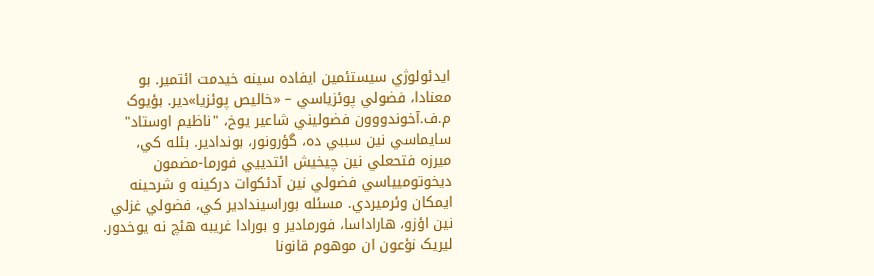ايدئولوژي سيستئمين ايفاده سينه خيدمت ائتمير. بو معنادا، فضولي پوئزياسي – «خاليص پوئزيا»دير. بؤيوک م.ف.آخوندووون فضوليني شاعير يوخ، "ناظيم اوستاد" سايماسي نين سببي ده، گؤرونور، بوندادير. بئله کي، ميرزه فتحعلي نين چيخيش ائتدييي فورما-مضمون ديخوتوميياسي فضولي نين آدئکوات درکينه و شرحينه ايمکان وئرميردي. مسئله بوراسيندادير کي، فضولي غزلي نين اؤزو، هاراداسا، فورمادير و بورادا غريبه هئچ نه يوخدور. ليريک نؤعون ان موهوم قانونا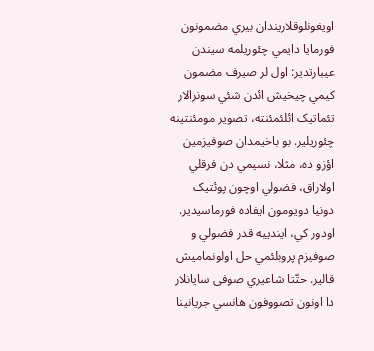اويغونلوقلاريندان بيري مضمونون فورمايا دايمي چئوريلمه سيندن عيبارتدير: اول لر صيرف مضمون کيمي چيخيش ائدن شئي سونرالار تئماتيک ائلئمئنته، تصوير مومئنتينه چئوريلير. بو باخيمدان صوفیزمين اؤزو ده، مثلا، نسيمي دن فرقلي اولاراق، فضولي اوچون پوئتيک دونيا دويومون ايفاده فورماسيدير. اودور کي، ايندييه قدر فضولي و صوفيزم پروبلئمي حل اولونماميش قالير. حتّتا شاعيري صوفی سايانلار دا اونون تصووفون هانسي جريانينا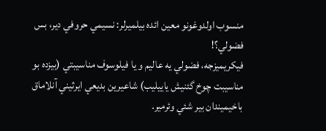منسوب اولدوغونو معين ائده بيلميرلر: نسيمي حروفي دير، بس فضولي؟!
فيکريميزجه، فضولي يه عاليم و يا فيلوسوف مناسيبتي (بيزده بو مناسيبت چوخ گئنيش ياييليب) شاعيرين بديعي ايرثيني آنلاماق باخيميندان بير شئي وئرمير.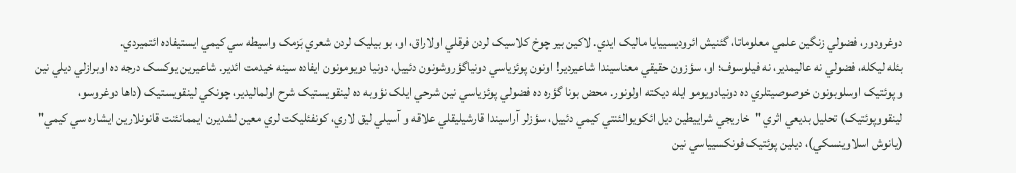دوغرودور، فضولي زنگين علمي معلوماتا، گئنيش ائروديسييايا ماليک ايدي. لاکين بير چوخ کلاسيک لردن فرقلي اولاراق، او، بو بيليک لردن شعري بَزمک واسيطه سي کيمي ايستيفاده ائتميردي.
بئله ليکله، فضولي نه عاليمدير، نه فيلوسوف؛ او، سؤزون حقيقي معناسيندا شاعيردير! اونون پوئزياسي دونياگؤروشونون دئييل، دونيا دويومونون ايفاده سينه خيدمت ائدير. شاعيرين يوکسک درجه ده اوبرازلي ديلي نين و پوئتيک اوسلوبونون خوصوصيتلري ده دونيادويومو ايله ديکته اولونور. محض بونا گؤره ده فضولي پوئزياسي نين شرحي ايلک نؤوبه ده لينقويستيک شرح اولماليدير، چونکي لينقويستيک (داها دوغروسو، لينقووپوئتيک) تحليل بديعي اثري "خاريجي شراييطين ديل ائکويوالئنتي کيمي دئييل، سؤزلر آراسيندا قارشيليقلي علاقه و آسيلي ليق لاري، کونفئليکت لري معين لشديرن ايممانئنت قانونلارين ايشاره سي کيمي" (يانوش اسلاوينسکي)، ديلين پوئتيک فونکسيياسي نين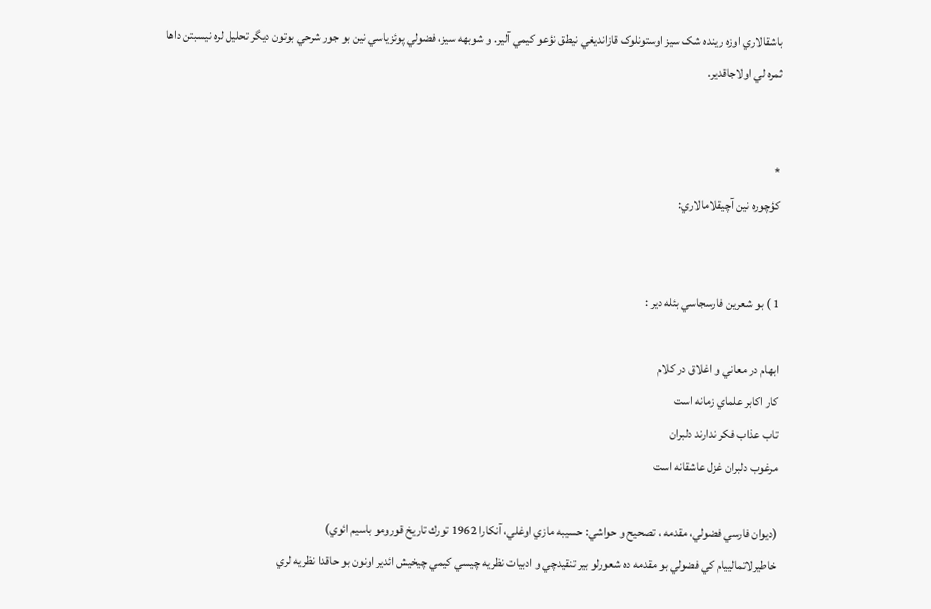باشقالاري اوزه رينده شک سيز اوستونلوک قازانديغي نيطق نؤعو کيمي آلير. و شوبهه سيز، فضولي پوئزياسي نين بو جور شرحي بوتون ديگر تحليل لره نيسبتن داها ثمره لي اولاجاقدير.


*
كؤچوره نين آچيقلامالاري:


1 ) بو شعرين فارسجاسي بئله دير :

ابهام در معاني و اغلاق در كلام
كار اكابر علماي زمانه است
تاب عذاب فكر ندارند دلبران
مرغوب دلبران غزل عاشقانه است

(ديوان فارسي فضولي، مقدمه ، تصحيح و حواشي: حسيبه مازي اوغلي، آنكارا 1962 تورك تاريخ قورومو باسيم ائوي)
خاطيرلاتمالييام كي فضولي بو مقدمه ده شعورلو بير تنقيدچي و ادبيات نظريه چيسي كيمي چيخيش ائدير اونون بو حاقدا نظريه لري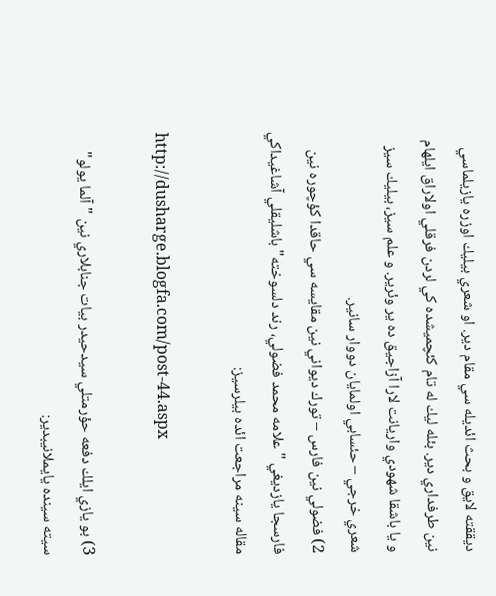ديققته لايق و بحث ائديله سي مقام دير. او شعري بيليك اوزره يازيلماسي نين طرفداري دير. بئله ليك له تام كئچميشده كي لردن فرقلي اولاراق ايلهام و يا باشقا شهودي واريانت لارا آزاجيق ده ير وئرير. و علم سيز، بيليك سيز شعري خرجي – حئسابي اولمايان دووار سانير.
2) فضولي نين فارس – تورك ديواني نين مقايسه سي حاقدا كؤچوره نين فارسجا يازديغي "علامه محمد فضولي، رند دلسوخته" باشليقلي آشاغيداكي مقاله سينه مراجعت ائده بيلرسيز:

http://dusharge.blogfa.com/post-44.aspx

3) بو يازي ايلك دفعه حؤرمتلي سيدحيدر بيات جنابلاري نين "آلما يولو" سيته سينده يايملانيبدير: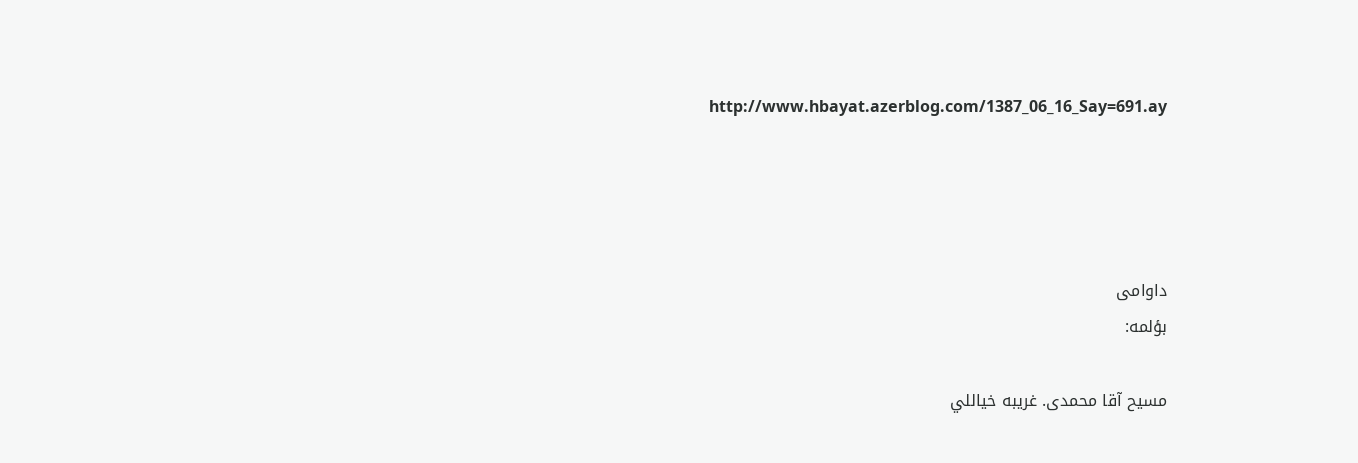http://www.hbayat.azerblog.com/1387_06_16_Say=691.ay




داوامی
بؤلمه:

مسیح آقا محمدی. غريبه خياللي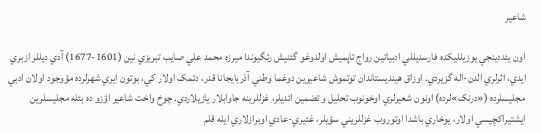شاعير

اون يئددينجي يوزيلليکده فارسديللي ادبياتين رواج تاپميش اولدوغو گئنيش رئگيوندا ميرزه محمد علي صايب تبريزي نين (1601-1677) آدي ديللر ازبري ايدي، اثرلري الدن-اله گزيردي. اوزاق هينديستاندان توتموش شاعيرين دوغما وطني آذربايجانا قدر، دئمک اولار کي، بوتون ايري شهرلرده مؤوجود اولان ادبي مجليسلرده («درنک»لرده) اونون شعیرلري اوخونوب تحليل و تضمين ائديلر، غزللرينه جاوابلار يازيلاردي. چوخ واخت شاعير اؤزو ده بئله مجليسلرين ايشتيراکچيسي اولار، يوخاري باشدا اوتوروب غزللريني سؤيلر، غئيري-عادي اوبرازلاري ايله قلم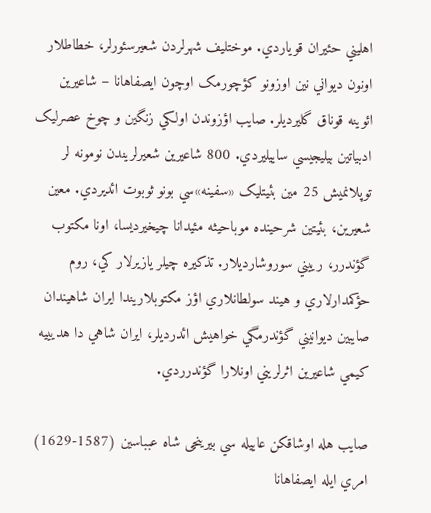اهليني حئيران قوياردي. موختليف شهرلردن شعيرسئورلر، خطاطلار اونون ديواني نين اوزونو کؤچورمک اوچون ايصفاهانا – شاعيرين ائوينه قوناق گليرديلر. صايب اؤزوندن اولکي زنگين و چوخ عصرليک ادبياتين بيليجيسي ساييليردي. 800 شاعيرين شعيرلريندن نومونه لر توپلانميش 25 مين بئيتليک «سفينه»سي بونو ثوبوت ائديردي. معين شعيرين، بئيتين شرحينده موباحيثه مئيدانا چيخيرديسا، اونا مکتوب گؤندرر، رييني سوروشارديلار. تذکيره چيلر يازيرلار کي، روم حؤکمدارلاري و هيند سولطانلاري اؤز مکتوبلاريندا ايران شاهيندان صايبين ديوانيني گؤندرمگي خواهيش ائدرديلر، ايران شاهي دا هديييه کيمي شاعيرين اثرلريني اونلارا گؤندرردي.

صايب هله اوشاقکن عاييله سي بيرینجی شاه عبباسين (1587-1629) امري ايله ايصفاهانا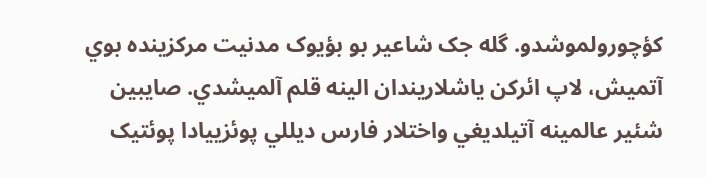کؤچورولموشدو. گله جک شاعير بو بؤيوک مدنيت مرکزينده بوي آتميش، لاپ ائرکن ياشلاريندان الينه قلم آلميشدي. صايبين شئير عالمينه آتيلديغي واختلار فارس ديللي پوئزييادا پوئتيک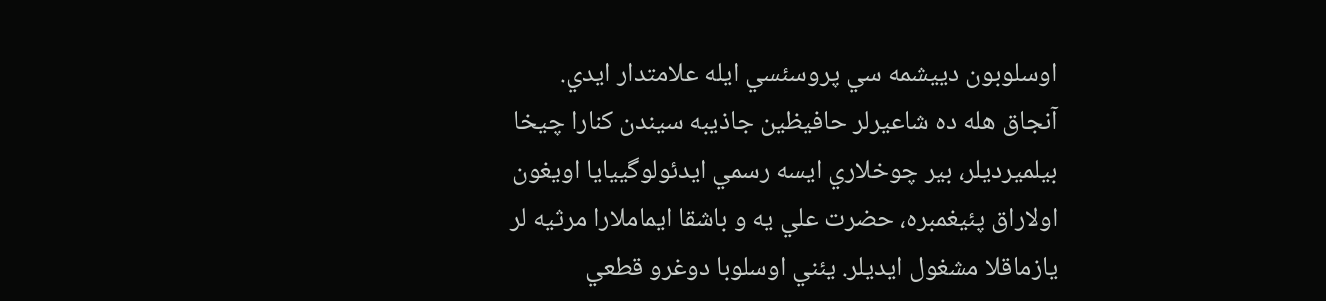اوسلوبون دييشمه سي پروسئسي ايله علامتدار ايدي. آنجاق هله ده شاعيرلر حافيظين جاذيبه سيندن کنارا چيخا بيلميرديلر، بير چوخلاري ايسه رسمي ايدئولوگييايا اويغون اولاراق پئيغمبره، حضرت علي يه و باشقا ايماملارا مرثيه لر يازماقلا مشغول ايديلر. يئني اوسلوبا دوغرو قطعي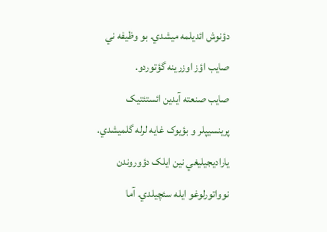دؤنوش ائديلمه ميشدي. بو وظيفه ني صايب اؤز اوزرينه گؤتوردو.
صايب صنعته آيدين ائستئتيک پرينسيپلر و بؤيوک غايه لرله گلميشدي. ياراديجيليغي نين ايلک دؤوروندن نوواتورلوغو ايله سئچيلدي. آما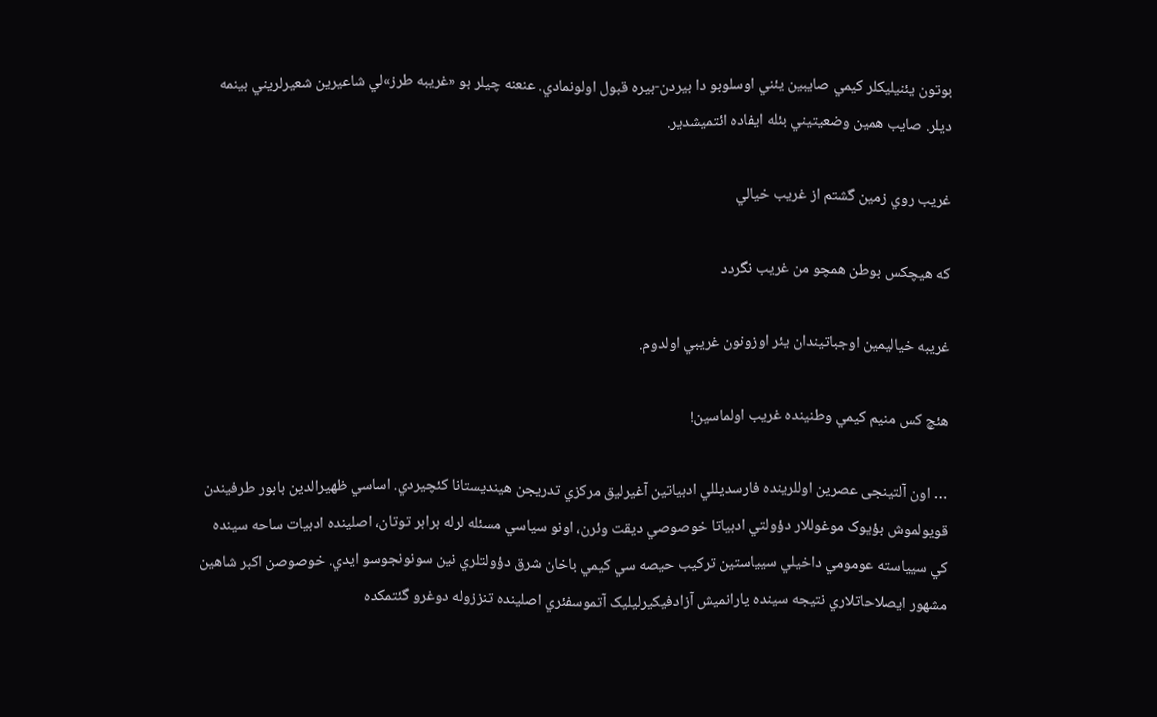بوتون يئنيليکلر کيمي صايبين يئني اوسلوبو دا بيردن-بيره قبول اولونمادي. عنعنه چيلر بو «غريبه طرز»لي شاعيرين شعيرلريني بينمه ديلر. صايب همين وضعيتيني بئله ايفاده ائتميشدير.

غريب روي زمين گشتم از غريب خيالي

که هيچکس بوطن همچو من غريب نگردد

غريبه خياليمين اوجباتيندان يئر اوزونون غريبي اولدوم.

هئچ کس منيم کيمي وطنينده غريب اولماسين!

… اون آلتينجی عصرين اوللرينده فارسديللي ادبياتين آغيرليق مرکزي تدريجن هينديستانا کئچيردي. اساسي ظهيرالدين بابور طرفيندن قويولموش بؤيوک موغوللار دؤولتي ادبياتا خوصوصي ديقت وئرن، اونو سياسي مسئله لرله برابر توتان، اصلينده ادبيات ساحه سينده کي سيياسته عومومي داخيلي سيياستين ترکيب حيصه سي کيمي باخان شرق دؤولتلري نين سونونجوسو ايدي. خوصوصن اکبر شاهين مشهور ايصلاحاتلاري نتيجه سينده يارانميش آزادفيکيرليليک آتموسفئري اصلينده تنززوله دوغرو گئتمکده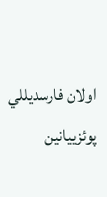اولان فارسديللي پوئزييانين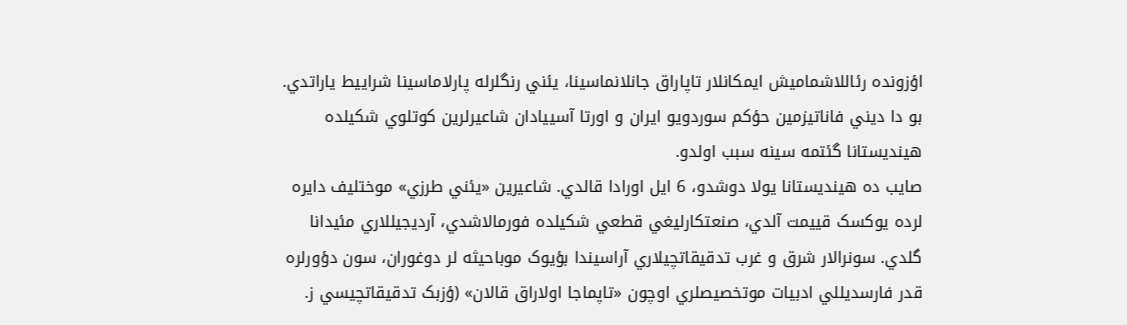اؤزونده رئاللاشماميش ايمکانلار تاپاراق جانلانماسينا، يئني رنگلرله پارلاماسينا شراييط ياراتدي. بو دا ديني فاناتيزمين حؤکم سوردويو ايران و اورتا آسييادان شاعيرلرين کوتلوي شکيلده هينديستانا گئتمه سينه سبب اولدو.
صايب ده هينديستانا يولا دوشدو، 6 ايل اورادا قالدي. شاعيرين «يئني طرزي» موختليف دايره لرده يوکسک قييمت آلدي، صنعتکارليغي قطعي شکيلده فورمالاشدي، آرديجيللاري مئيدانا گلدي. سونرالار شرق و غرب تدقيقاتچيلاري آراسيندا بؤيوک موباحيثه لر دوغوران، سون دؤورلره قدر فارسديللي ادبيات موتخصيصلري اوچون «تاپماجا اولاراق قالان» (ؤزبک تدقيقاتچيسي ز.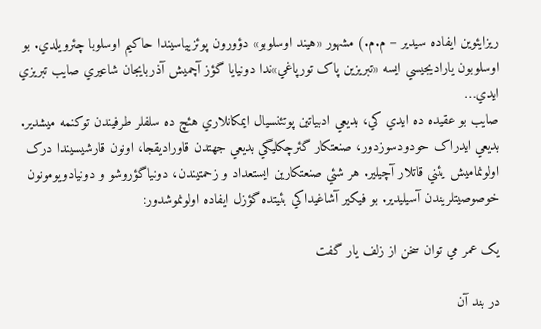ريزايئوين ايفاده سيدير – م.م.) مشهور «هيند اوسلوبو» دؤورون پوئزيياسيندا حاکيم اوسلوبا چئرويلدي. بو اوسلوبون ياراديجيسي ايسه «تبريزين پاک تورپاغي»ندا دونيايا گؤز آچميش آذربايجان شاعيري صايب تبريزي ايدي…
صايب بو عقيده ده ايدي کي، بديعي ادبياتين پوتئنسيال ايمکانلاري هئچ ده سلفلر طرفيندن توکنمه ميشدير. بديعي ايدراک حودودسوزدور، صنعتکار گئرچکليگي بديعي جهتدن قاوراديقجا، اونون قارشيسيندا درک اولونماميش يئني قاتلار آچيلير. هر شئي صنعتکارين ايستعداد و زحمتيندن، دونياگؤروشو و دونيادويومونون خوصوصيتلريندن آسيليدير. بو فيکير آشاغيداکي بئيتده گؤزل ايفاده اولونموشدور:

يک عمر مي توان سخن از زلف يار گفت

در بند آن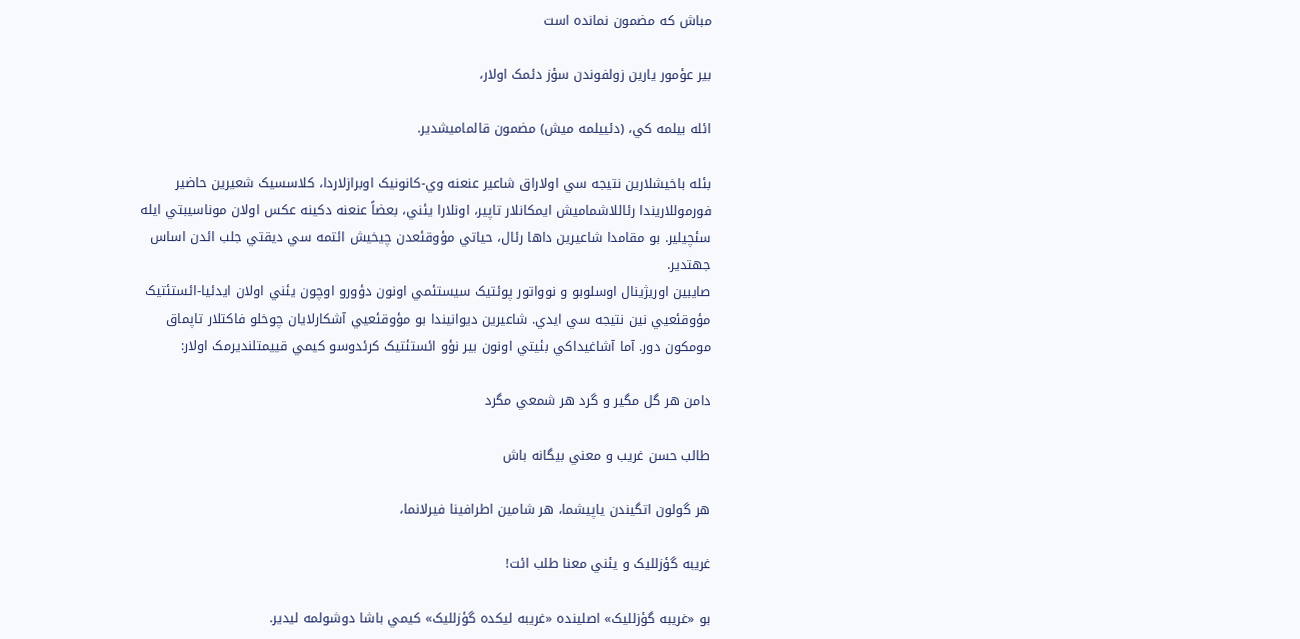مباش که مضمون نمانده است

بير عؤمور يارين زولفوندن سؤز دئمک اولار،

ائله بيلمه کي، (دئييلمه ميش) مضمون قالماميشدير.

بئله باخيشلارين نتيجه سي اولاراق شاعير عنعنه وي-کانونيک اوبرازلاردا، کلاسسيک شعيرين حاضير فورموللاريندا رئاللاشماميش ايمکانلار تاپير، اونلارا يئني، بعضاً عنعنه دکينه عکس اولان موناسيبتي ايله سئچيلير. بو مقامدا شاعيرين داها رئال، حياتي مؤوقئعدن چيخيش ائتمه سي ديقتي جلب ائدن اساس جهتدير.
صايبين اوريژينال اوسلوبو و نوواتور پوئتيک سيستئمي اونون دؤورو اوچون يئني اولان ايدئيا-ائستئتيک مؤوقئعيي نين نتيجه سي ايدي. شاعيرين ديوانيندا بو مؤوقئعيي آشکارلايان چوخلو فاکتلار تاپماق مومکون دور. آما آشاغيداکي بئيتي اونون بير نؤو ائستئتيک کرئدوسو کيمي قييمتلنديرمک اولار:

دامن هر گل مگير و گرد هر شمعي مگرد

طالب حسن غريب و معني بيگانه باش

هر گولون اتگيندن ياپيشما، هر شامين اطرافينا فيرلانما،

غريبه گؤزلليک و يئني معنا طلب ائت!

بو «غريبه گؤزلليک» اصلينده «غريبه ليکده گؤزلليک» کيمي باشا دوشولمه ليدير.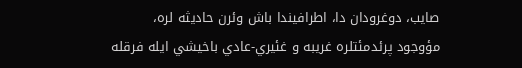صايب، دوغرودان دا، اطرافيندا باش وئرن حاديثه لره، مؤوجود پرئدمئتلره غريبه و غئيري-عادي باخيشي ايله فرقله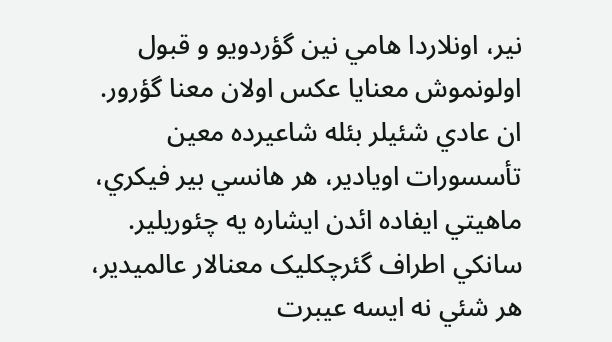نير، اونلاردا هامي نين گؤردويو و قبول اولونموش معنايا عکس اولان معنا گؤرور. ان عادي شئيلر بئله شاعيرده معين تأسسورات اويادير، هر هانسي بير فيکري، ماهيتي ايفاده ائدن ايشاره يه چئوريلير. سانکي اطراف گئرچکليک معنالار عالميدير، هر شئي نه ايسه عيبرت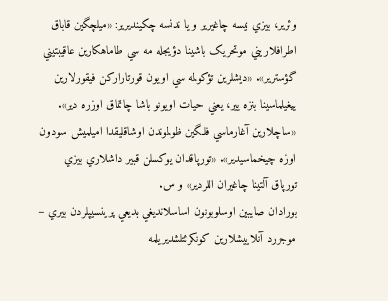وئرير، بيزي نيسه چاغيرير و يا ندنسه چکينديرير: «ميلچگين قاباق اطرافلاريني موتحريک باشينا دؤيجله مه سي طاماهکارين عاقيبتيني گؤسترير». «ديشلرين تؤکولمه سي اويون قورتارارکن فيقورلارين ييغيلماسينا بنزه يير، يعني حيات اويونو باشا چاتماق اوزره دير». «ساچلارين آغارماسي فلگين ظولموندن اوشاقليقدا اميلميش سودون اوزه چيخماسيدير». «تورپاقدان يوکسلن قبير داشلاري بيزي تورپاق آلتينا چاغيران اللردير» و س.
بورادان صايبين اوسلوبونون اساسلانديغي بديعي پرينسيپلردن بيري – موجررد آنلاييشلارين کونکرئتلشديريلمه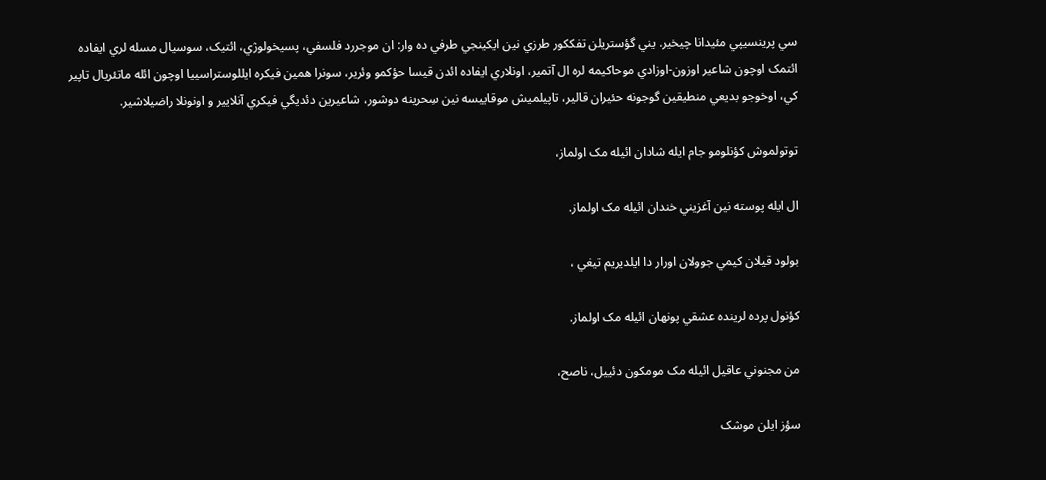سي پرينسيپي مئيدانا چيخير. يني گؤستريلن تفککور طرزي نين ايکينجي طرفي ده وار: ان موجررد فلسفي، پسيخولوژي، ائتيک، سوسيال مسله لري ايفاده ائتمک اوچون شاعير اوزون-اوزادي موحاکيمه لره ال آتمير، اونلاري ايفاده ائدن قيسا حؤکمو وئرير، سونرا همين فيکره ايللوستراسييا اوچون ائله ماتئريال تاپير کي، اوخوجو بديعي منطيقين گوجونه حئيران قالير، تاپيلميش موقاييسه نين سِحرينه دوشور، شاعيرين دئديگي فيکري آنلايير و اونونلا راضيلاشير.

توتولموش کؤنلومو جام ايله شادان ائيله مک اولماز،

ال ايله پوسته نين آغزيني خندان ائيله مک اولماز.

بولود قيلان کيمي جوولان اورار دا ايلديريم تيغي ،

کؤنول پرده لرينده عشقي پونهان ائيله مک اولماز.

من مجنوني عاقيل ائيله مک مومکون دئييل، ناصح،

سؤز ايلن موشک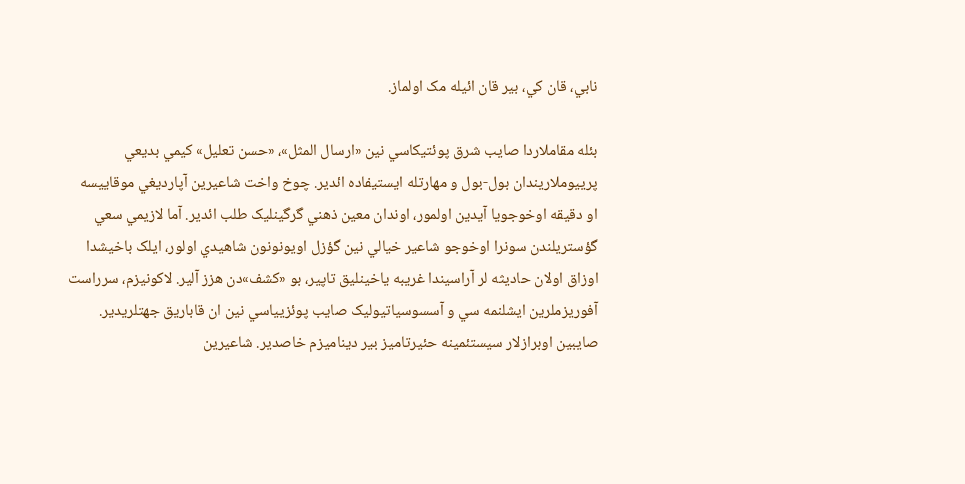نابي، قان کي، بير قان ائيله مک اولماز.

بئله مقاملاردا صايب شرق پوئتيکاسي نين «ارسال المثل»، «حسن تعليل» کيمي بديعي پرييوملاريندان بول-بول و مهارتله ايستيفاده ائدير. چوخ واخت شاعيرين آپارديغي موقاييسه او دقيقه اوخوجويا آيدين اولمور، اوندان معين ذهني گرگينليک طلب ائدير. آما لازيمي سعي گؤستريلندن سونرا اوخوجو شاعير خيالي نين گؤزل اويونونون شاهيدي اولور، ايلک باخيشدا اوزاق اولان حاديثه لر آراسيندا غريبه ياخينليق تاپير، بو «کشف»دن هزز آلير. لاکونيزم، سرراست آفوريزملرين ايشلنمه سي و آسسوسياتيوليک صايب پوئزيياسي نين ان قاباريق جهتلريدير.
صايبين اوبرازلار سيستئمينه حئيرتاميز بير ديناميزم خاصدير. شاعيرين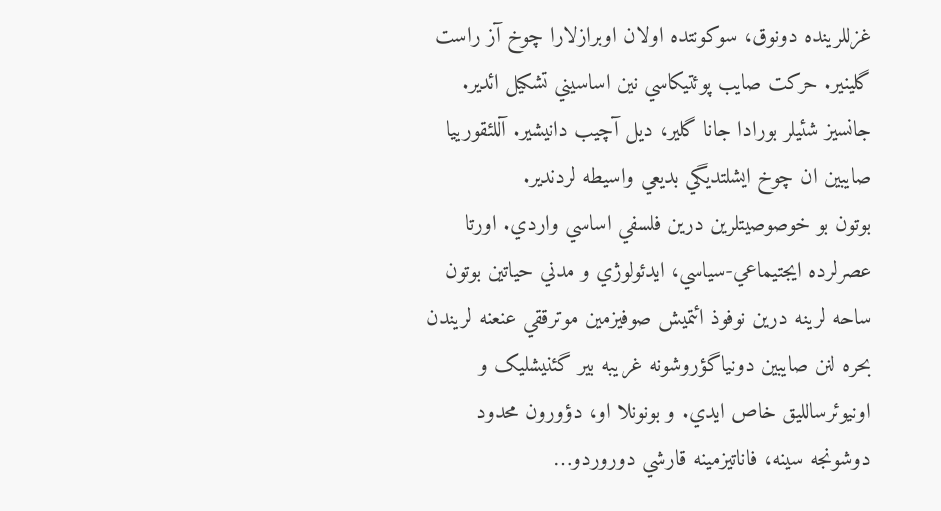غزللرينده دونوق، سوکونتده اولان اوبرازلارا چوخ آز راست گلينير. حرکت صايب پوئتيکاسي نين اساسيني تشکيل ائدير. جانسيز شئيلر بورادا جانا گلير، ديل آچيب دانيشير. آللئقورييا صايبين ان چوخ ايشلتديگي بديعي واسيطه لردندير.
بوتون بو خوصوصيتلرين درين فلسفي اساسي واردي. اورتا عصرلرده ايجتيماعي-سياسي، ايدئولوژي و مدني حياتين بوتون ساحه لرينه درين نوفوذ ائتميش صوفیزمين موترققي عنعنه لريندن بحره لنن صايبين دونياگؤروشونه غريبه بير گئنيشليک و اونيوئرسالليق خاص ايدي. و بونونلا او، دؤورون محدود دوشونجه سينه، فاناتيزمينه قارشي دوروردو…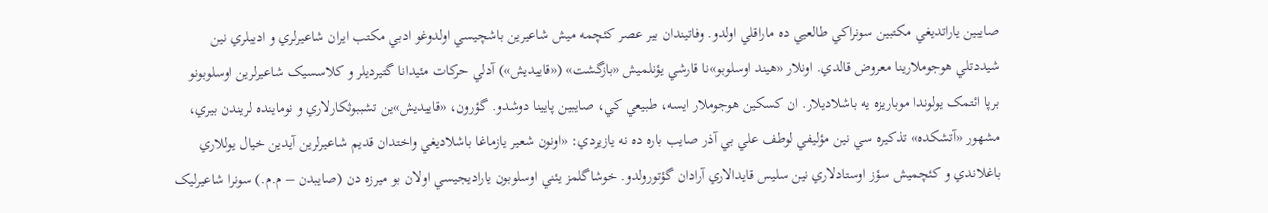صايبين ياراتديغي مکتبين سونراکي طالعيي ده ماراقلي اولدو. وفاتيندان بير عصر کئچمه ميش شاعيرين باشچيسي اولدوغو ادبي مکتب ايران شاعيرلري و اديبلري نين شيددتلي هوجوملارينا معروض قالدي. اونلار «هيند اوسلوبو»نا قارشي يؤنلميش «بازگشت» («قاييديش») آدلي حرکات مئيدانا گتيرديلر و کلاسسيک شاعيرلرين اوسلوبونو برپا ائتمک يولوندا موباريزه يه باشلاديلار. ان کسکين هوجوملار ايسه، طبيعي کي، صايبين پايينا دوشدو. گؤرون، «قاييديش»ين تشببوثکارلاري و نوماينده لريندن بيري، مشهور «آتشکده» تذکيره سي نين مؤليفي لوطف علي بي آذر صايب باره ده نه يازيردي: «اونون شعير يازماغا باشلاديغي واختدان قديم شاعيرلرين آيدين خيال يوللاري باغلاندي و کئچميش سؤز اوستادلاري نين سليس قايدالاري آرادان گؤتورولدو. خوشاگلمز يئني اوسلوبون ياراديجيسي اولان بو ميرزه دن (صايبدن – م.م.) سونرا شاعيرليک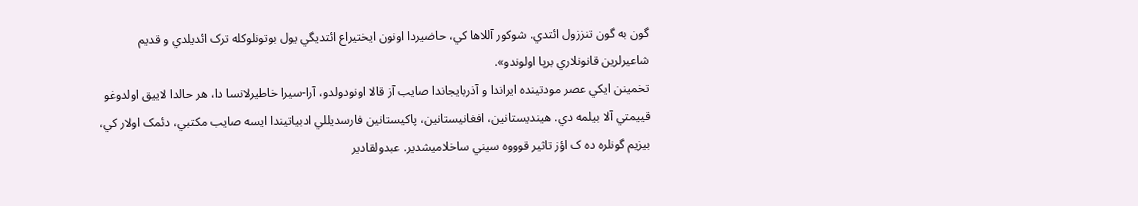گون به گون تنززول ائتدي. شوکور آللاها کي، حاضيردا اونون ايختيراع ائتديگي يول بوتونلوکله ترک ائديلدي و قديم شاعيرلرين قانونلاري برپا اولوندو».
تخمينن ايکي عصر مودتينده ايراندا و آذربايجاندا صايب آز قالا اونودولدو، آرا-سيرا خاطيرلانسا دا، هر حالدا لاييق اولدوغو قييمتي آلا بيلمه دي. هينديستانين، افغانيستانين، پاکيستانين فارسديللي ادبياتيندا ايسه صايب مکتبي، دئمک اولار کي، بيزيم گونلره ده ک اؤز تاثير قوووه سيني ساخلاميشدير. عبدولقادير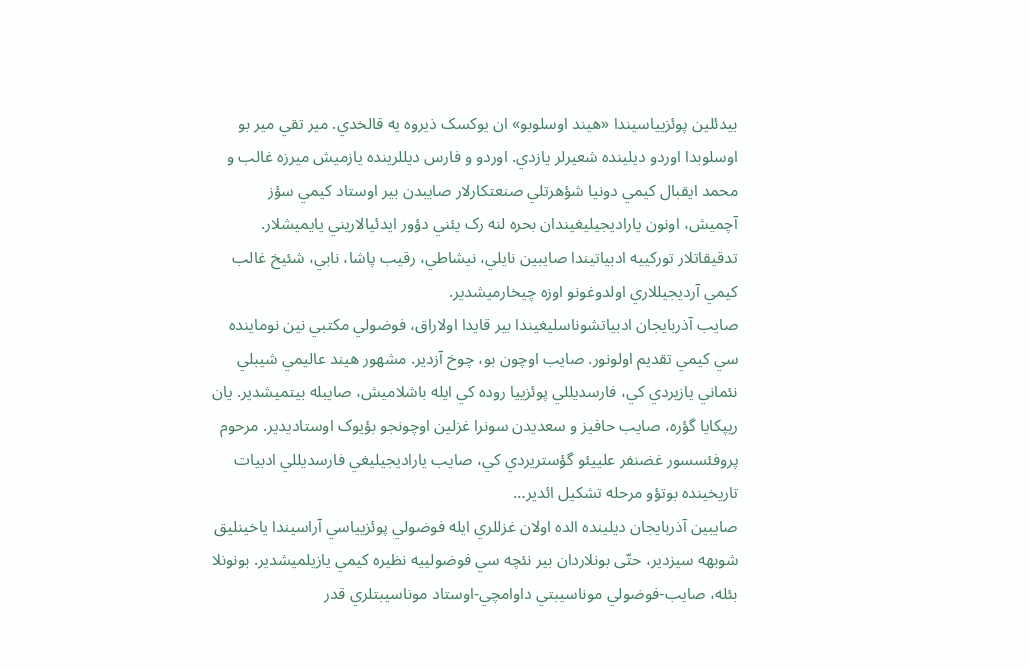بيدئلين پوئزيياسيندا «هيند اوسلوبو» ان يوکسک ذيروه يه قالخدي. مير تقي مير بو اوسلوبدا اوردو ديلينده شعیرلر يازدي. اوردو و فارس ديللرينده يازميش ميرزه غالب و محمد ايقبال کيمي دونيا شؤهرتلي صنعتکارلار صايبدن بير اوستاد کيمي سؤز آچميش، اونون ياراديجيليغيندان بحره لنه رک يئني دؤور ايدئيالاريني يايميشلار. تدقيقاتلار تورکييه ادبياتيندا صايبين نايلي، نيشاطي، رقيب پاشا، نابي، شئيخ غالب کيمي آرديجيللاري اولدوغونو اوزه چيخارميشدير.
صايب آذربايجان ادبياتشوناسليغيندا بير قايدا اولاراق، فوضولي مکتبي نين نوماينده سي کيمي تقديم اولونور. صايب اوچون بو، چوخ آزدير. مشهور هيند عاليمي شيبلي نئماني يازيردي کي، فارسديللي پوئزييا روده کي ايله باشلاميش، صايبله بيتميشدير. يان ريپکايا گؤره، صايب حافيز و سعديدن سونرا غزلين اوچونجو بؤيوک اوستاديدير. مرحوم پروفئسسور غضنفر علييئو گؤستريردي کي، صايب ياراديجيليغي فارسديللي ادبيات تاريخينده بوتؤو مرحله تشکيل ائدير…
صايبين آذربايجان ديلينده الده اولان غزللري ايله فوضولي پوئزيياسي آراسيندا ياخينليق شوبهه سيزدير، حتّی بونلاردان بير نئچه سي فوضولييه نظيره کيمي يازيلميشدير. بونونلا بئله، صايب-فوضولي موناسيبتي داوامچي-اوستاد موناسيبتلري قدر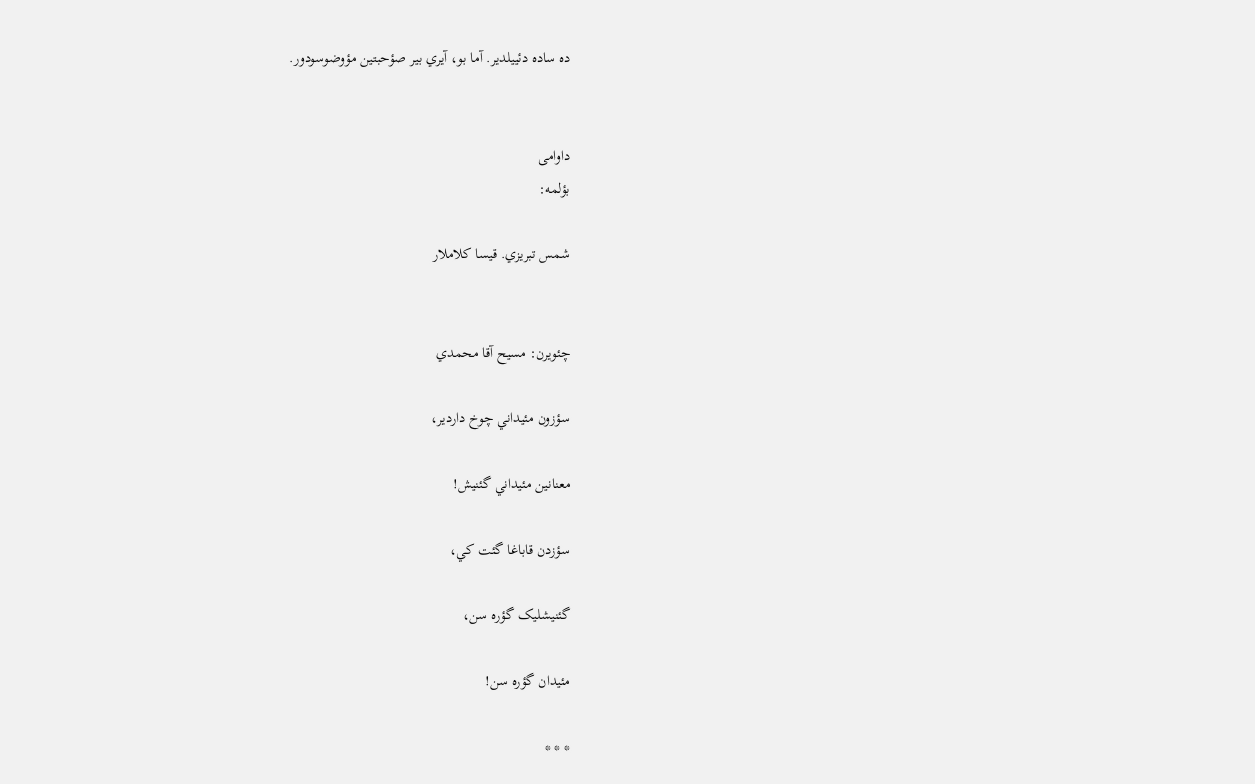ده ساده دئييلدير. آما بو، آيري بير صؤحبتين مؤوضوسودور.


داوامی
بؤلمه:

شمس تبريزي. قيسا کلاملار


چئويرن: مسيح آقا محمدي

سؤزون مئيداني چوخ داردير،

معنانين مئيداني گئنيش!

سؤزدن قاباغا گئت کي،

گئنيشليک گؤره سن،

مئيدان گؤره سن!

* * *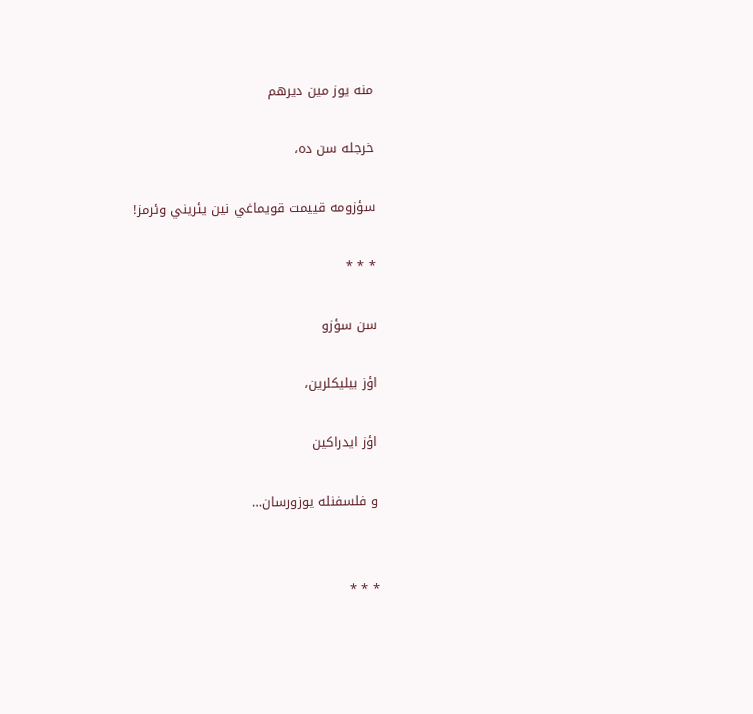منه يوز مين ديرهم

خرجله سن ده،

سؤزومه قييمت قويماغي نين يئريني وئرمز!

* * *

سن سؤزو

اؤز بيليکلرين،

اؤز ايدراکين

و فلسفنله يوزورسان…


* * *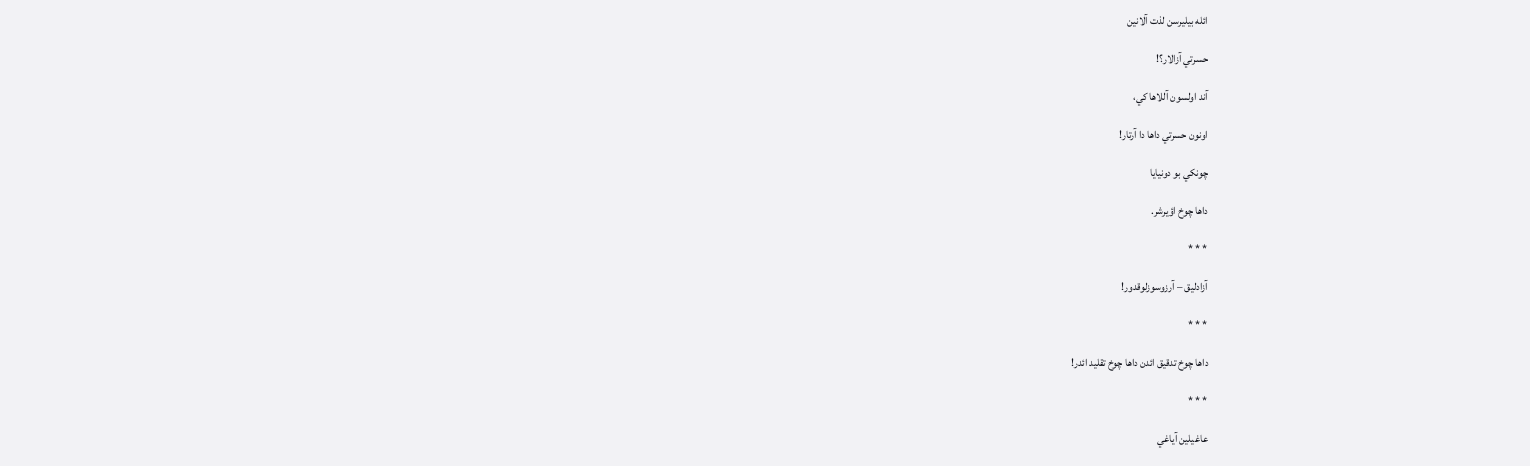ائله بيليرسن لذت آلانين

حسرتي آزالار؟!

آند اولسون آللاها کي،

اونون حسرتي داها دا آرتار!

چونکي بو دونيايا

داها چوخ اؤيرشر.

* * *

آزادليق – آرزوسوزلوقدور!

* * *

داها چوخ تدقيق ائدن داها چوخ تقليد ائدر!

* * *

عاغيلين آياغي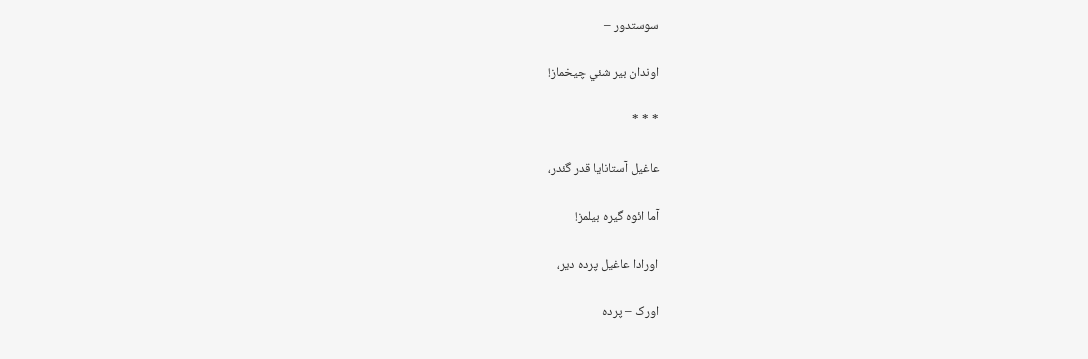سوستدور –

اوندان بير شئي چيخماز!

* * *

عاغيل آستانايا قدر گئدر،

آما ائوه گيره بيلمز!

اورادا عاغيل پرده دير،

اورک – پرده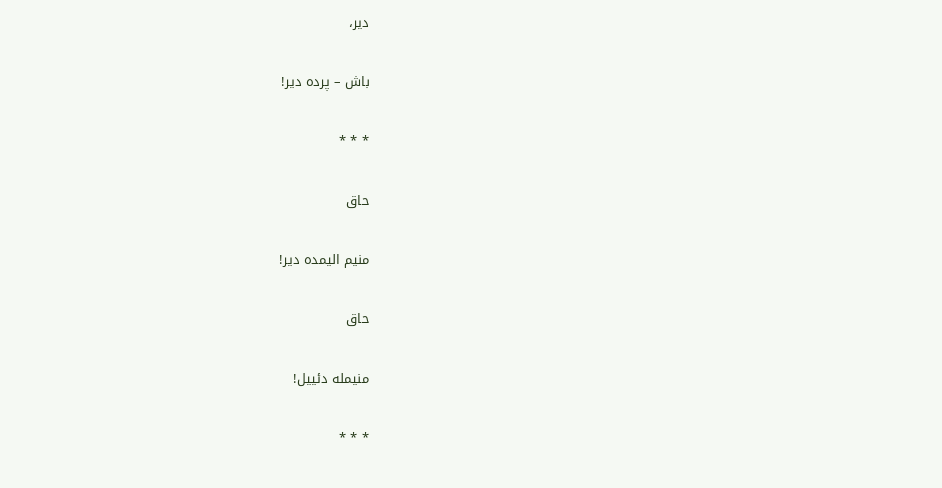دير،

باش – پرده دير!

* * *

حاق

منيم اليمده دير!

حاق

منيمله دئييل!

* * *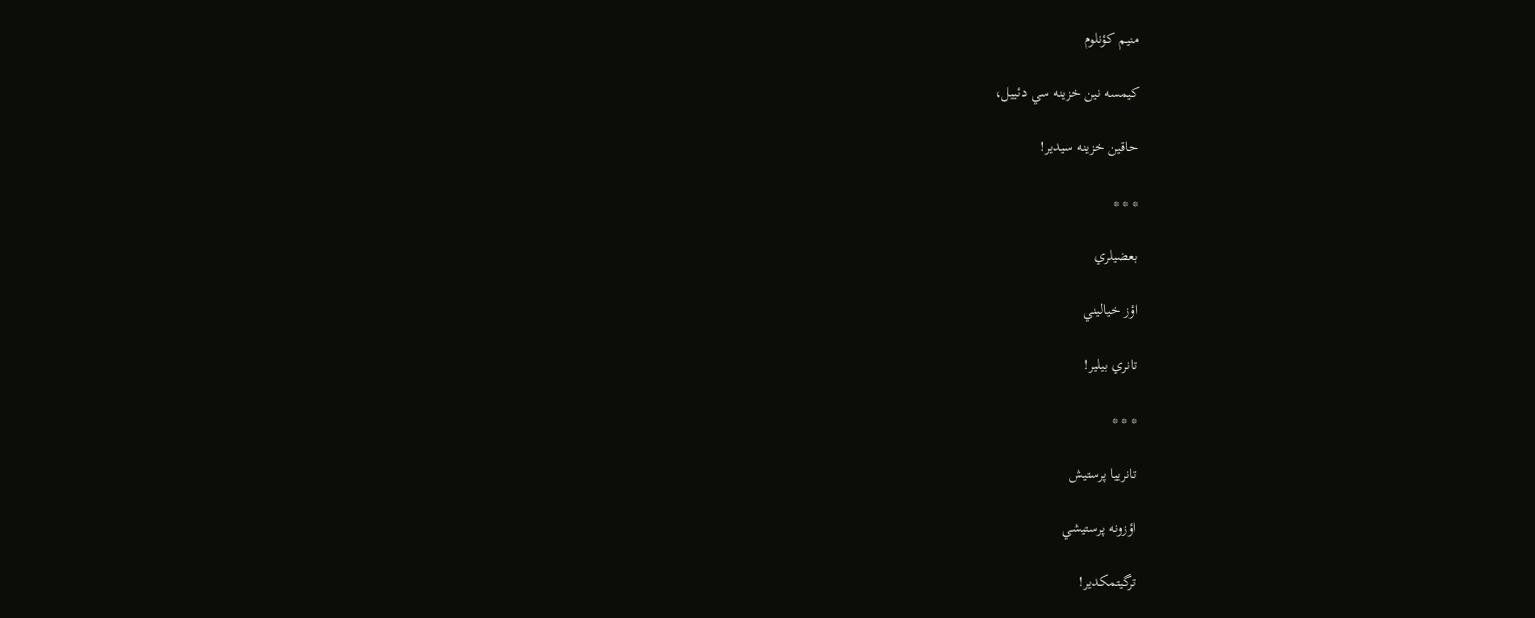منيم کؤنلوم

کيمسه نين خزينه سي دئييل،

حاقين خزينه سيدير!

* * *

بعضيلري

اؤز خياليني

تانري بيلير!

* * *

تانرييا پرستيش

اؤزونه پرستيشي

ترگيتمکدير!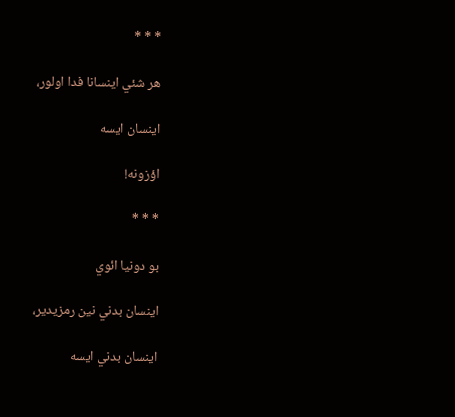* * *

هر شئي اينسانا فدا اولور،

اينسان ايسه

اؤزونه!

* * *

بو دونيا ائوي

اينسان بدني نين رمزيدير،

اينسان بدني ايسه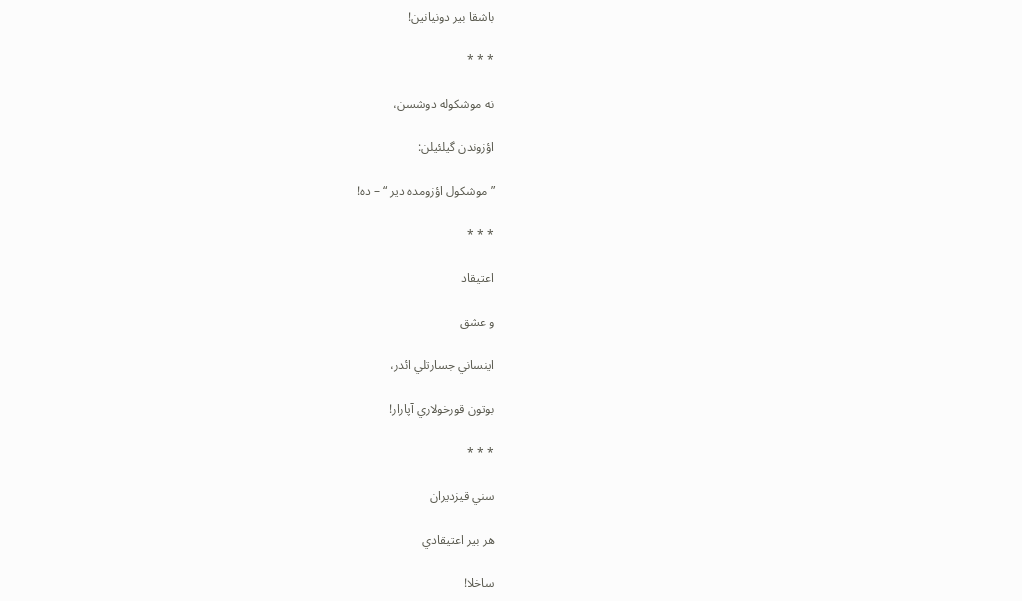باشقا بير دونيانين!

* * *

نه موشکوله دوشسن،

اؤزوندن گيلئيلن:

” موشکول اؤزومده دير “ – ده!

* * *

اعتيقاد

و عشق

اينساني جسارتلي ائدر،

بوتون قورخولاري آپارار!

* * *

سني قيزديران

هر بير اعتيقادي

ساخلا!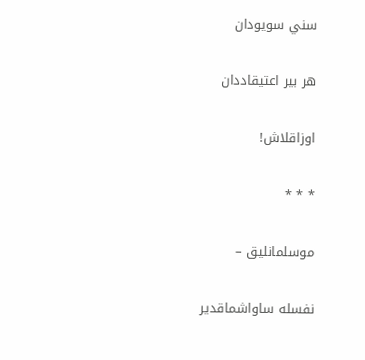سني سويودان

هر بير اعتيقاددان

اوزاقلاش!

* * *

موسلمانليق –

نفسله ساواشماقدير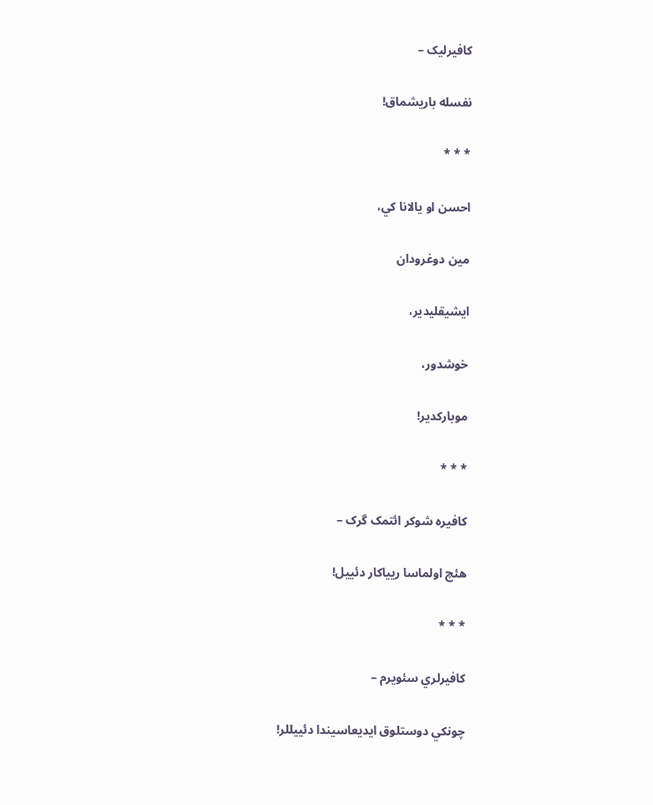کافيرليک –

نفسله باريشماق!

* * *

احسن او يالانا کي،

مين دوغرودان

ايشيقليدير،

خوشدور،

موبارکدير!

* * *

کافيره شوکر ائتمک گرک –

هئچ اولماسا ريياکار دئييل!

* * *

کافيرلري سئويرم –

چونکي دوستلوق ايديعاسيندا دئييللر!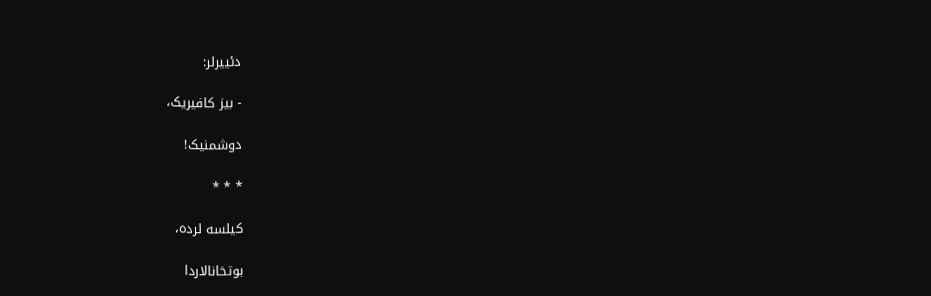دئييرلر:

- بيز کافيريک،

دوشمنيک!

* * *

کيلسه لرده،

بوتخانالاردا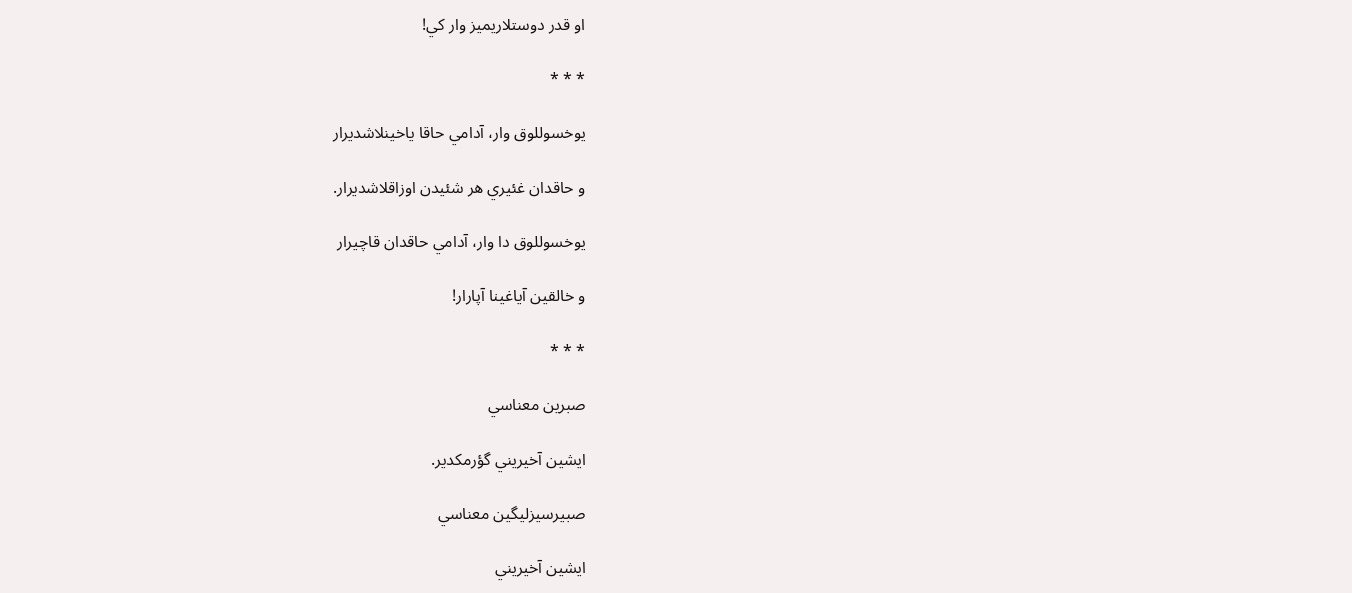او قدر دوستلاريميز وار کي!

* * *

يوخسوللوق وار، آدامي حاقا ياخينلاشديرار

و حاقدان غئيري هر شئيدن اوزاقلاشديرار.

يوخسوللوق دا وار، آدامي حاقدان قاچيرار

و خالقين آياغينا آپارار!

* * *

صبرين معناسي

ايشين آخيريني گؤرمکدير.

صبيرسيزليگين معناسي

ايشين آخيريني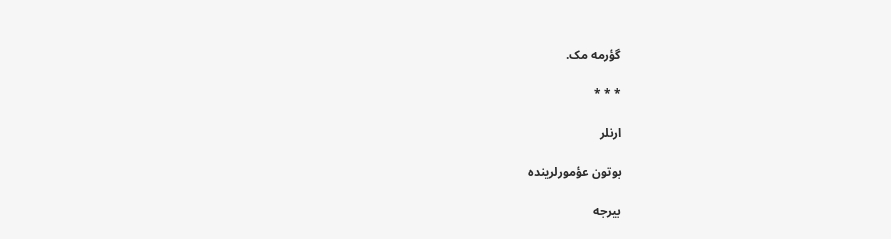گؤرمه مک.

* * *

ارنلر

بوتون عؤمورلرينده

بيرجه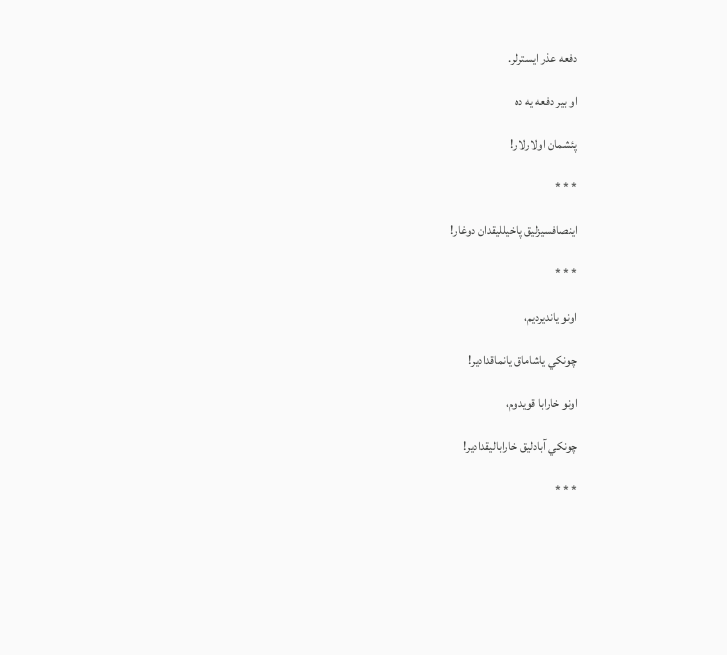دفعه عذر ايسترلر.

او بير دفعه يه ده

پئشمان اولارلار!

* * *

اينصافسيزليق پاخيلليقدان دوغار!

* * *

اونو يانديرديم،

چونکي ياشاماق يانماقدادير!

اونو خارابا قويدوم،

چونکي آبادليق خاراباليقدادير!

* * *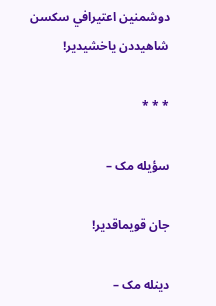دوشمنين اعتيرافي سکسن شاهيددن ياخشيدير!

* * *

سؤيله مک –

جان قويماقدير!

دينله مک –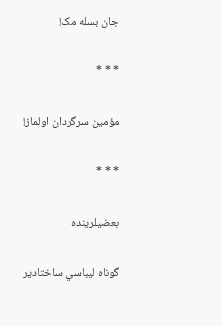جان بسله مک!

* * *

مؤمين سرگردان اولماز!

* * *

بعضيلرينده

گوناه ليباسي ساختادير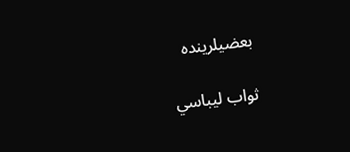بعضيلرينده

ثواب ليباسي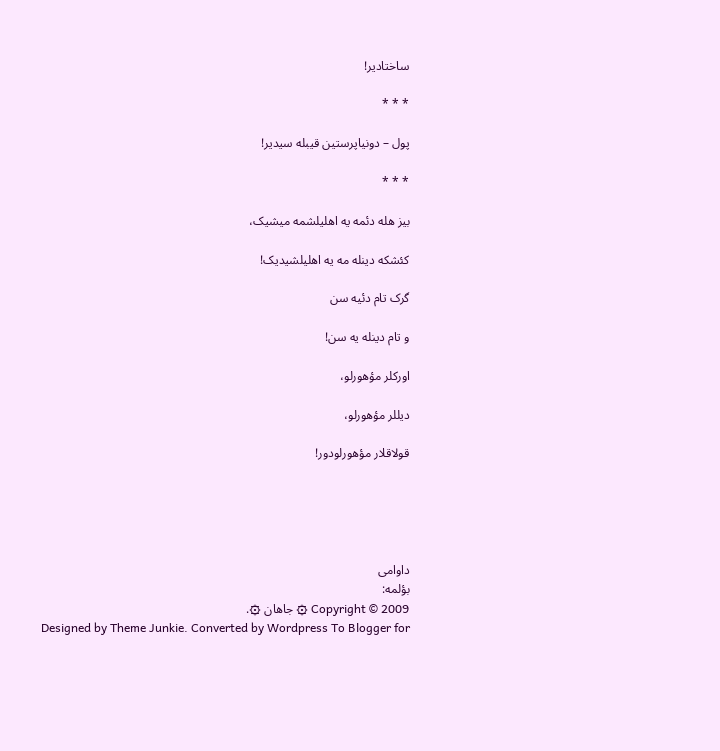ساختادير!

* * *

پول – دونياپرستين قيبله سيدير!

* * *

بيز هله دئمه يه اهليلشمه ميشيک،

کئشکه دينله مه يه اهليلشيديک!

گرک تام دئيه سن

و تام دينله يه سن!

اورکلر مؤهورلو،

ديللر مؤهورلو،

قولاقلار مؤهورلودور!





داوامی
بؤلمه:
Copyright © 2009 ۞ جاهان ۞.
Designed by Theme Junkie. Converted by Wordpress To Blogger for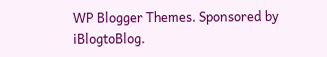WP Blogger Themes. Sponsored by iBlogtoBlog.